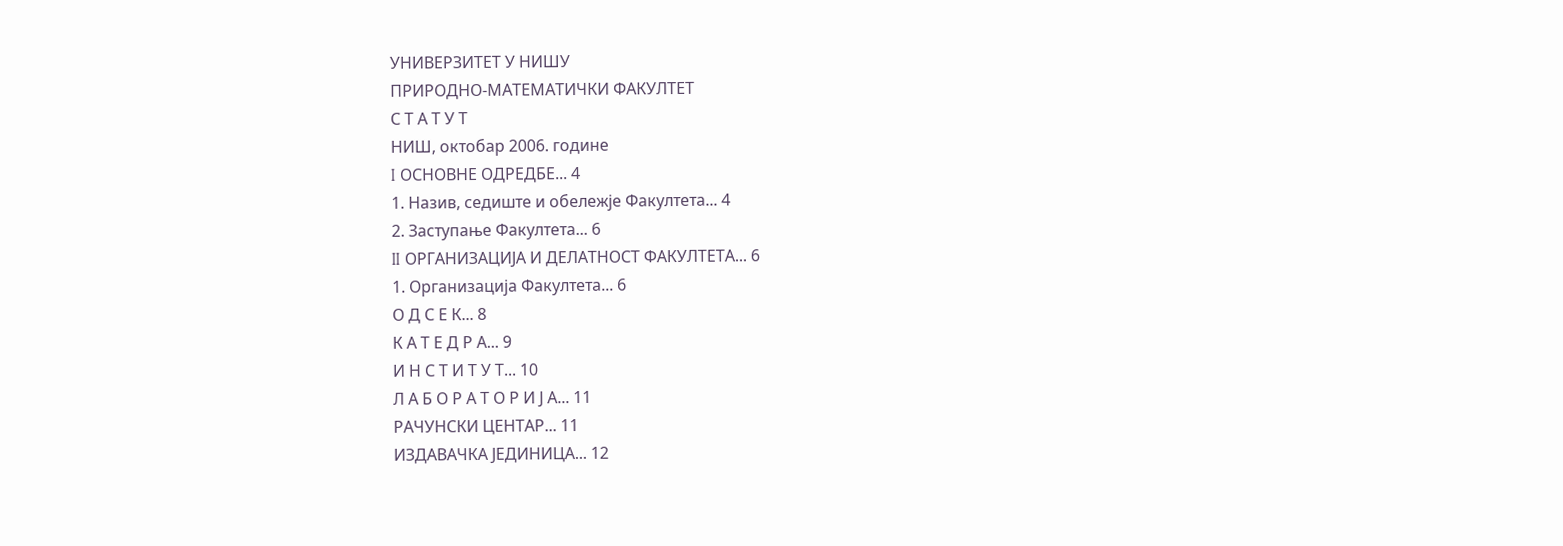УНИВЕРЗИТЕТ У НИШУ
ПРИРОДНО-МАТЕМАТИЧКИ ФАКУЛТЕТ
С Т А Т У Т
НИШ, октобар 2006. године
I ОСНОВНЕ ОДРЕДБЕ... 4
1. Назив, седиште и обележје Факултета... 4
2. Заступање Факултета... 6
II ОРГАНИЗАЦИЈА И ДЕЛАТНОСТ ФАКУЛТЕТА... 6
1. Организација Факултета... 6
О Д С Е К... 8
К А Т Е Д Р А... 9
И Н С Т И Т У Т... 10
Л А Б О Р А Т О Р И Ј А... 11
РАЧУНСКИ ЦЕНТАР... 11
ИЗДАВАЧКА ЈЕДИНИЦА... 12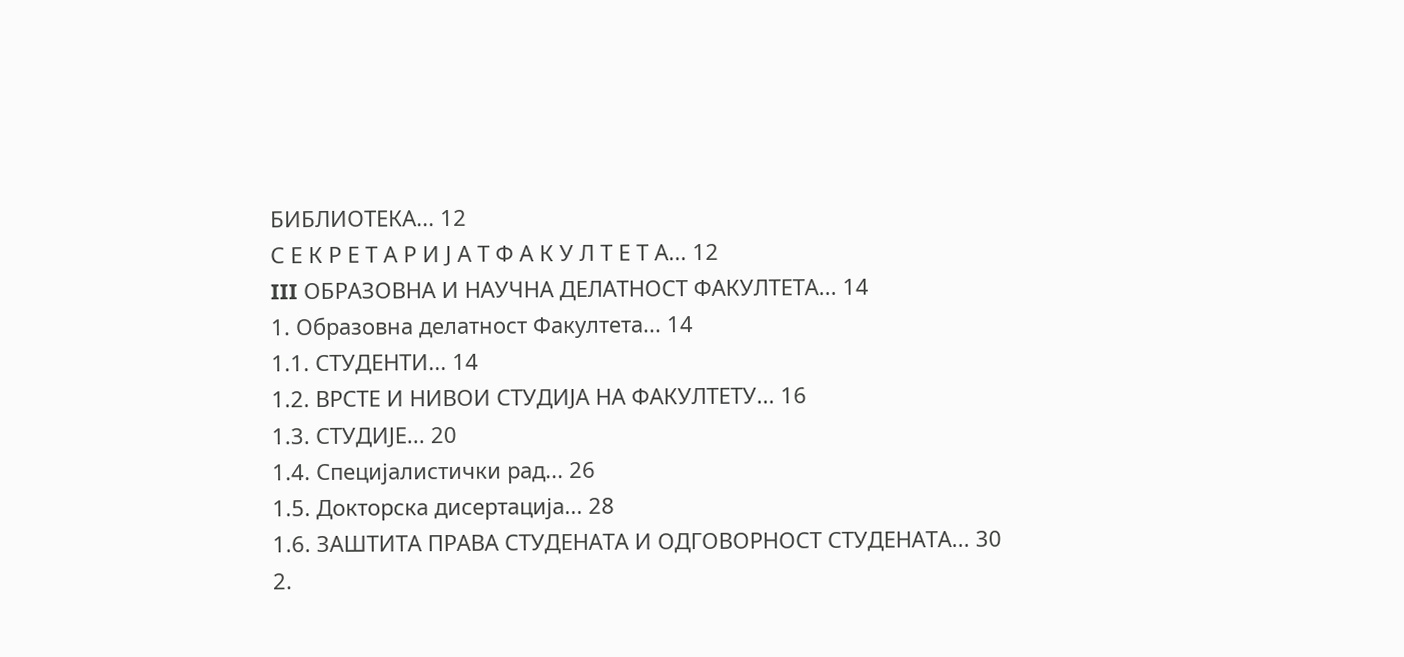БИБЛИОТЕКА... 12
С Е К Р Е Т А Р И Ј А Т Ф А К У Л Т Е Т А... 12
III ОБРАЗОВНА И НАУЧНА ДЕЛАТНОСТ ФАКУЛТЕТА... 14
1. Образовна делатност Факултета... 14
1.1. СТУДЕНТИ... 14
1.2. ВРСТЕ И НИВОИ СТУДИЈА НА ФАКУЛТЕТУ... 16
1.3. СТУДИЈЕ... 20
1.4. Специјалистички рад... 26
1.5. Докторска дисертација... 28
1.6. ЗАШТИТА ПРАВА СТУДЕНАТА И ОДГОВОРНОСТ СТУДЕНАТА... 30
2.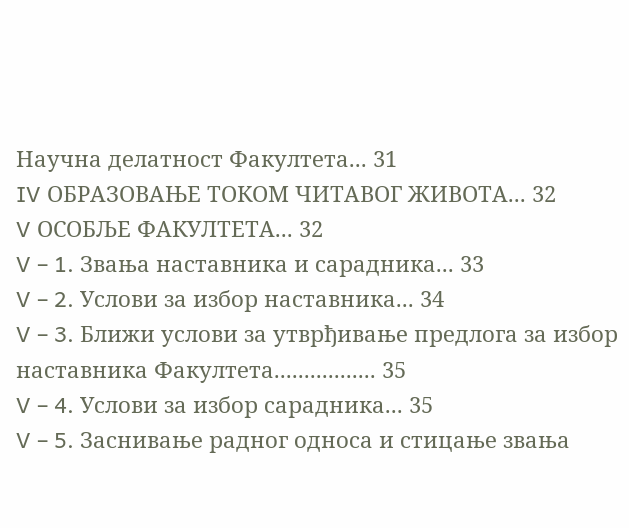Научна делатност Факултета... 31
IV ОБРАЗОВАЊЕ ТОКОМ ЧИТАВОГ ЖИВОТА... 32
V ОСОБЉЕ ФАКУЛТЕТА... 32
V – 1. Звања наставника и сарадника... 33
V – 2. Услови за избор наставника... 34
V – 3. Ближи услови за утврђивање предлога за избор наставника Факултета................. 35
V – 4. Услови за избор сарадника... 35
V – 5. Заснивање радног односа и стицање звања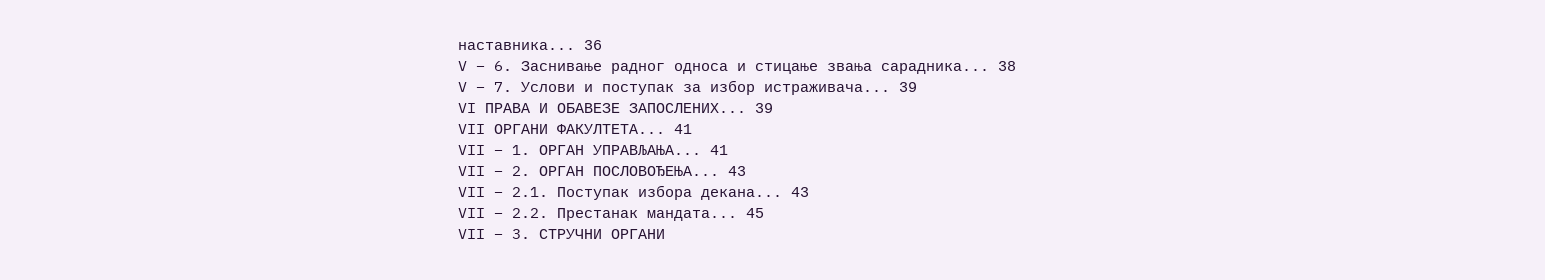наставника... 36
V – 6. Заснивање радног односа и стицање звања сарадника... 38
V – 7. Услови и поступак за избор истраживача... 39
VI ПРАВА И ОБАВЕЗЕ ЗАПОСЛЕНИХ... 39
VII ОРГАНИ ФАКУЛТЕТА... 41
VII – 1. ОРГАН УПРАВЉАЊА... 41
VII – 2. ОРГАН ПОСЛОВОЂЕЊА... 43
VII – 2.1. Поступак избора декана... 43
VII – 2.2. Престанак мандата... 45
VII – 3. СТРУЧНИ ОРГАНИ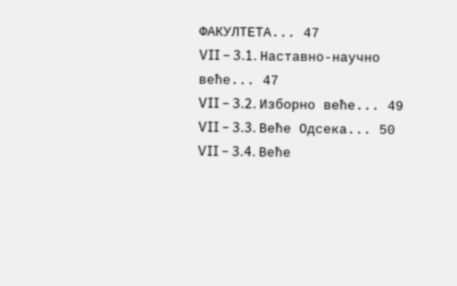ФАКУЛТЕТА... 47
VII – 3.1. Наставно-научно веће... 47
VII – 3.2. Изборно веће... 49
VII – 3.3. Веће Одсека... 50
VII – 3.4. Веће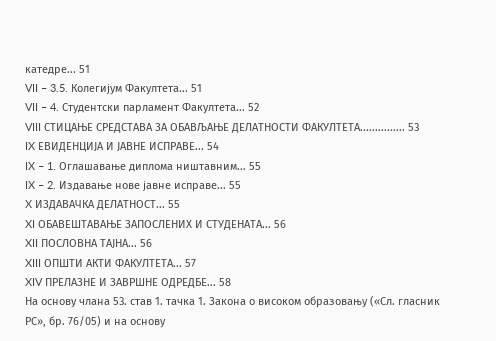катедре... 51
VII – 3.5. Колегијум Факултета... 51
VII – 4. Студентски парламент Факултета... 52
VIII СТИЦАЊЕ СРЕДСТАВА ЗА ОБАВЉАЊЕ ДЕЛАТНОСТИ ФАКУЛТЕТА............... 53
IX ЕВИДЕНЦИЈА И ЈАВНЕ ИСПРАВЕ... 54
IX – 1. Оглашавање диплома ништавним... 55
IX – 2. Издавање нове јавне исправе... 55
X ИЗДАВАЧКА ДЕЛАТНОСТ... 55
XI ОБАВЕШТАВАЊЕ ЗАПОСЛЕНИХ И СТУДЕНАТА... 56
XII ПОСЛОВНА ТАЈНА... 56
XIII ОПШТИ АКТИ ФАКУЛТЕТА... 57
XIV ПРЕЛАЗНЕ И ЗАВРШНЕ ОДРЕДБЕ... 58
На основу члана 53. став 1. тачка 1. Закона о високом образовању («Сл. гласник РС», бр. 76/05) и на основу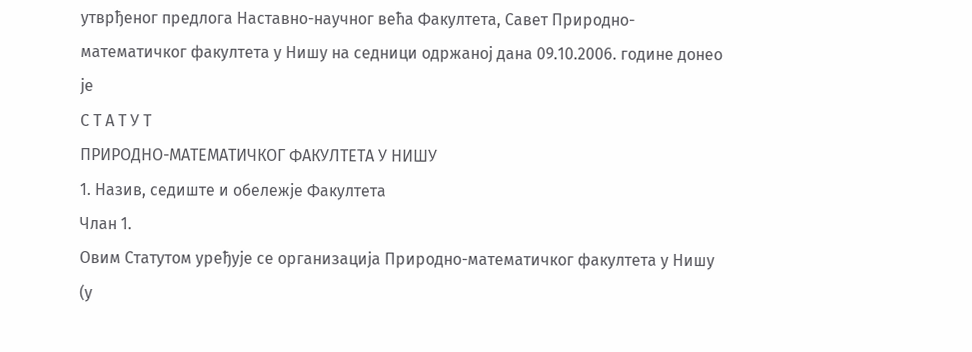утврђеног предлога Наставно-научног већа Факултета, Савет Природно-математичког факултета у Нишу на седници одржаној дана 09.10.2006. године донео је
С Т А Т У Т
ПРИРОДНО-МАТЕМАТИЧКОГ ФАКУЛТЕТА У НИШУ
1. Назив, седиште и обележје Факултета
Члан 1.
Овим Статутом уређује се организација Природно-математичког факултета у Нишу (у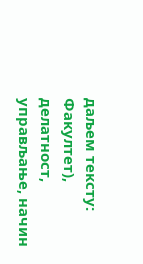даљем тексту: Факултет), делатност, управљање, начин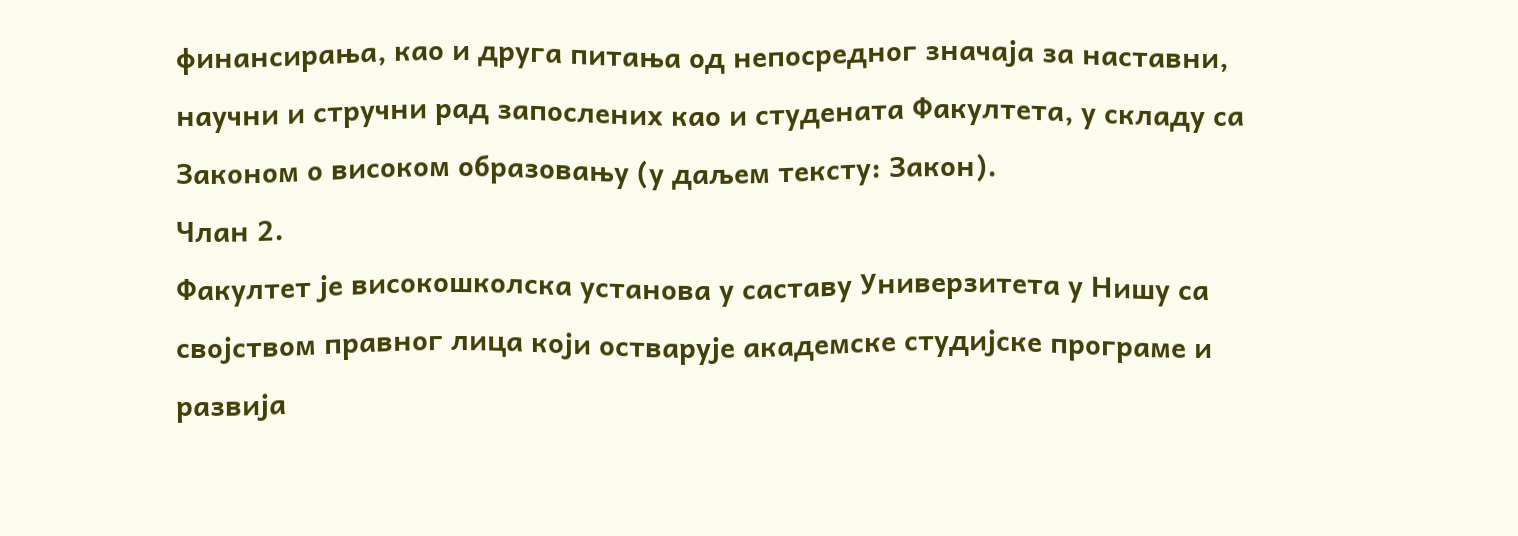финансирања, као и друга питања од непосредног значаја за наставни, научни и стручни рад запослених као и студената Факултета, у складу са Законом о високом образовању (у даљем тексту: Закон).
Члан 2.
Факултет је високошколска установа у саставу Универзитета у Нишу са својством правног лица који остварује академске студијске програме и развија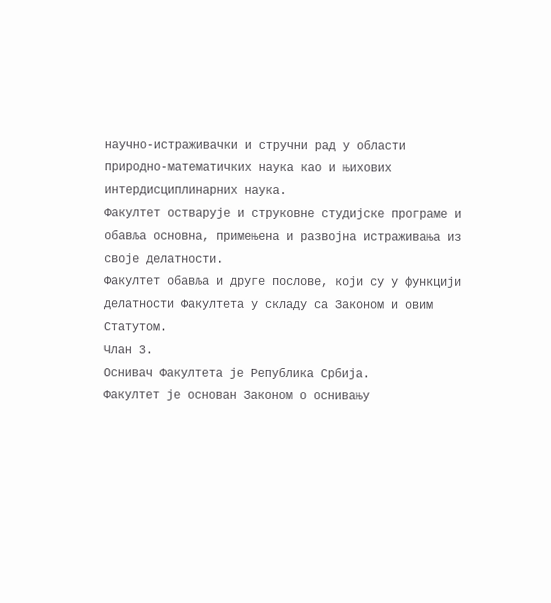научно-истраживачки и стручни рад у области природно-математичких наука као и њихових интердисциплинарних наука.
Факултет остварује и струковне студијске програме и обавља основна, примењена и развојна истраживања из своје делатности.
Факултет обавља и друге послове, који су у функцији делатности Факултета у складу са Законом и овим Статутом.
Члан 3.
Оснивач Факултета је Република Србија.
Факултет је основан Законом о оснивању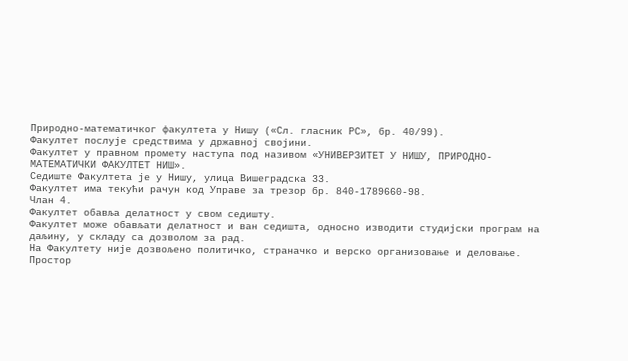Природно-математичког факултета у Нишу («Сл. гласник РС», бр. 40/99).
Факултет послује средствима у државној својини.
Факултет у правном промету наступа под називом «УНИВЕРЗИТЕТ У НИШУ, ПРИРОДНО-МАТЕМАТИЧКИ ФАКУЛТЕТ НИШ».
Седиште Факултета је у Нишу, улица Вишеградска 33.
Факултет има текући рачун код Управе за трезор бр. 840-1789660-98.
Члан 4.
Факултет обавља делатност у свом седишту.
Факултет може обављати делатност и ван седишта, односно изводити студијски програм на даљину, у складу са дозволом за рад.
На Факултету није дозвољено политичко, страначко и верско организовање и деловање.
Простор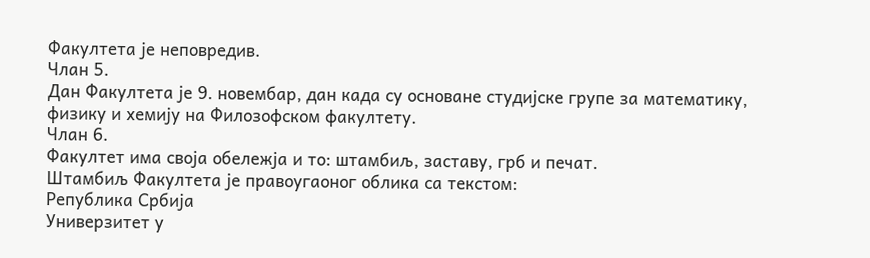Факултета је неповредив.
Члан 5.
Дан Факултета је 9. новембар, дан када су основане студијске групе за математику, физику и хемију на Филозофском факултету.
Члан 6.
Факултет има своја обележја и то: штамбиљ, заставу, грб и печат.
Штамбиљ Факултета је правоугаоног облика са текстом:
Република Србија
Универзитет у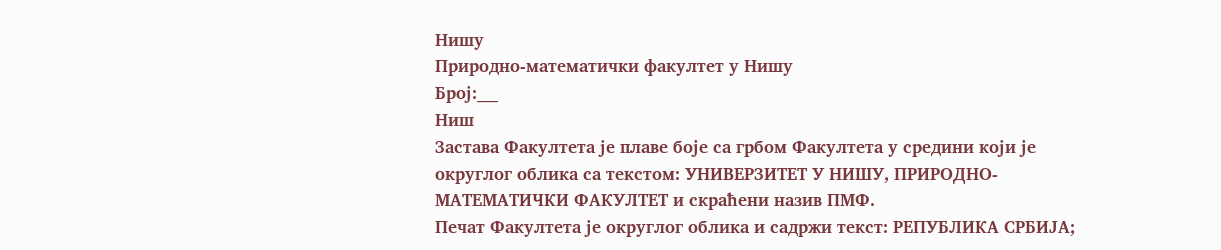Нишу
Природно-математички факултет у Нишу
Број:___
Ниш
Застава Факултета је плаве боје са грбом Факултета у средини који је округлог облика са текстом: УНИВЕРЗИТЕТ У НИШУ, ПРИРОДНО-МАТЕМАТИЧКИ ФАКУЛТЕТ и скраћени назив ПМФ.
Печат Факултета је округлог облика и садржи текст: РЕПУБЛИКА СРБИЈА;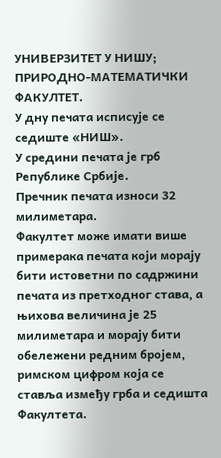УНИВЕРЗИТЕТ У НИШУ; ПРИРОДНО-МАТЕМАТИЧКИ ФАКУЛТЕТ.
У дну печата исписује се седиште «НИШ».
У средини печата је грб Републике Србије.
Пречник печата износи 32 милиметара.
Факултет може имати више примерака печата који морају бити истоветни по садржини печата из претходног става, а њихова величина је 25 милиметара и морају бити обележени редним бројем, римском цифром која се ставља између грба и седишта Факултета.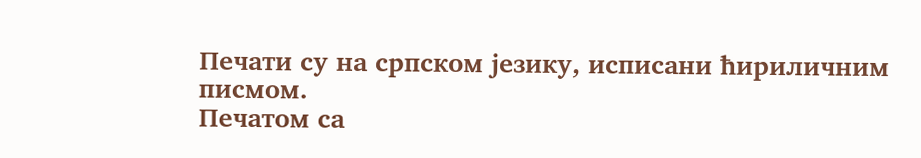Печати су на српском језику, исписани ћириличним писмом.
Печатом са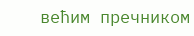већим пречником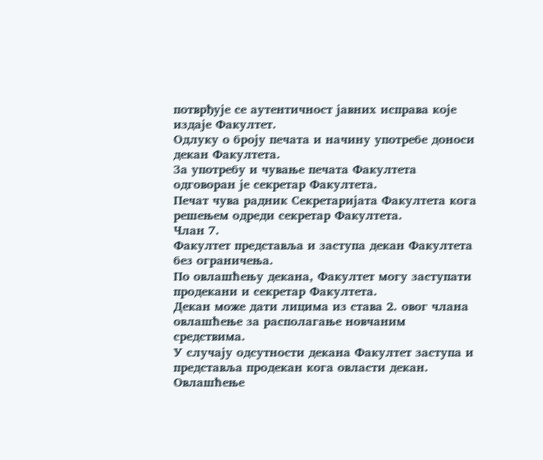потврђује се аутентичност јавних исправа које издаје Факултет.
Одлуку о броју печата и начину употребе доноси декан Факултета.
За употребу и чување печата Факултета одговоран је секретар Факултета.
Печат чува радник Секретаријата Факултета кога решењем одреди секретар Факултета.
Члан 7.
Факултет представља и заступа декан Факултета без ограничења.
По овлашћењу декана, Факултет могу заступати продекани и секретар Факултета.
Декан може дати лицима из става 2. овог члана овлашћење за располагање новчаним средствима.
У случају одсутности декана Факултет заступа и представља продекан кога овласти декан. Овлашћење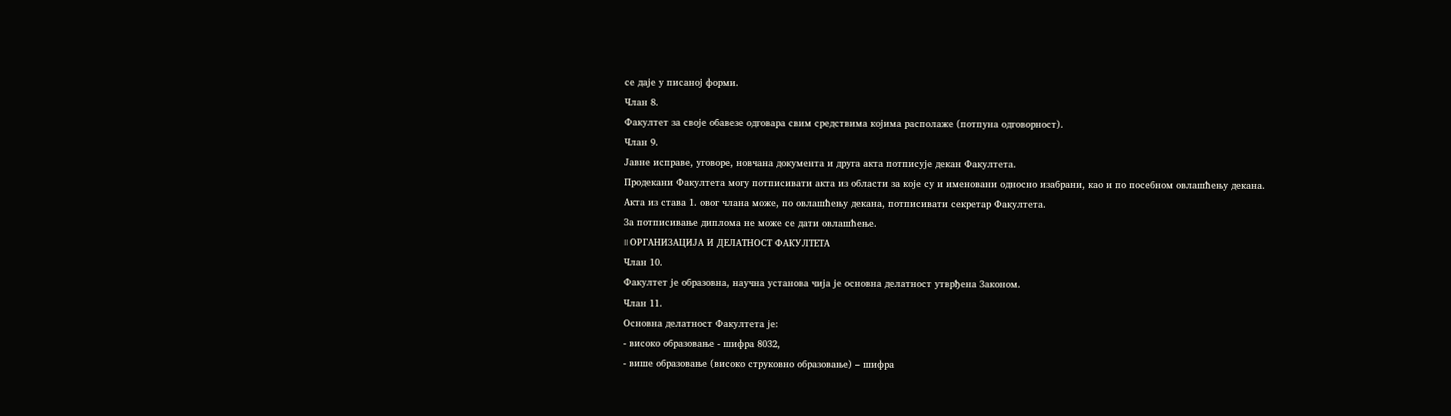се даје у писаној форми.
Члан 8.
Факултет за своје обавезе одговара свим средствима којима располаже (потпуна одговорност).
Члан 9.
Јавне исправе, уговоре, новчана документа и друга акта потписује декан Факултета.
Продекани Факултета могу потписивати акта из области за које су и именовани односно изабрани, као и по посебном овлашћењу декана.
Акта из става 1. овог члана може, по овлашћењу декана, потписивати секретар Факултета.
За потписивање диплома не може се дати овлашћење.
II ОРГАНИЗАЦИЈА И ДЕЛАТНОСТ ФАКУЛТЕТА
Члан 10.
Факултет је образовна, научна установа чија је основна делатност утврђена Законом.
Члан 11.
Основна делатност Факултета је:
- високо образовање - шифра 8032,
- више образовање (високо струковно образовање) – шифра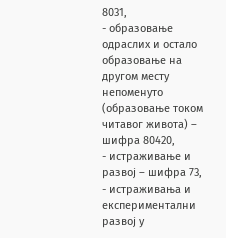8031,
- образовање одраслих и остало образовање на другом месту непоменуто (образовање током читавог живота) – шифра 80420,
- истраживање и развој – шифра 73,
- истраживања и експериментални развој у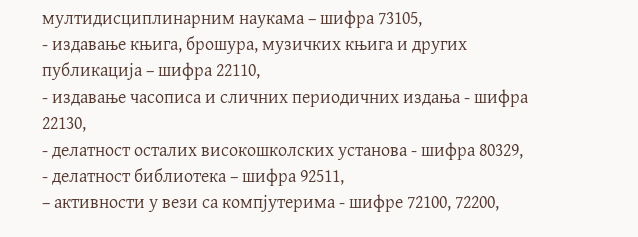мултидисциплинарним наукама – шифра 73105,
- издавање књига, брошура, музичких књига и других публикација – шифра 22110,
- издавање часописа и сличних периодичних издања - шифра 22130,
- делатност осталих високошколских установа - шифра 80329,
- делатност библиотека – шифра 92511,
– активности у вези са компјутерима - шифре 72100, 72200,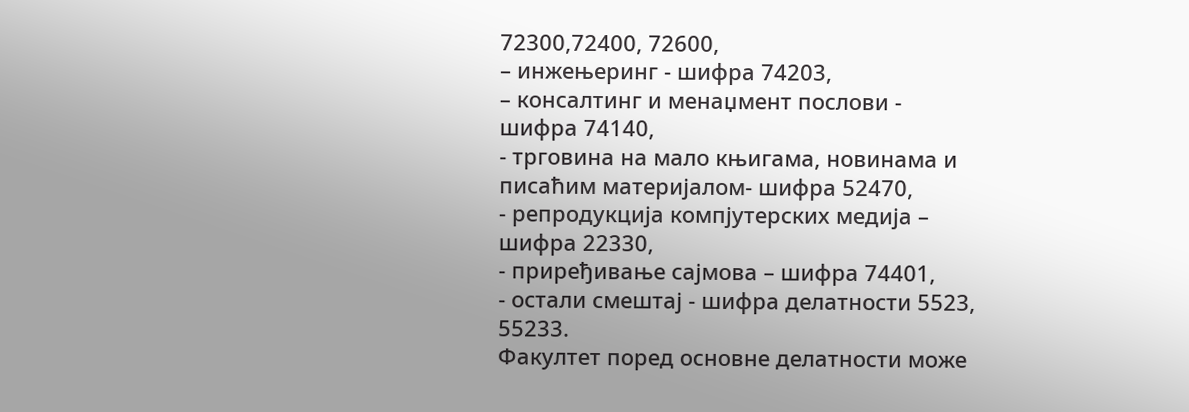72300,72400, 72600,
– инжењеринг - шифра 74203,
– консалтинг и менаџмент послови - шифра 74140,
- трговина на мало књигама, новинама и писаћим материјалом- шифра 52470,
- репродукција компјутерских медија – шифра 22330,
- приређивање сајмова – шифра 74401,
- остали смештај - шифра делатности 5523, 55233.
Факултет поред основне делатности може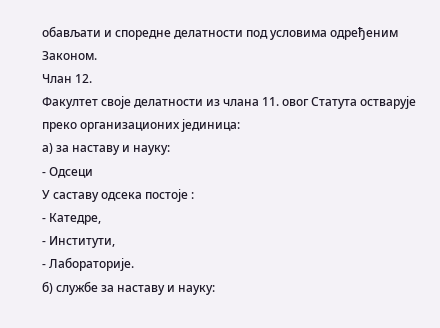обављати и споредне делатности под условима одређеним Законом.
Члан 12.
Факултет своје делатности из члана 11. овог Статута остварује преко организационих јединица:
а) за наставу и науку:
- Одсеци
У саставу одсека постоје :
- Катедре,
- Институти,
- Лабораторије.
б) службе за наставу и науку: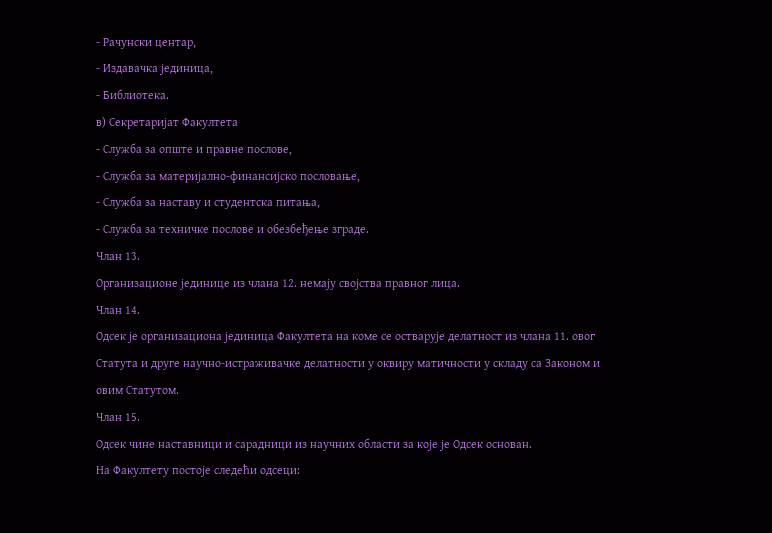- Рачунски центар,
- Издавачка јединица,
- Библиотека.
в) Секретаријат Факултета
- Служба за опште и правне послове,
- Служба за материјално-финансијско пословање,
- Служба за наставу и студентска питања,
- Служба за техничке послове и обезбеђење зграде.
Члан 13.
Организационе јединице из члана 12. немају својства правног лица.
Члан 14.
Одсек је организациона јединица Факултета на коме се остварује делатност из члана 11. овог Статута и друге научно-истраживачке делатности у оквиру матичности у складу са Законом и овим Статутом.
Члан 15.
Одсек чине наставници и сарадници из научних области за које је Oдсек основан.
На Факултету постоје следећи одсеци: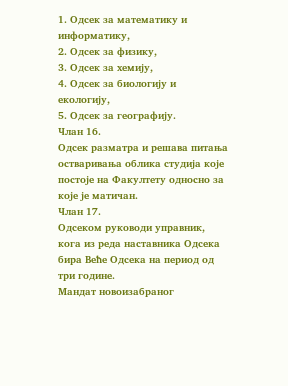1. Одсек за математику и информатику,
2. Одсек за физику,
3. Одсек за хемију,
4. Одсек за биологију и екологију,
5. Одсек за географију.
Члан 16.
Одсек разматра и решава питања остваривања облика студија које постоје на Факултету односно за које је матичан.
Члан 17.
Одсеком руководи управник, кога из реда наставника Одсека бира Веће Одсека на период од три године.
Мандат новоизабраног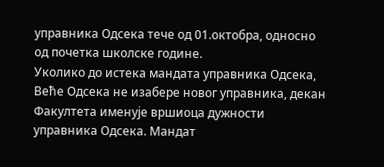управника Одсека тече од 01.октобра, односно од почетка школске године.
Уколико до истека мандата управника Одсека, Веће Одсека не изабере новог управника, декан Факултета именује вршиоца дужности управника Одсека. Мандат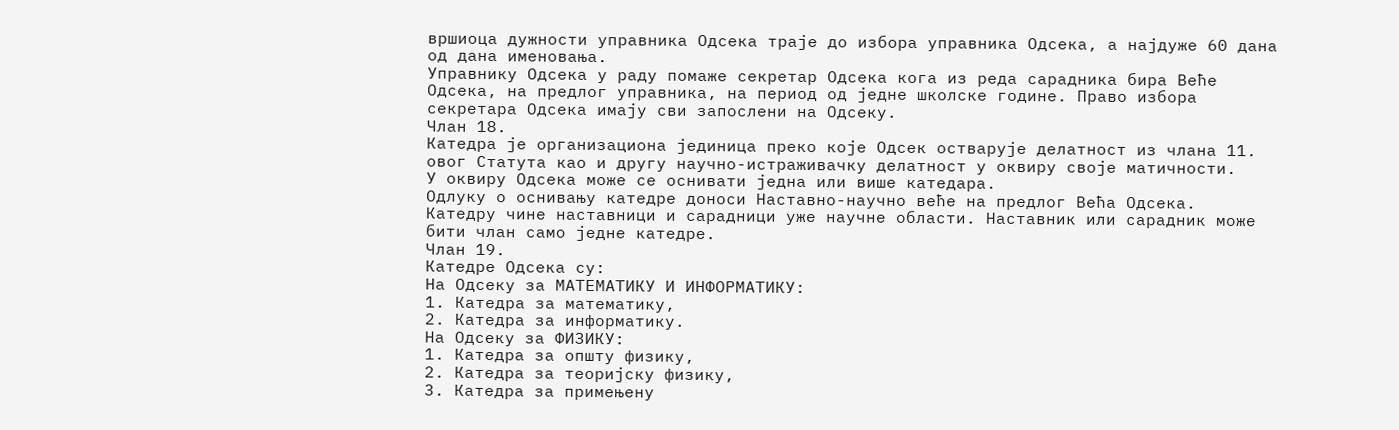вршиоца дужности управника Одсека траје до избора управника Одсека, а најдуже 60 дана од дана именовања.
Управнику Одсека у раду помаже секретар Одсека кога из реда сарадника бира Веће Одсека, на предлог управника, на период од једне школске године. Право избора секретара Одсека имају сви запослени на Одсеку.
Члан 18.
Катедра је организациона јединица преко које Одсек остварује делатност из члана 11. овог Статута као и другу научно-истраживачку делатност у оквиру своје матичности.
У оквиру Одсека може се оснивати једна или више катедара.
Одлуку о оснивању катедре доноси Наставно-научно веће на предлог Већа Одсека.
Катедру чине наставници и сарадници уже научне области. Наставник или сарадник може бити члан само једне катедре.
Члан 19.
Катедре Oдсека су:
На Oдсеку за МАТЕМАТИКУ И ИНФОРМАТИКУ:
1. Катедра за математику,
2. Катедра за информатику.
На Oдсеку за ФИЗИКУ:
1. Катедра за општу физику,
2. Катедра за теоријску физику,
3. Катедра за примењену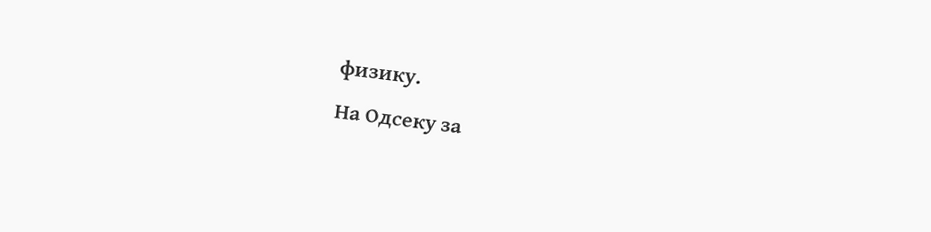физику.
На Oдсеку за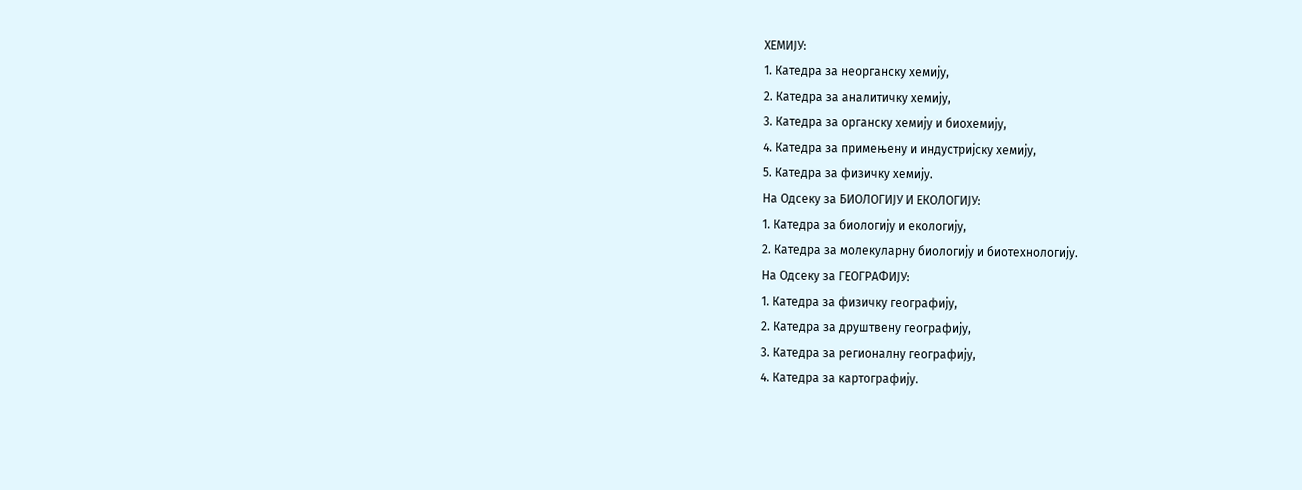ХЕМИЈУ:
1. Катедра за неорганску хемију,
2. Катедра за аналитичку хемију,
3. Катедра за органску хемију и биохемију,
4. Катедра за примењену и индустријску хемију,
5. Катедра за физичку хемију.
На Oдсеку за БИОЛОГИЈУ И ЕКОЛОГИЈУ:
1. Катедра за биологију и екологију,
2. Катедра за молекуларну биологију и биотехнологију.
На Oдсеку за ГЕОГРАФИЈУ:
1. Катедра за физичку географију,
2. Катедра за друштвену географију,
3. Катедра за регионалну географију,
4. Катедра за картографију.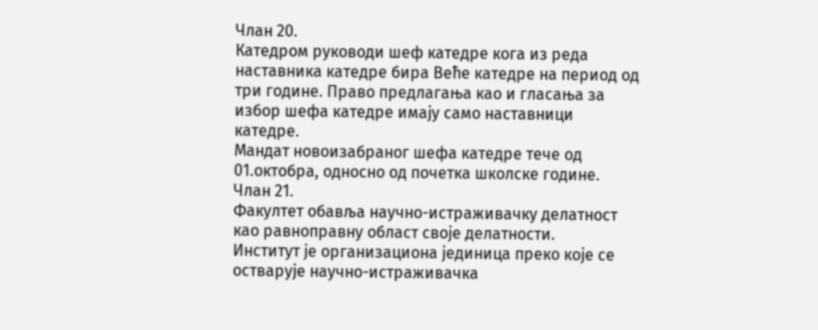Члан 20.
Катедром руководи шеф катедре кога из реда наставника катедре бира Веће катедре на период од три године. Право предлагања као и гласања за избор шефа катедре имају само наставници катедре.
Мандат новоизабраног шефа катедре тече од 01.октобра, односно од почетка школске године.
Члан 21.
Факултет обавља научно-истраживачку делатност као равноправну област своје делатности.
Институт је организациона јединица преко које се остварује научно-истраживачка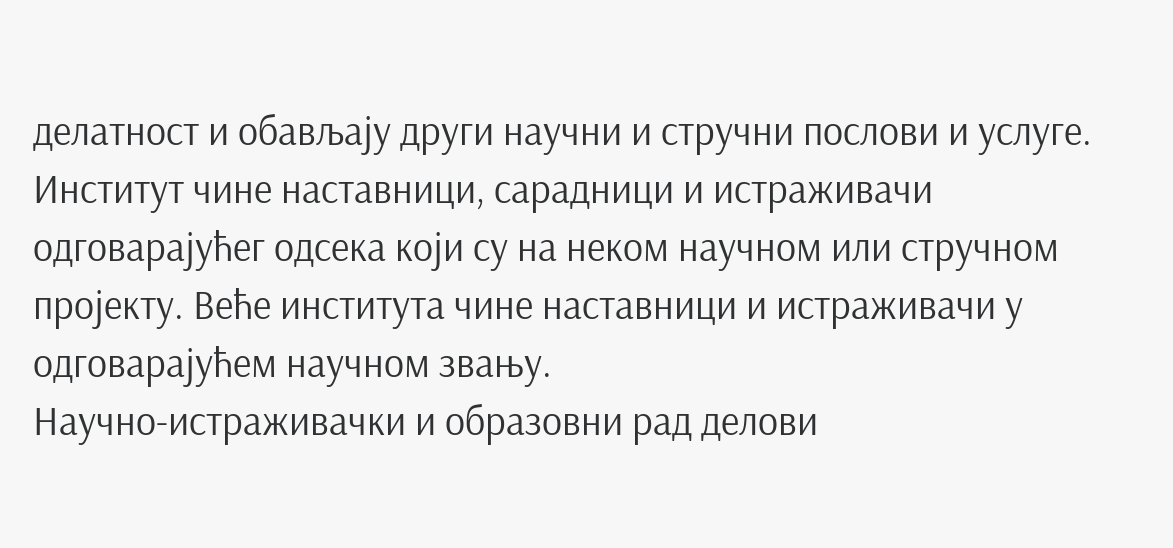делатност и обављају други научни и стручни послови и услуге.
Институт чине наставници, сарадници и истраживачи одговарајућег одсека који су на неком научном или стручном пројекту. Веће института чине наставници и истраживачи у одговарајућем научном звању.
Научно-истраживачки и образовни рад делови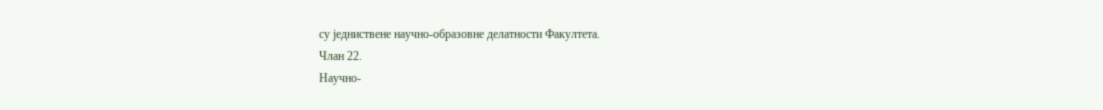су једниствене научно-образовне делатности Факултета.
Члан 22.
Научно-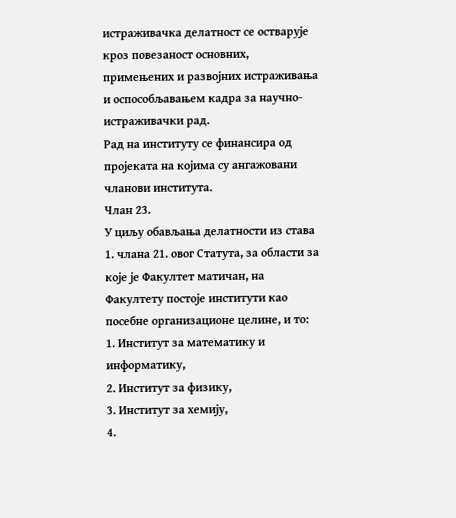истраживачка делатност се остварује кроз повезаност основних, примењених и развојних истраживања и оспособљавањем кадра за научно-истраживачки рад.
Рад на институту се финансира од пројеката на којима су ангажовани чланови института.
Члан 23.
У циљу обављања делатности из става 1. члана 21. овог Статута, за области за које је Факултет матичан, на Факултету постоје институти као посебне организационе целине, и то:
1. Институт за математику и информатику,
2. Институт за физику,
3. Институт за хемију,
4.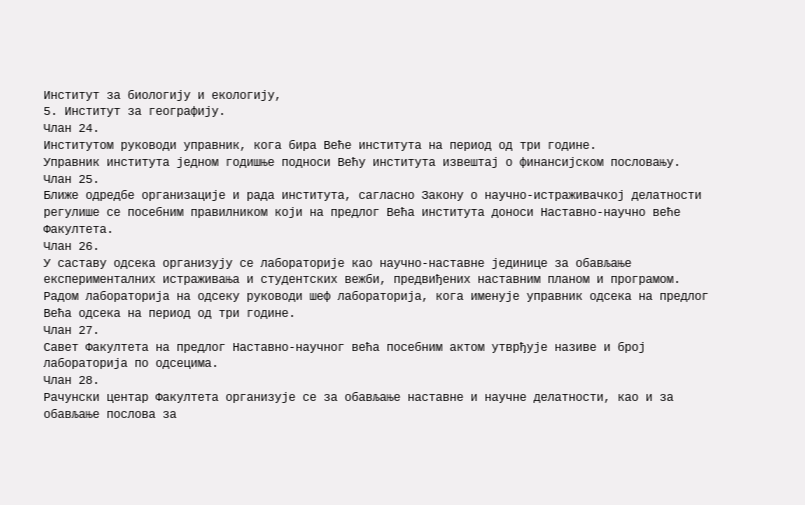Институт за биологију и екологију,
5. Институт за географију.
Члан 24.
Институтом руководи управник, кога бира Веће института на период од три године.
Управник института једном годишње подноси Већу института извештај о финансијском пословању.
Члан 25.
Ближе одредбе организације и рада института, сагласно Закону о научно-истраживачкој делатности регулише се посебним правилником који на предлог Већа института доноси Наставно-научно веће Факултета.
Члан 26.
У саставу одсека организују се лабораторије као научно-наставне јединице за обављање експерименталних истраживања и студентских вежби, предвиђених наставним планом и програмом.
Радом лабораторија на одсеку руководи шеф лабораторија, кога именује управник одсека на предлог Већа одсека на период од три године.
Члан 27.
Савет Факултета на предлог Наставно-научног већа посебним актом утврђује називе и број лабораторија по одсецима.
Члан 28.
Рачунски центар Факултета организује се за обављање наставне и научне делатности, као и за обављање послова за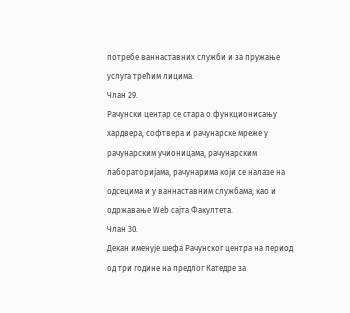потребе ваннаставних служби и за пружање услуга трећим лицима.
Члан 29.
Рачунски центар се стара о функционисању хардвера, софтвера и рачунарске мреже у рачунарским учионицама, рачунарским лабораторијама, рачунарима који се налазе на одсецима и у ваннаставним службама, као и одржавање Web сајта Факултета.
Члан 30.
Декан именује шефа Рачунског центра на период од три године на предлог Катедре за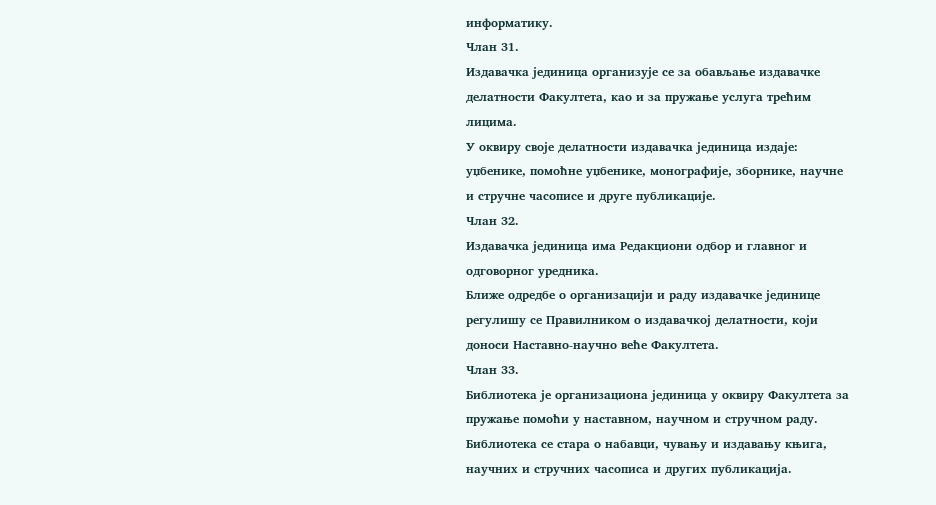информатику.
Члан 31.
Издавачка јединица организује се за обављање издавачке делатности Факултета, као и за пружање услуга трећим лицима.
У оквиру своје делатности издавачка јединица издаје: уџбенике, помоћне уџбенике, монографије, зборнике, научне и стручне часописе и друге публикације.
Члан 32.
Издавачка јединица има Редакциони одбор и главног и одговорног уредника.
Ближе одредбе о организацији и раду издавачке јединице регулишу се Правилником о издавачкој делатности, који доноси Наставно-научно веће Факултета.
Члан 33.
Библиотека је организациона јединица у оквиру Факултета за пружање помоћи у наставном, научном и стручном раду.
Библиотека се стара о набавци, чувању и издавању књига, научних и стручних часописа и других публикација.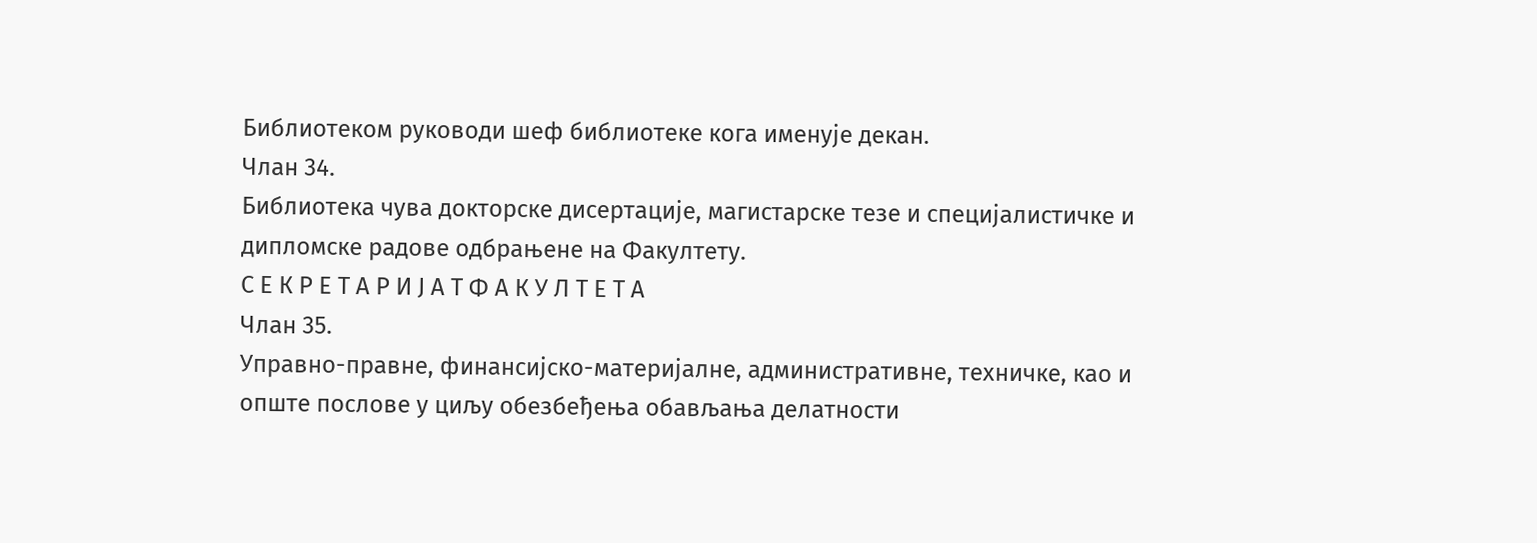Библиотеком руководи шеф библиотеке кога именује декан.
Члан 34.
Библиотека чува докторске дисертације, магистарске тезе и специјалистичке и дипломске радове одбрањене на Факултету.
С Е К Р Е Т А Р И Ј А Т Ф А К У Л Т Е Т А
Члан 35.
Управно-правне, финансијско-материјалне, административне, техничке, као и опште послове у циљу обезбеђења обављања делатности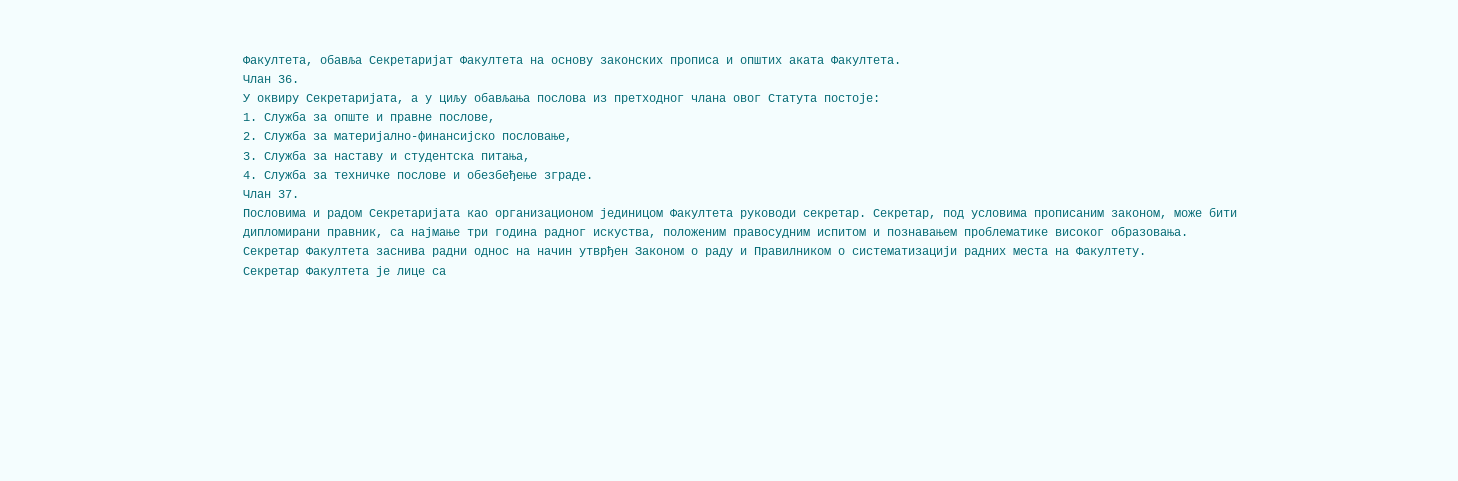Факултета, обавља Секретаријат Факултета на основу законских прописа и општих аката Факултета.
Члан 36.
У оквиру Секретаријата, а у циљу обављања послова из претходног члана овог Статута постоје:
1. Служба за опште и правне послове,
2. Служба за материјално-финансијско пословање,
3. Служба за наставу и студентска питања,
4. Служба за техничке послове и обезбеђење зграде.
Члан 37.
Пословима и радом Секретаријата као организационом јединицом Факултета руководи секретар. Секретар, под условима прописаним законом, може бити дипломирани правник, са најмање три година радног искуства, положеним правосудним испитом и познавањем проблематике високог образовања.
Секретар Факултета заснива радни однос на начин утврђен Законом о раду и Правилником о систематизацији радних места на Факултету.
Секретар Факултета је лице са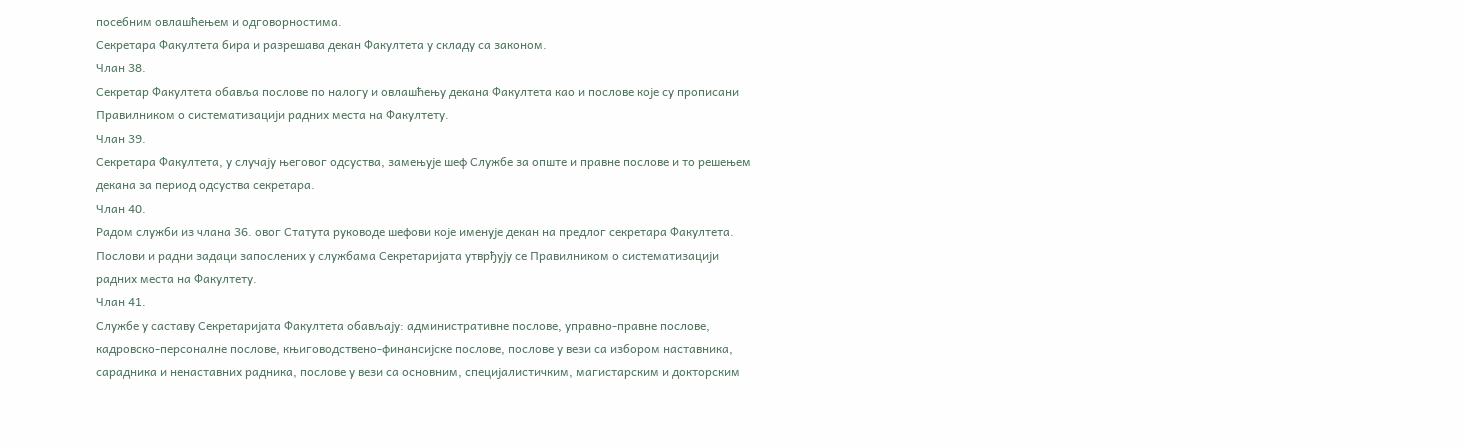посебним овлашћењем и одговорностима.
Секретара Факултета бира и разрешава декан Факултета у складу са законом.
Члан 38.
Секретар Факултета обавља послове по налогу и овлашћењу декана Факултета као и послове које су прописани Правилником о систематизацији радних места на Факултету.
Члан 39.
Секретара Факултета, у случају његовог одсуства, замењује шеф Службе за опште и правне послове и то решењем декана за период одсуства секретара.
Члан 40.
Радом служби из члана 36. овог Статута руководе шефови које именује декан на предлог секретара Факултета.
Послови и радни задаци запослених у службама Секретаријата утврђују се Правилником о систематизацији радних места на Факултету.
Члан 41.
Службе у саставу Секретаријата Факултета обављају: административне послове, управно-правне послове, кадровско-персоналне послове, књиговодствено-финансијске послове, послове у вези са избором наставника, сарадника и ненаставних радника, послове у вези са основним, специјалистичким, магистарским и докторским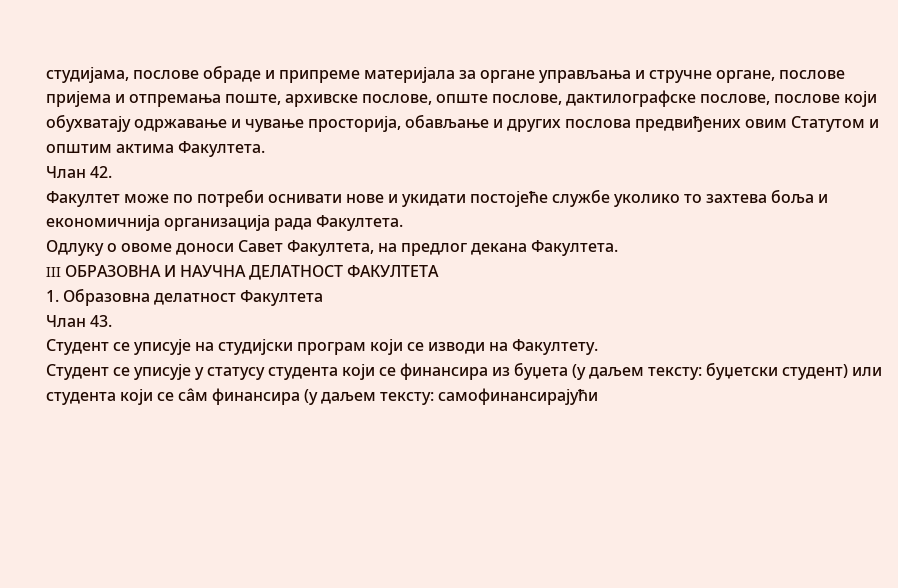студијама, послове обраде и припреме материјала за органе управљања и стручне органе, послове пријема и отпремања поште, архивске послове, опште послове, дактилографске послове, послове који обухватају одржавање и чување просторија, обављање и других послова предвиђених овим Статутом и општим актима Факултета.
Члан 42.
Факултет може по потреби оснивати нове и укидати постојеће службе уколико то захтева боља и економичнија организација рада Факултета.
Одлуку о овоме доноси Савет Факултета, на предлог декана Факултета.
III ОБРАЗОВНА И НАУЧНА ДЕЛАТНОСТ ФАКУЛТЕТА
1. Образовна делатност Факултета
Члан 43.
Студент се уписује на студијски програм који се изводи на Факултету.
Студент се уписује у статусу студента који се финансира из буџета (у даљем тексту: буџетски студент) или студента који се сâм финансира (у даљем тексту: самофинансирајући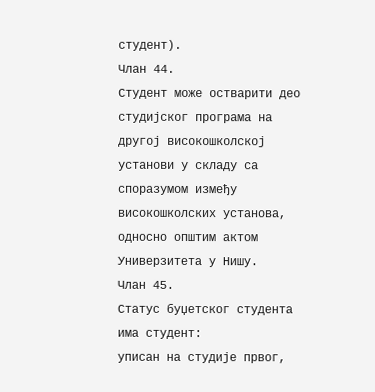студент).
Члан 44.
Студент може остварити део студијског програма на другој високошколској установи у складу са споразумом између високошколских установа, односно општим актом Универзитета у Нишу.
Члан 45.
Статус буџетског студента има студент:
уписан на студије првог,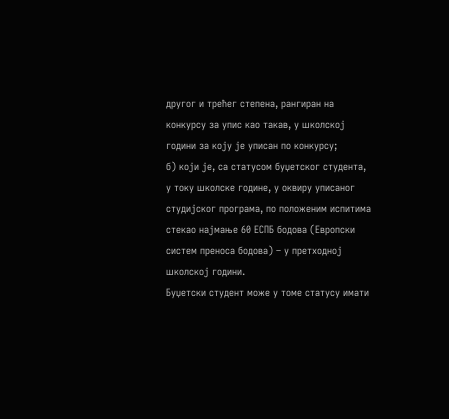другог и трећег степена, рангиран на конкурсу за упис као такав, у школској години за коју је уписан по конкурсу;
б) који је, са статусом буџетског студента, у току школске године, у оквиру уписаног студијског програма, по положеним испитима стекао најмање 60 ЕСПБ бодова (Европски систем преноса бодова) – у претходној школској години.
Буџетски студент може у томе статусу имати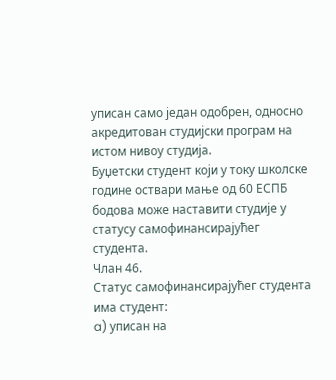уписан само један одобрен, односно акредитован студијски програм на истом нивоу студија.
Буџетски студент који у току школске године оствари мање од 60 ЕСПБ бодова може наставити студије у статусу самофинансирајућег студента.
Члан 46.
Статус самофинансирајућег студента има студент:
a) уписан на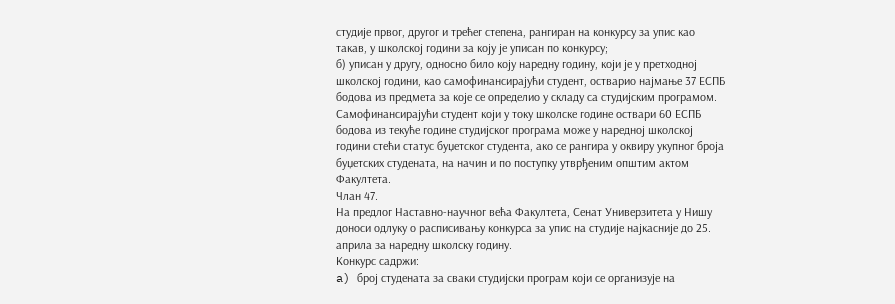студије првог, другог и трећег степена, рангиран на конкурсу за упис као такав, у школској години за коју је уписан по конкурсу;
б) уписан у другу, односно било коју наредну годину, који је у претходној школској години, као самофинансирајући студент, остварио најмање 37 ЕСПБ бодова из предмета за које се определио у складу са студијским програмом.
Самофинансирајући студент који у току школске године оствари 60 ЕСПБ бодова из текуће године студијског програма може у наредној школској години стећи статус буџетског студента, ако се рангира у оквиру укупног броја буџетских студената, на начин и по поступку утврђеним општим актом Факултета.
Члан 47.
На предлог Наставно-научног већа Факултета, Сенат Универзитета у Нишу доноси одлуку о расписивању конкурса за упис на студије најкасније до 25. априла за наредну школску годину.
Конкурс садржи:
a) број студената за сваки студијски програм који се организује на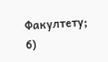Факултету;
б)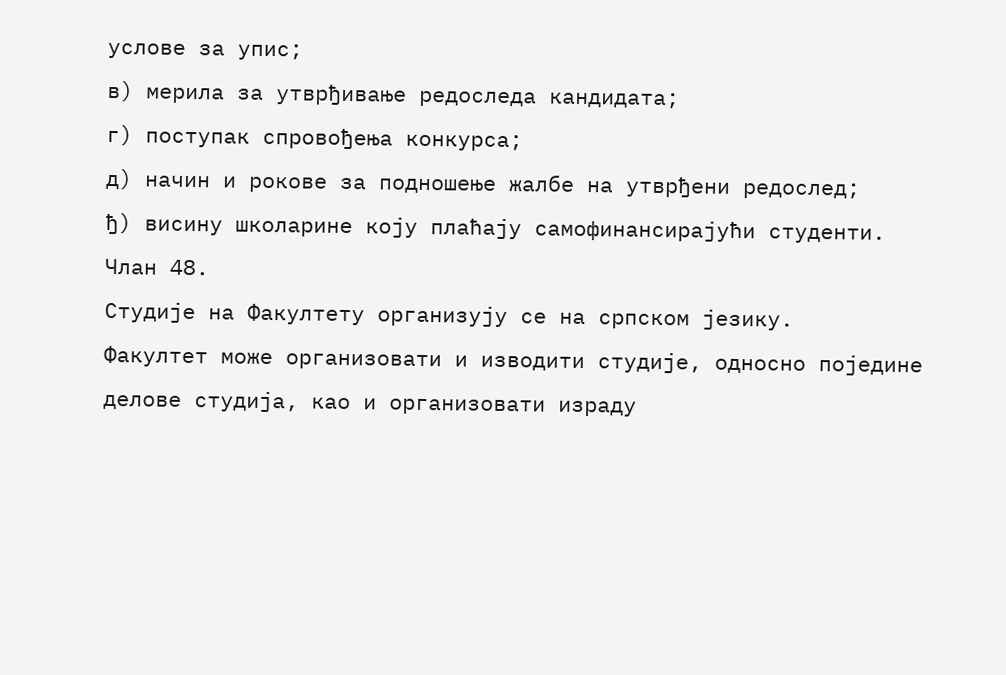услове за упис;
в) мерила за утврђивање редоследа кандидата;
г) поступак спровођења конкурса;
д) начин и рокове за подношење жалбе на утврђени редослед;
ђ) висину школарине коју плаћају самофинансирајући студенти.
Члан 48.
Студије на Факултету организују се на српском језику.
Факултет може организовати и изводити студије, односно поједине делове студија, као и организовати израду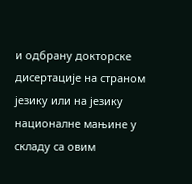и одбрану докторске дисертације на страном језику или на језику националне мањине у складу са овим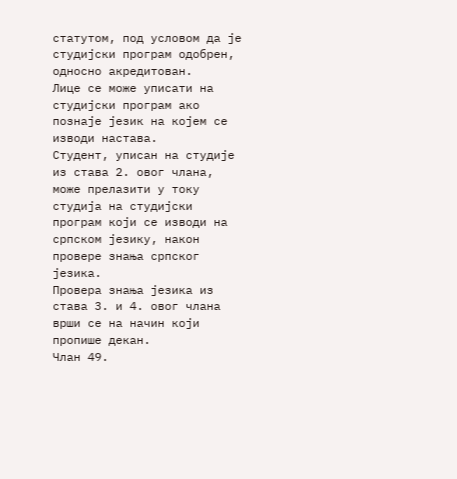статутом, под условом да је студијски програм одобрен, односно акредитован.
Лице се може уписати на студијски програм ако познаје језик на којем се изводи настава.
Студент, уписан на студије из става 2. овог члана, може прелазити у току студија на студијски програм који се изводи на српском језику, након провере знања српског језика.
Провера знања језика из става 3. и 4. овог члана врши се на начин који пропише декан.
Члан 49.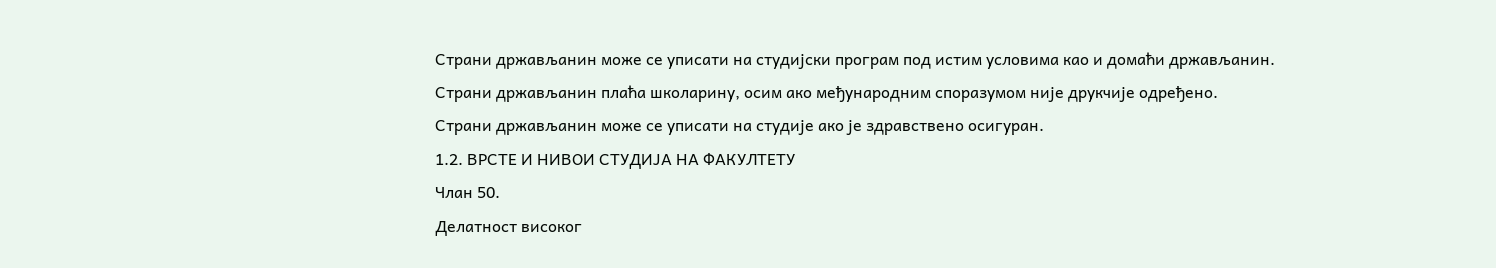Страни држављанин може се уписати на студијски програм под истим условима као и домаћи држављанин.
Страни држављанин плаћа школарину, осим ако међународним споразумом није друкчије одређено.
Страни држављанин може се уписати на студије ако је здравствено осигуран.
1.2. ВРСТЕ И НИВОИ СТУДИЈА НА ФАКУЛТЕТУ
Члан 50.
Делатност високог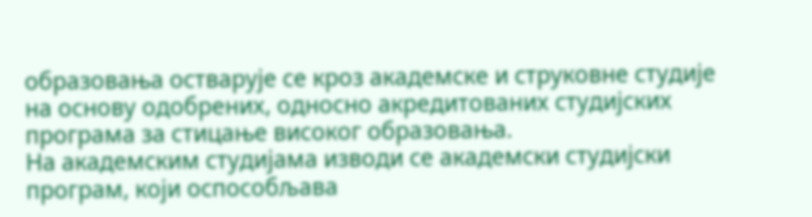образовања остварује се кроз академске и струковне студије на основу одобрених, односно акредитованих студијских програма за стицање високог образовања.
На академским студијама изводи се академски студијски програм, који оспособљава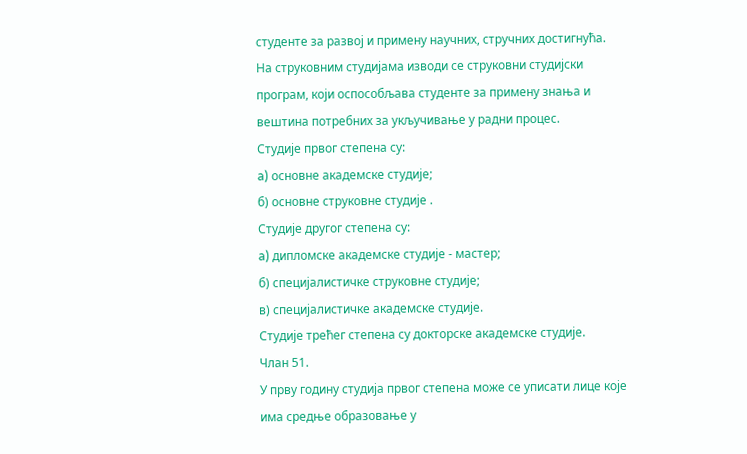студенте за развој и примену научних, стручних достигнућа.
На струковним студијама изводи се струковни студијски програм, који оспособљава студенте за примену знања и вештина потребних за укључивање у радни процес.
Студије првог степена су:
a) основне академске студије;
б) основне струковне студије .
Студије другог степена су:
a) дипломске академске студије - мастер;
б) специјалистичке струковне студије;
в) специјалистичке академске студије.
Студије трећег степена су докторске академске студије.
Члан 51.
У прву годину студија првог степена може се уписати лице које има средње образовање у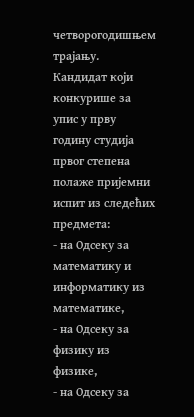четворогодишњем трајању.
Кандидат који конкурише за упис у прву годину студија првог степена полаже пријемни испит из следећих предмета:
- на Одсеку за математику и информатику из математике,
- на Одсеку за физику из физике,
- на Одсеку за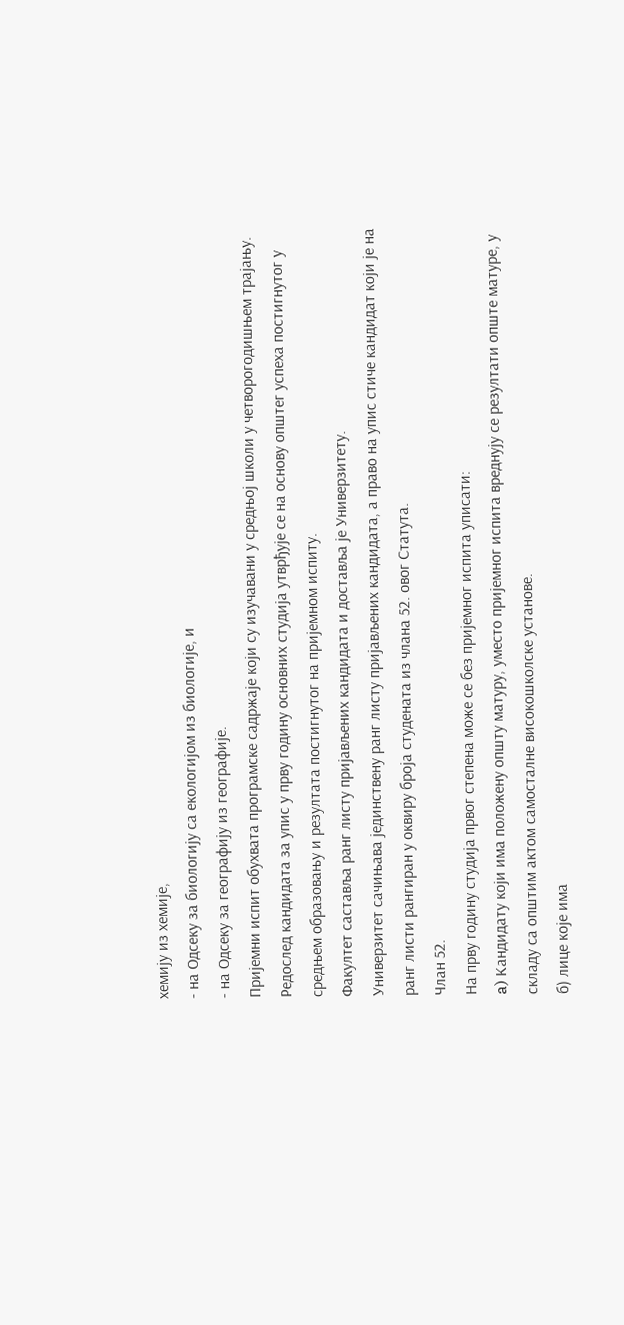хемију из хемије,
- на Одсеку за биологију са екологијом из биологије, и
- на Одсеку за географију из географије.
Пријемни испит обухвата програмске садржаје који су изучавани у средњој школи у четворогодишњем трајању.
Редослед кандидата за упис у прву годину основних студија утврђује се на основу општег успеха постигнутог у средњем образовању и резултата постигнутог на пријемном испиту.
Факултет саставља ранг листу пријављених кандидата и доставља је Универзитету.
Универзитет сачињава јединствену ранг листу пријављених кандидата, а право на упис стиче кандидат који је на ранг листи рангиран у оквиру броја студената из члана 52. овог Статута.
Члан 52.
На прву годину студија првог степена може се без пријемног испита уписати:
a) Кандидату који има положену општу матуру, уместо пријемног испита вреднују се резултати опште матуре, у складу са општим актом самосталне високошколске установе.
б) лице које има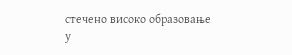стечено високо образовање у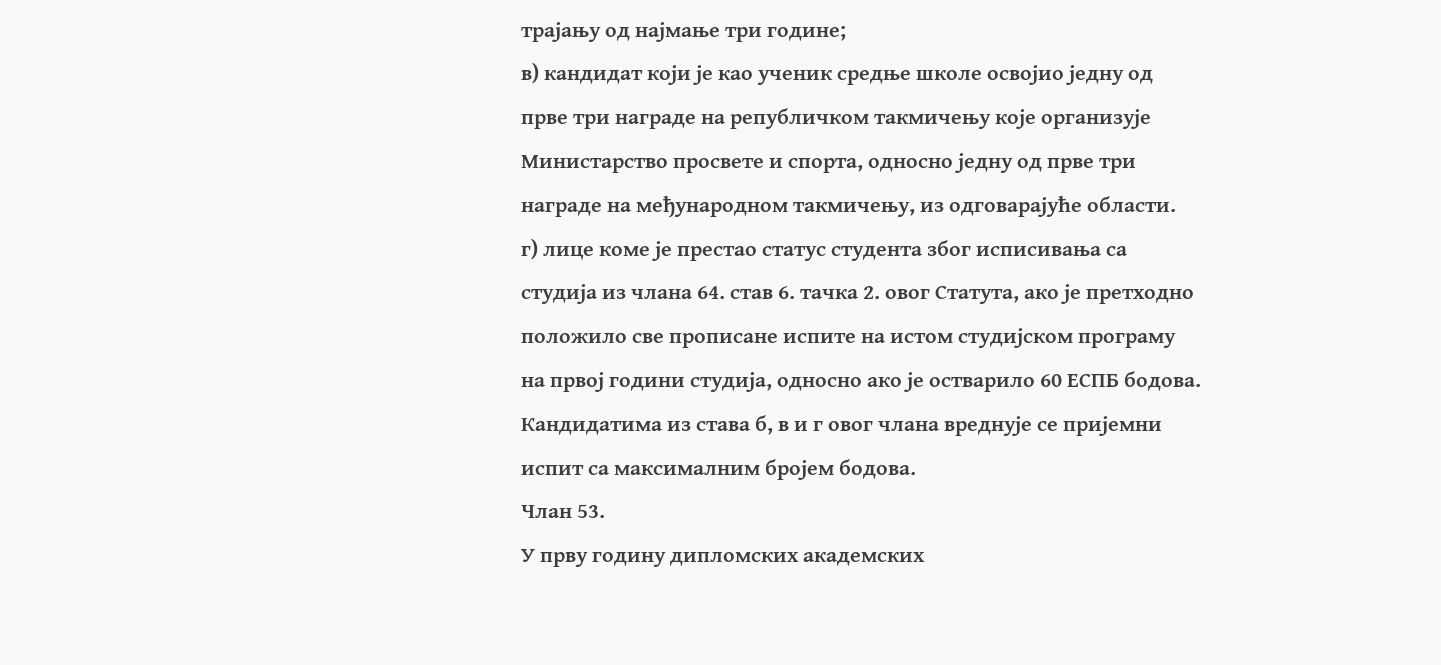трајању од најмање три године;
в) кандидат који је као ученик средње школе освојио једну од прве три награде на републичком такмичењу које организује Министарство просвете и спорта, односно једну од прве три награде на међународном такмичењу, из одговарајуће области.
г) лице коме је престао статус студента због исписивања са студија из члана 64. став 6. тачка 2. овог Статута, ако је претходно положило све прописане испите на истом студијском програму на првој години студија, односно ако је остварило 60 ЕСПБ бодова.
Кандидатима из става б, в и г овог члана вреднује се пријемни испит са максималним бројем бодова.
Члан 53.
У прву годину дипломских академских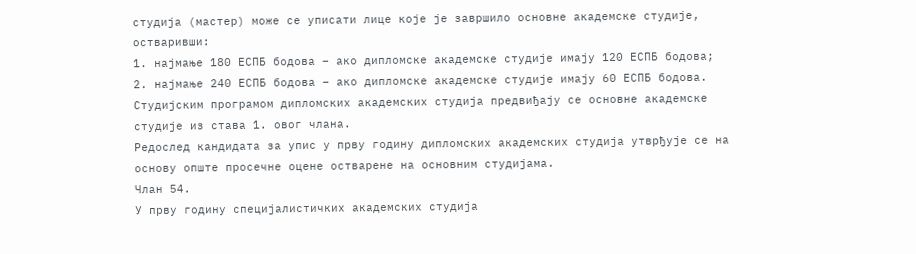студија (мастер) може се уписати лице које је завршило основне академске студије, остваривши:
1. најмање 180 ЕСПБ бодова – ако дипломске академске студије имају 120 ЕСПБ бодова;
2. најмање 240 ЕСПБ бодова – ако дипломске академске студије имају 60 ЕСПБ бодова.
Студијским програмом дипломских академских студија предвиђају се основне академске студије из става 1. овог члана.
Редослед кандидата за упис у прву годину дипломских академских студија утврђује се на основу опште просечне оцене остварене на основним студијама.
Члан 54.
У прву годину специјалистичких академских студија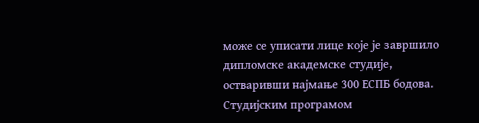може се уписати лице које је завршило дипломске академске студије, остваривши најмање 300 ЕСПБ бодова.
Студијским програмом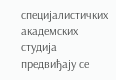специјалистичких академских студија предвиђају се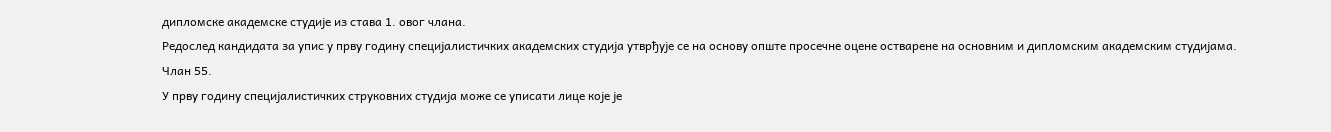дипломске академске студије из става 1. овог члана.
Редослед кандидата за упис у прву годину специјалистичких академских студија утврђује се на основу опште просечне оцене остварене на основним и дипломским академским студијама.
Члан 55.
У прву годину специјалистичких струковних студија може се уписати лице које је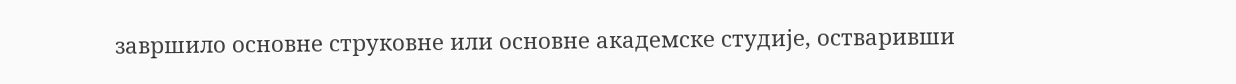завршило основне струковне или основне академске студије, остваривши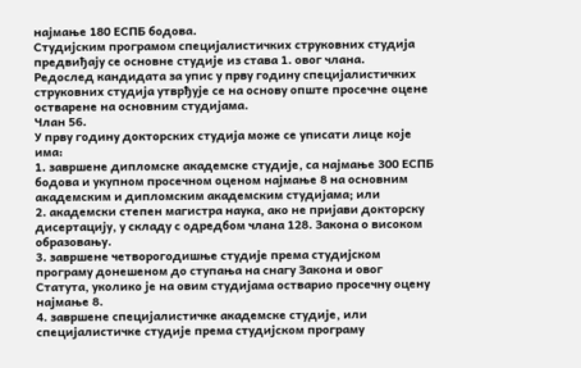најмање 180 ЕСПБ бодова.
Студијским програмом специјалистичких струковних студија предвиђају се основне студије из става 1. овог члана.
Редослед кандидата за упис у прву годину специјалистичких струковних студија утврђује се на основу опште просечне оцене остварене на основним студијама.
Члан 56.
У прву годину докторских студија може се уписати лице које има:
1. завршене дипломске академске студије, са најмање 300 ЕСПБ бодова и укупном просечном оценом најмање 8 на основним академским и дипломским академским студијама; или
2. академски степен магистра наука, ако не пријави докторску дисертацију, у складу с одредбом члана 128. Закона о високом образовању.
3. завршене четворогодишње студије према студијском програму донешеном до ступања на снагу Закона и овог Статута, уколико је на овим студијама остварио просечну оцену најмање 8.
4. завршене специјалистичке академске студије, или специјалистичке студије према студијском програму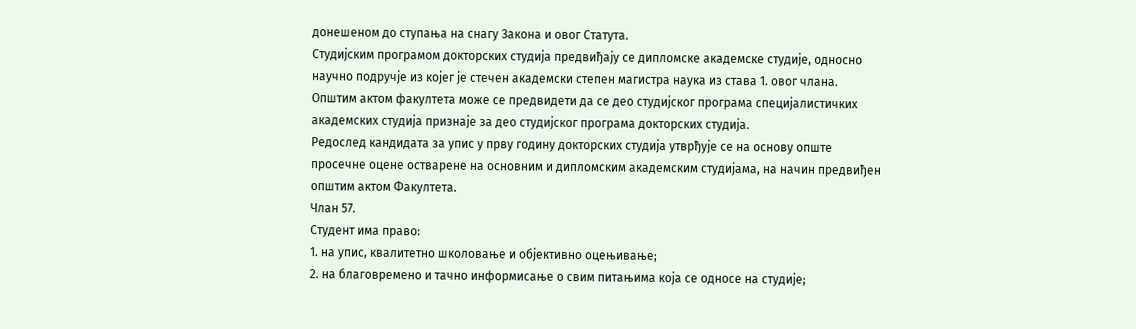донешеном до ступања на снагу Закона и овог Статута.
Студијским програмом докторских студија предвиђају се дипломске академске студије, односно научно подручје из којег је стечен академски степен магистра наука из става 1. овог члана.
Општим актом факултета може се предвидети да се део студијског програма специјалистичких академских студија признаје за део студијског програма докторских студија.
Редослед кандидата за упис у прву годину докторских студија утврђује се на основу опште просечне оцене остварене на основним и дипломским академским студијама, на начин предвиђен општим актом Факултета.
Члан 57.
Студент има право:
1. на упис, квалитетно школовање и објективно оцењивање;
2. на благовремено и тачно информисање о свим питањима која се односе на студије;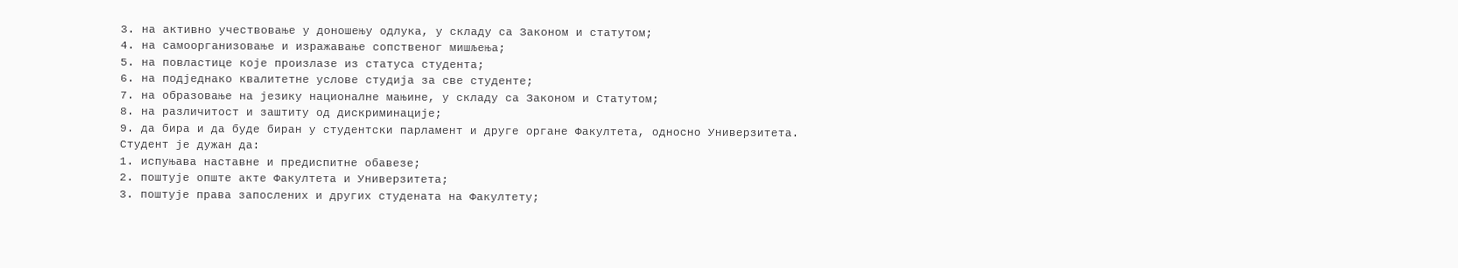3. на активно учествовање у доношењу одлука, у складу са Законом и статутом;
4. на самоорганизовање и изражавање сопственог мишљења;
5. на повластице које произлазе из статуса студента;
6. на подједнако квалитетне услове студија за све студенте;
7. на образовање на језику националне мањине, у складу са Законом и Статутом;
8. на различитост и заштиту од дискриминације;
9. да бира и да буде биран у студентски парламент и друге органе Факултета, односно Универзитета.
Студент је дужан да:
1. испуњава наставне и предиспитне обавезе;
2. поштује опште акте Факултета и Универзитета;
3. поштује права запослених и других студената на Факултету;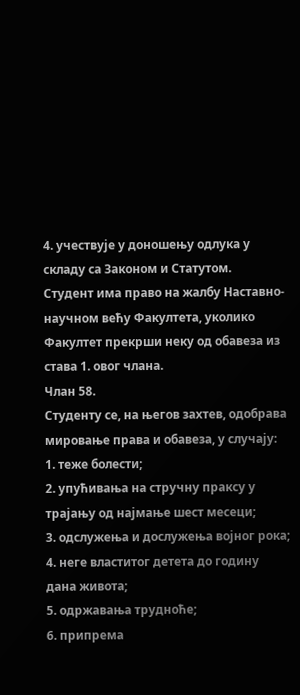4. учествује у доношењу одлука у складу са Законом и Статутом.
Студент има право на жалбу Наставно-научном већу Факултета, уколико Факултет прекрши неку од обавеза из става 1. овог члана.
Члан 58.
Студенту се, на његов захтев, одобрава мировање права и обавеза, у случају:
1. теже болести;
2. упућивања на стручну праксу у трајању од најмање шест месеци;
3. одслужења и дослужења војног рока;
4. неге властитог детета до годину дана живота;
5. одржавања трудноће;
6. припрема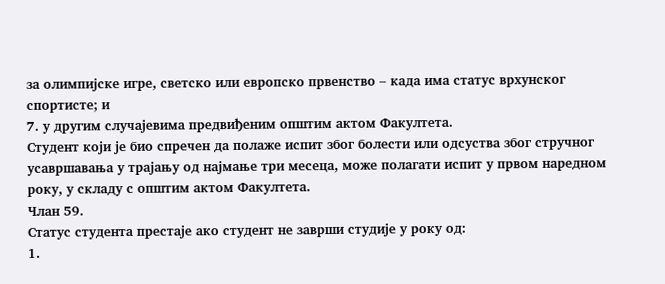за олимпијске игре, светско или европско првенство – када има статус врхунског спортисте; и
7. у другим случајевима предвиђеним општим актом Факултета.
Студент који је био спречен да полаже испит због болести или одсуства због стручног усавршавања у трајању од најмање три месеца, може полагати испит у првом наредном року, у складу с општим актом Факултета.
Члан 59.
Статус студента престаје ако студент не заврши студије у року од:
1.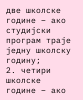две школске године – ако студијски програм траје једну школску годину;
2. четири школске године – ако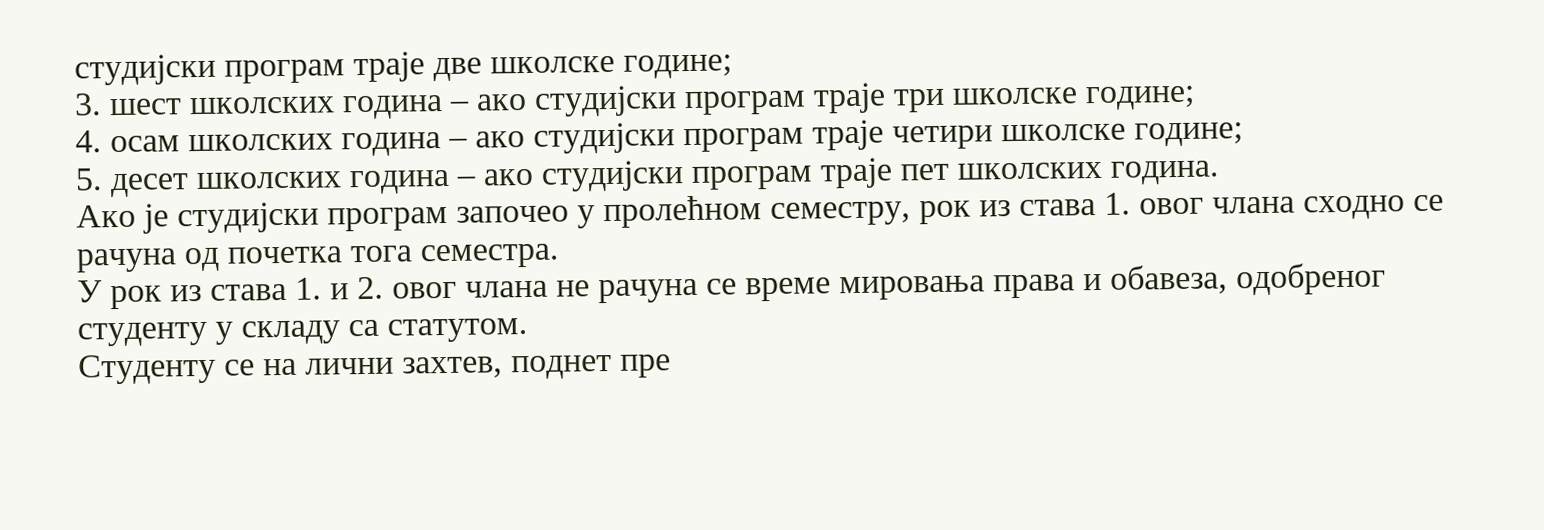студијски програм траје две школске године;
3. шест школских година – ако студијски програм траје три школске године;
4. осам школских година – ако студијски програм траје четири школске године;
5. десет школских година – ако студијски програм траје пет школских година.
Ако је студијски програм започео у пролећном семестру, рок из става 1. овог члана сходно се рачуна од почетка тога семестра.
У рок из става 1. и 2. овог члана не рачуна се време мировања права и обавеза, одобреног студенту у складу са статутом.
Студенту се на лични захтев, поднет пре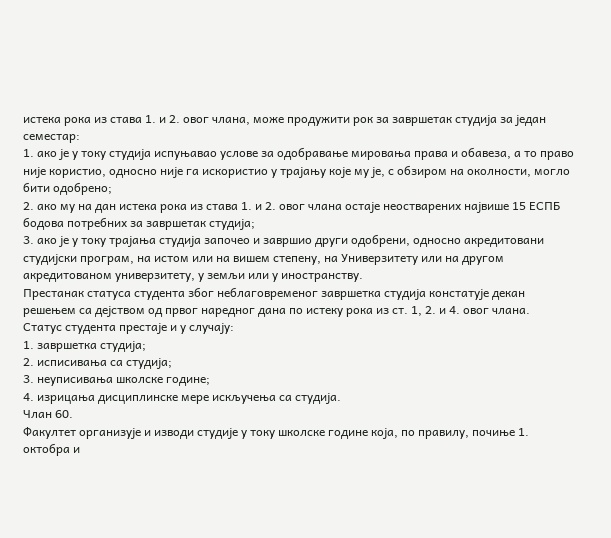истека рока из става 1. и 2. овог члана, може продужити рок за завршетак студија за један семестар:
1. ако је у току студија испуњавао услове за одобравање мировања права и обавеза, а то право није користио, односно није га искористио у трајању које му је, с обзиром на околности, могло бити одобрено;
2. ако му на дан истека рока из става 1. и 2. овог члана остаје неостварених највише 15 ЕСПБ бодова потребних за завршетак студија;
3. ако је у току трајања студија започео и завршио други одобрени, односно акредитовани студијски програм, на истом или на вишем степену, на Универзитету или на другом акредитованом универзитету, у земљи или у иностранству.
Престанак статуса студента због неблаговременог завршетка студија констатује декан решењем са дејством од првог наредног дана по истеку рока из ст. 1, 2. и 4. овог члана.
Статус студента престаје и у случају:
1. завршетка студија;
2. исписивања са студија;
3. неуписивања школске године;
4. изрицања дисциплинске мере искључења са студија.
Члан 60.
Факултет организује и изводи студије у току школске године која, по правилу, почиње 1. октобра и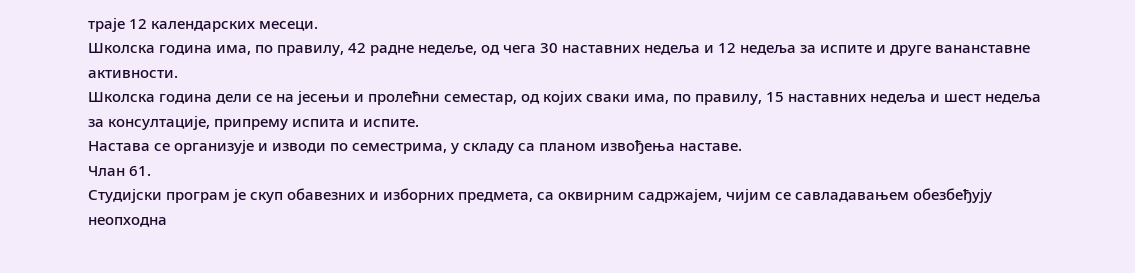траје 12 календарских месеци.
Школска година има, по правилу, 42 радне недеље, од чега 30 наставних недеља и 12 недеља за испите и друге вананставне активности.
Школска година дели се на јесењи и пролећни семестар, од којих сваки има, по правилу, 15 наставних недеља и шест недеља за консултације, припрему испита и испите.
Настава се организује и изводи по семестрима, у складу са планом извођења наставе.
Члан 61.
Студијски програм је скуп обавезних и изборних предмета, са оквирним садржајем, чијим се савладавањем обезбеђују неопходна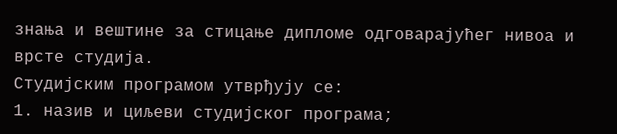знања и вештине за стицање дипломе одговарајућег нивоа и врсте студија.
Студијским програмом утврђују се:
1. назив и циљеви студијског програма;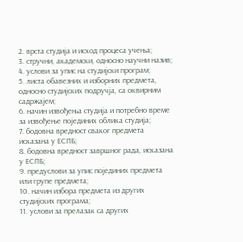2. врста студија и исход процеса учења;
3. стручни, академски, односно научни назив;
4. услови за упис на студијски програм;
5. листа обавезних и изборних предмета, односно студијских подручја, са оквирним садржајем;
6. начин извођења студија и потребно време за извођење појединих облика студија;
7. бодовна вредност сваког предмета исказана у ЕСПБ;
8. бодовна вредност завршног рада, исказана у ЕСПБ;
9. предуслови за упис појединих предмета или групе предмета;
10. начин избора предмета из других студијских програма;
11. услови за прелазак са других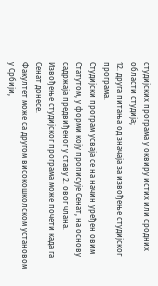студијских програма у оквиру истих или сродних области студија;
12. друга питања од значаја за извођење студијског програма.
Студијски програм усваја се на начин уређен овим Статутом, у форми коју прописује Сенат, на основу садржаја предвиђеног у ставу 2. овог члана.
Извођење студијског програма може почети када га Сенат донесе.
Факултет може са другом високошколском установом у Србији,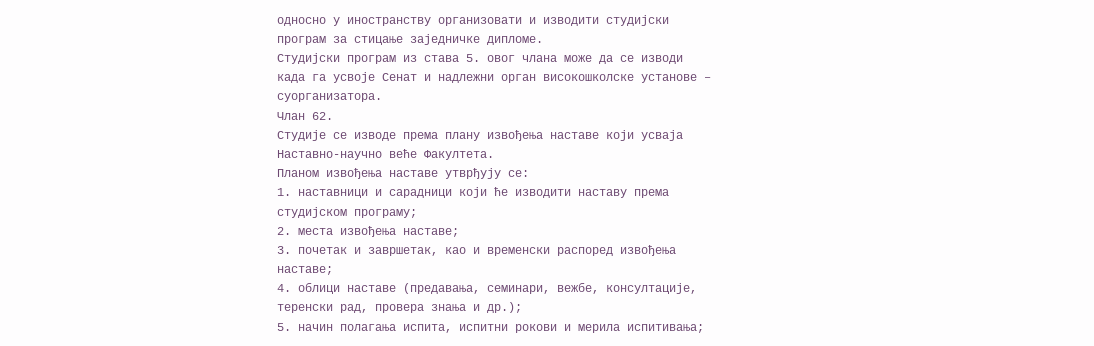односно у иностранству организовати и изводити студијски програм за стицање заједничке дипломе.
Студијски програм из става 5. овог члана може да се изводи када га усвоје Сенат и надлежни орган високошколске установе – суорганизатора.
Члан 62.
Студије се изводе према плану извођења наставе који усваја Наставно-научно веће Факултета.
Планом извођења наставе утврђују се:
1. наставници и сарадници који ће изводити наставу према студијском програму;
2. места извођења наставе;
3. почетак и завршетак, као и временски распоред извођења наставе;
4. облици наставе (предавања, семинари, вежбе, консултације, теренски рад, провера знања и др.);
5. начин полагања испита, испитни рокови и мерила испитивања;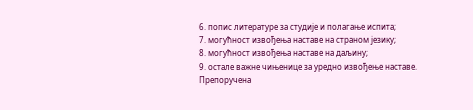6. попис литературе за студије и полагање испита;
7. могућност извођења наставе на страном језику;
8. могућност извођења наставе на даљину;
9. остале важне чињенице за уредно извођење наставе.
Препоручена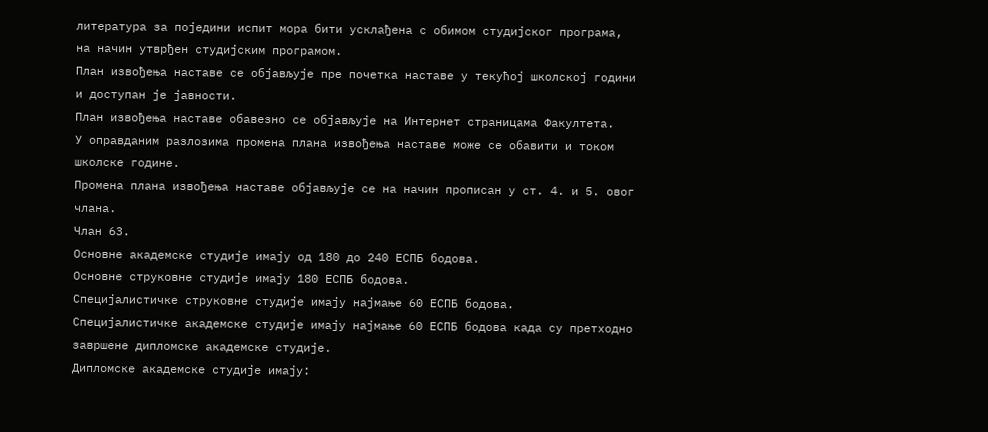литература за поједини испит мора бити усклађена с обимом студијског програма, на начин утврђен студијским програмом.
План извођења наставе се објављује пре почетка наставе у текућој школској години и доступан је јавности.
План извођења наставе обавезно се објављује на Интернет страницама Факултета.
У оправданим разлозима промена плана извођења наставе може се обавити и током школске године.
Промена плана извођења наставе објављује се на начин прописан у ст. 4. и 5. овог члана.
Члан 63.
Основне академске студије имају од 180 до 240 ЕСПБ бодова.
Основне струковне студије имају 180 ЕСПБ бодова.
Специјалистичке струковне студије имају најмање 60 ЕСПБ бодова.
Специјалистичке академске студије имају најмање 60 ЕСПБ бодова када су претходно завршене дипломске академске студије.
Дипломске академске студије имају: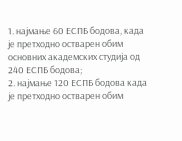1. најмање 60 ЕСПБ бодова, када је претходно остварен обим основних академских студија од 240 ЕСПБ бодова;
2. најмање 120 ЕСПБ бодова када је претходно остварен обим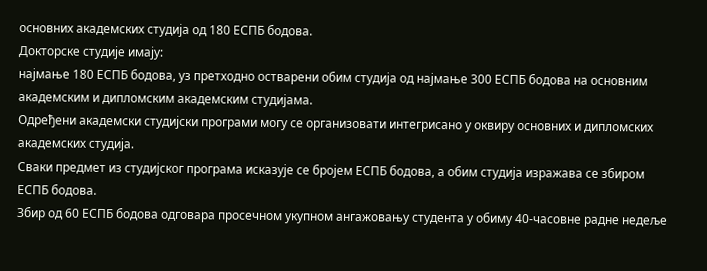основних академских студија од 180 ЕСПБ бодова.
Докторске студије имају:
најмање 180 ЕСПБ бодова, уз претходно остварени обим студија од најмање 300 ЕСПБ бодова на основним академским и дипломским академским студијама.
Одређени академски студијски програми могу се организовати интегрисано у оквиру основних и дипломских академских студија.
Сваки предмет из студијског програма исказује се бројем ЕСПБ бодова, а обим студија изражава се збиром ЕСПБ бодова.
Збир од 60 ЕСПБ бодова одговара просечном укупном ангажовању студента у обиму 40-часовне радне недеље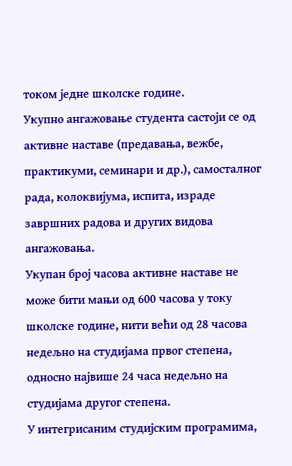током једне школске године.
Укупно ангажовање студента састоји се од активне наставе (предавања, вежбе, практикуми, семинари и др.), самосталног рада, колоквијума, испита, израде завршних радова и других видова ангажовања.
Укупан број часова активне наставе не може бити мањи од 600 часова у току школске године, нити већи од 28 часова недељно на студијама првог степена, односно највише 24 часа недељно на студијама другог степена.
У интегрисаним студијским програмима,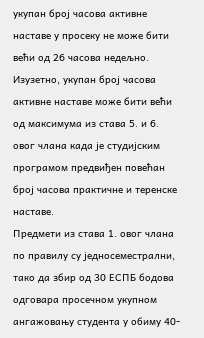укупан број часова активне наставе у просеку не може бити већи од 26 часова недељно.
Изузетно, укупан број часова активне наставе може бити већи од максимума из става 5. и 6. овог члана када је студијским програмом предвиђен повећан број часова практичне и теренске наставе.
Предмети из става 1. овог члана по правилу су једносеместрални, тако да збир од 30 ЕСПБ бодова одговара просечном укупном ангажовању студента у обиму 40-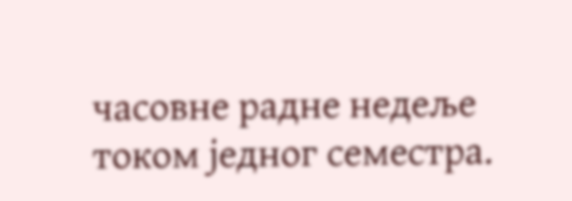часовне радне недеље током једног семестра.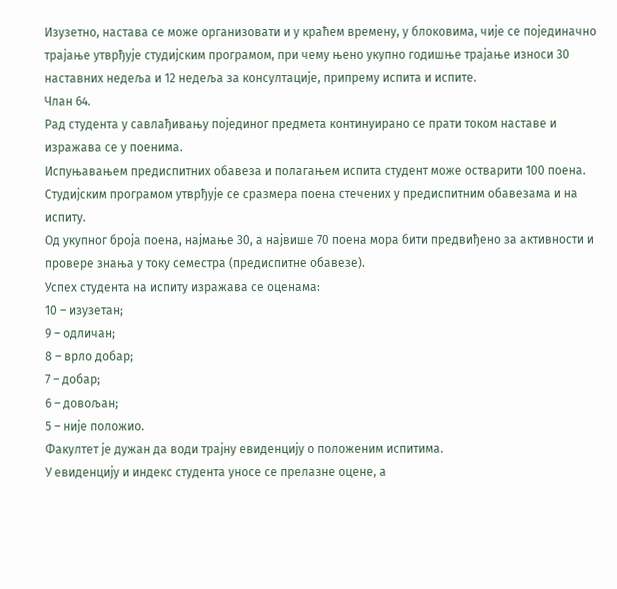Изузетно, настава се може организовати и у краћем времену, у блоковима, чије се појединачно трајање утврђује студијским програмом, при чему њено укупно годишње трајање износи 30 наставних недеља и 12 недеља за консултације, припрему испита и испите.
Члан 64.
Рад студента у савлађивању појединог предмета континуирано се прати током наставе и изражава се у поенима.
Испуњавањем предиспитних обавеза и полагањем испита студент може остварити 100 поена.
Студијским програмом утврђује се сразмера поена стечених у предиспитним обавезама и на испиту.
Од укупног броја поена, најмање 30, а највише 70 поена мора бити предвиђено за активности и провере знања у току семестра (предиспитне обавезе).
Успех студента на испиту изражава се оценама:
10 – изузетан;
9 – одличан;
8 – врло добар;
7 – добар;
6 – довољан;
5 – није положио.
Факултет је дужан да води трајну евиденцију о положеним испитима.
У евиденцију и индекс студента уносе се прелазне оцене, а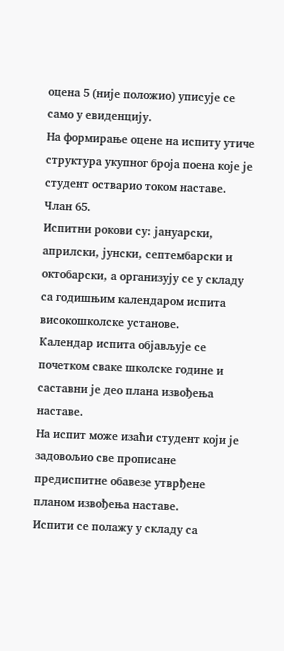оцена 5 (није положио) уписује се само у евиденцију.
На формирање оцене на испиту утиче структура укупног броја поена које је студент остварио током наставе.
Члан 65.
Испитни рокови су: јануарски, априлски, јунски, септембарски и октобарски, а организују се у складу са годишњим календаром испита високошколске установе.
Календар испита објављује се почетком сваке школске године и саставни је део плана извођења наставе.
На испит може изаћи студент који је задовољио све прописане предиспитне обавезе утврђене планом извођења наставе.
Испити се полажу у складу са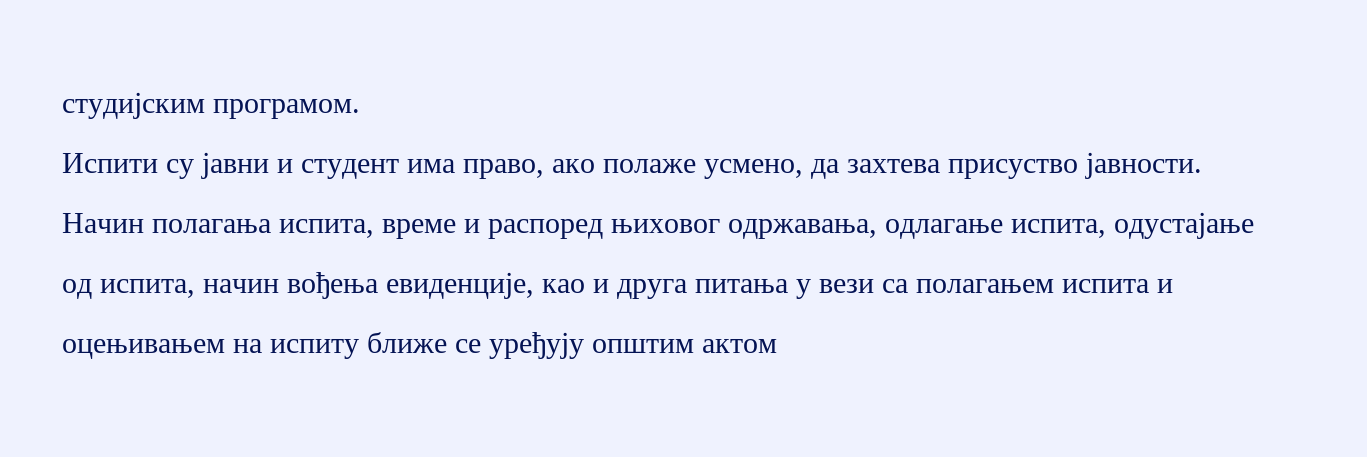студијским програмом.
Испити су јавни и студент има право, ако полаже усмено, да захтева присуство јавности.
Начин полагања испита, време и распоред њиховог одржавања, одлагање испита, одустајање од испита, начин вођења евиденције, као и друга питања у вези са полагањем испита и оцењивањем на испиту ближе се уређују општим актом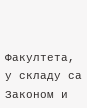Факултета, у складу са Законом и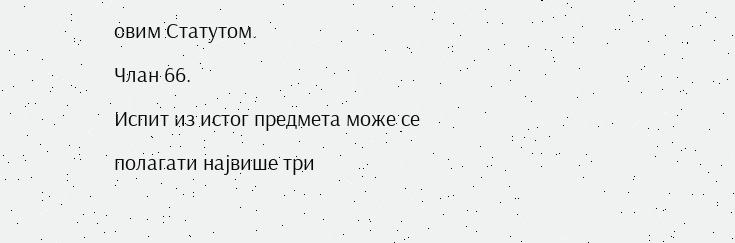овим Статутом.
Члан 66.
Испит из истог предмета може се полагати највише три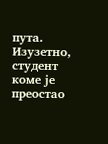пута.
Изузетно, студент коме је преостао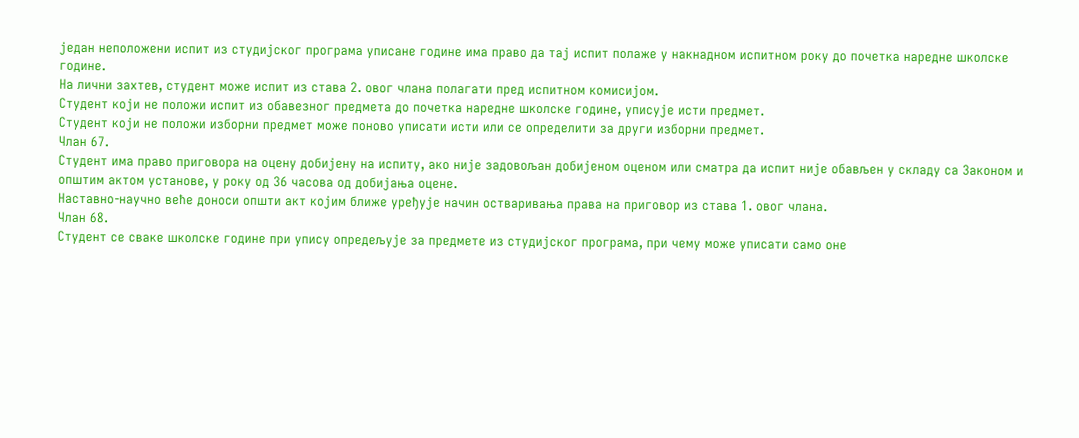један неположени испит из студијског програма уписане године има право да тај испит полаже у накнадном испитном року до почетка наредне школске године.
На лични захтев, студент може испит из става 2. овог члана полагати пред испитном комисијом.
Студент који не положи испит из обавезног предмета до почетка наредне школске године, уписује исти предмет.
Студент који не положи изборни предмет може поново уписати исти или се определити за други изборни предмет.
Члан 67.
Студент има право приговора на оцену добијену на испиту, ако није задовољан добијеном оценом или сматра да испит није обављен у складу са Законом и општим актом установе, у року од 36 часова од добијања оцене.
Наставно-научно веће доноси општи акт којим ближе уређује начин остваривања права на приговор из става 1. овог члана.
Члан 68.
Студент се сваке школске године при упису опредељује за предмете из студијског програма, при чему може уписати само оне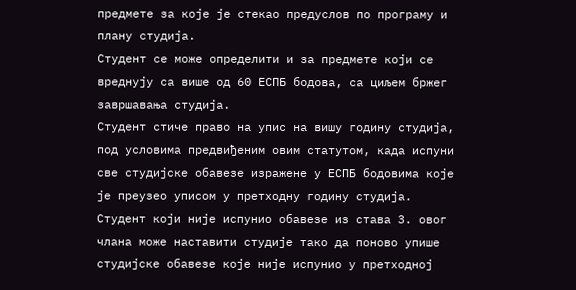предмете за које је стекао предуслов по програму и плану студија.
Студент се може определити и за предмете који се вреднују са више од 60 ЕСПБ бодова, са циљем бржег завршавања студија.
Студент стиче право на упис на вишу годину студија, под условима предвиђеним овим статутом, када испуни све студијске обавезе изражене у ЕСПБ бодовима које је преузео уписом у претходну годину студија.
Студент који није испунио обавезе из става 3. овог члана може наставити студије тако да поново упише студијске обавезе које није испунио у претходној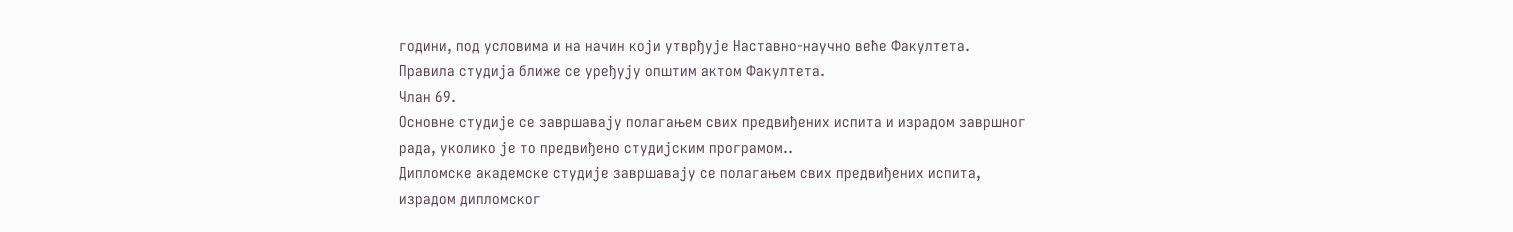години, под условима и на начин који утврђује Наставно-научно веће Факултета.
Правила студија ближе се уређују општим актом Факултета.
Члан 69.
Основне студије се завршавају полагањем свих предвиђених испита и израдом завршног рада, уколико је то предвиђено студијским програмом..
Дипломске академске студије завршавају се полагањем свих предвиђених испита, израдом дипломског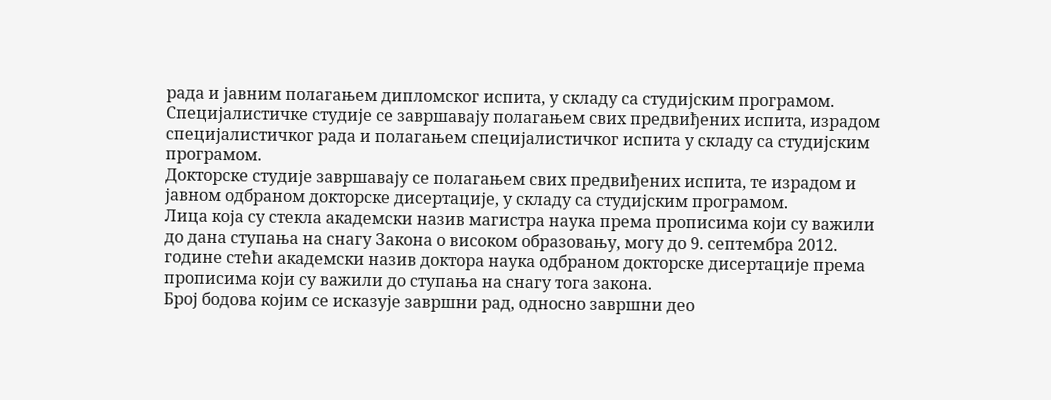рада и јавним полагањем дипломског испита, у складу са студијским програмом.
Специјалистичке студије се завршавају полагањем свих предвиђених испита, израдом специјалистичког рада и полагањем специјалистичког испита у складу са студијским програмом.
Докторске студије завршавају се полагањем свих предвиђених испита, те израдом и јавном одбраном докторске дисертације, у складу са студијским програмом.
Лица која су стекла академски назив магистра наука према прописима који су важили до дана ступања на снагу Закона о високом образовању, могу до 9. септембра 2012. године стећи академски назив доктора наука одбраном докторске дисертације према прописима који су важили до ступања на снагу тога закона.
Број бодова којим се исказује завршни рад, односно завршни део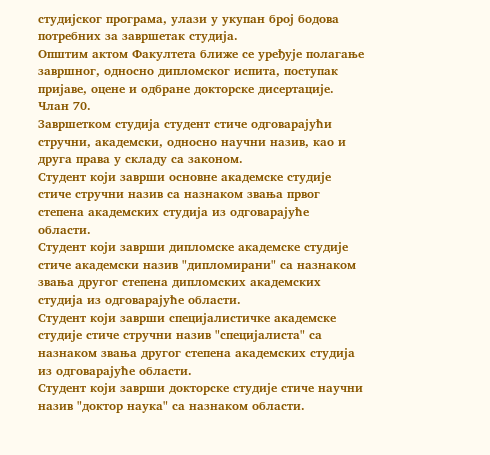студијског програма, улази у укупан број бодова потребних за завршетак студија.
Општим актом Факултета ближе се уређује полагање завршног, односно дипломског испита, поступак пријаве, оцене и одбране докторске дисертације.
Члан 70.
Завршетком студија студент стиче одговарајући стручни, академски, односно научни назив, као и друга права у складу са законом.
Студент који заврши основне академске студије стиче стручни назив са назнаком звања првог степена академских студија из одговарајуће области.
Студент који заврши дипломске академске студије стиче академски назив "дипломирани" са назнаком звања другог степена дипломских академских студија из одговарајуће области.
Студент који заврши специјалистичке академске студије стиче стручни назив "специјалиста" са назнаком звања другог степена академских студија из одговарајуће области.
Студент који заврши докторске студије стиче научни назив "доктор наука" са назнаком области.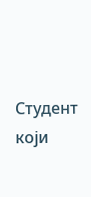Студент који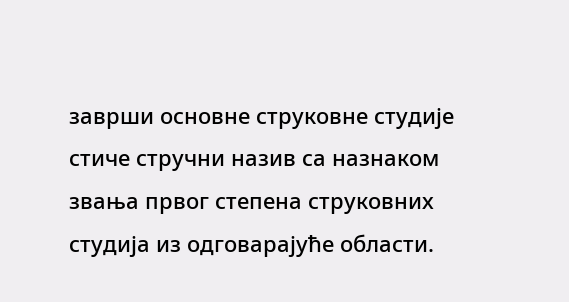заврши основне струковне студије стиче стручни назив са назнаком звања првог степена струковних студија из одговарајуће области.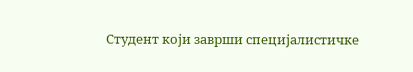Студент који заврши специјалистичке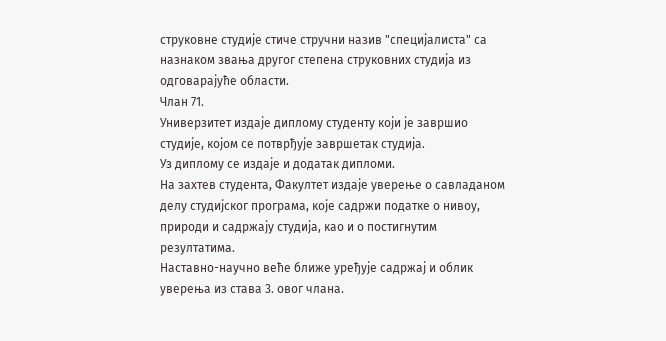струковне студије стиче стручни назив "специјалиста" са назнаком звања другог степена струковних студија из одговарајуће области.
Члан 71.
Универзитет издаје диплому студенту који је завршио студије, којом се потврђује завршетак студија.
Уз диплому се издаје и додатак дипломи.
На захтев студента, Факултет издаје уверење о савладаном делу студијског програма, које садржи податке о нивоу, природи и садржају студија, као и о постигнутим резултатима.
Наставно-научно веће ближе уређује садржај и облик уверења из става 3. овог члана.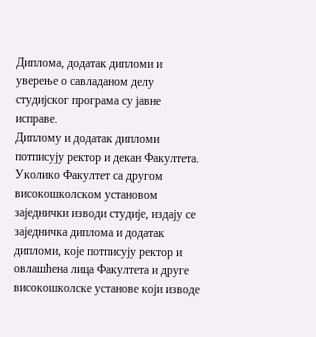Диплома, додатак дипломи и уверење о савладаном делу студијског програма су јавне исправе.
Диплому и додатак дипломи потписују ректор и декан Факултета.
Уколико Факултет са другом високошколском установом заједнички изводи студије, издају се заједничка диплома и додатак дипломи, које потписују ректор и овлашћена лица Факултета и друге високошколске установе који изводе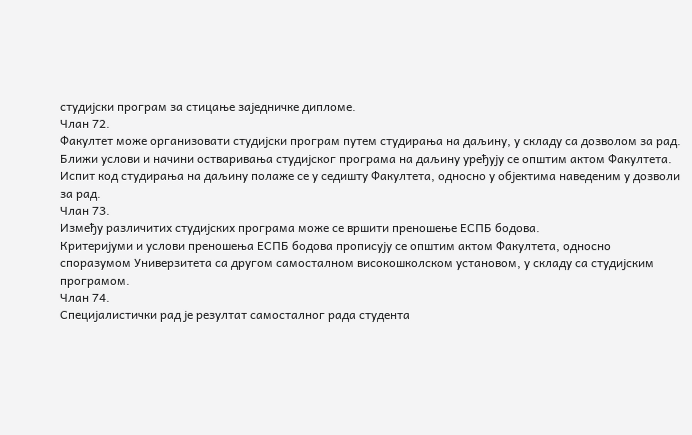студијски програм за стицање заједничке дипломе.
Члан 72.
Факултет може организовати студијски програм путем студирања на даљину, у складу са дозволом за рад.
Ближи услови и начини остваривања студијског програма на даљину уређују се општим актом Факултета.
Испит код студирања на даљину полаже се у седишту Факултета, односно у објектима наведеним у дозволи за рад.
Члан 73.
Између различитих студијских програма може се вршити преношење ЕСПБ бодова.
Критеријуми и услови преношења ЕСПБ бодова прописују се општим актом Факултета, односно споразумом Универзитета са другом самосталном високошколском установом, у складу са студијским програмом.
Члан 74.
Специјалистички рад је резултат самосталног рада студента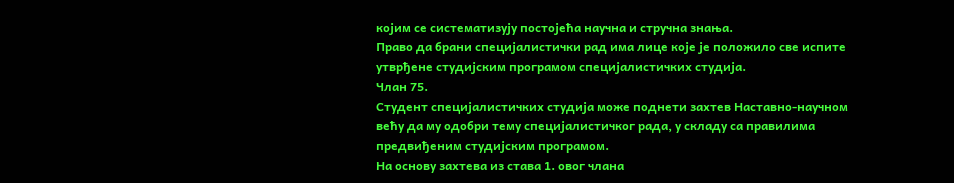којим се систематизују постојећа научна и стручна знања.
Право да брани специјалистички рад има лице које је положило све испите утврђене студијским програмом специјалистичких студија.
Члан 75.
Студент специјалистичких студија може поднети захтев Наставно-научном већу да му одобри тему специјалистичког рада, у складу са правилима предвиђеним студијским програмом.
На основу захтева из става 1. овог члана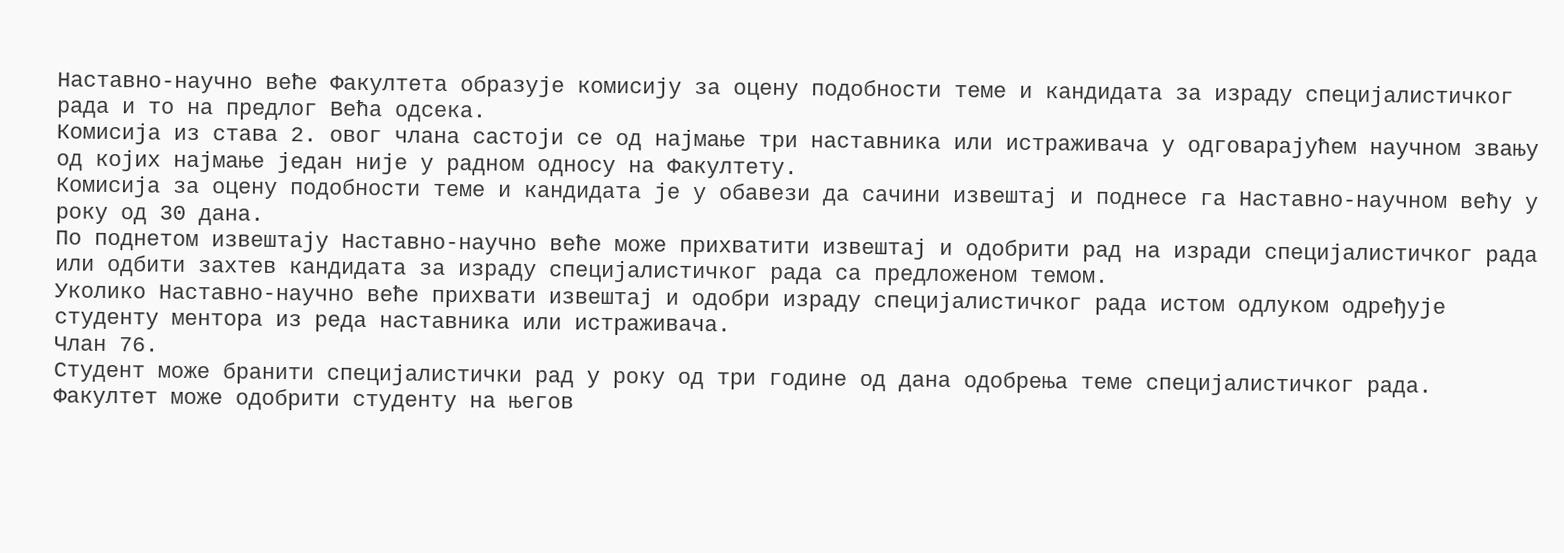Наставно-научно веће Факултета образује комисију за оцену подобности теме и кандидата за израду специјалистичког рада и то на предлог Већа одсека.
Комисија из става 2. овог члана састоји се од најмање три наставника или истраживача у одговарајућем научном звању од којих најмање један није у радном односу на Факултету.
Комисија за оцену подобности теме и кандидата је у обавези да сачини извештај и поднесе га Наставно-научном већу у року од 30 дана.
По поднетом извештају Наставно-научно веће може прихватити извештај и одобрити рад на изради специјалистичког рада или одбити захтев кандидата за израду специјалистичког рада са предложеном темом.
Уколико Наставно-научно веће прихвати извештај и одобри израду специјалистичког рада истом одлуком одређује студенту ментора из реда наставника или истраживача.
Члан 76.
Студент може бранити специјалистички рад у року од три године од дана одобрења теме специјалистичког рада.
Факултет може одобрити студенту на његов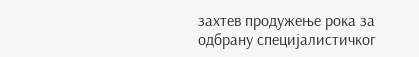захтев продужење рока за одбрану специјалистичког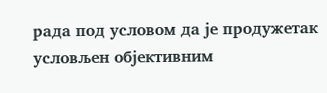рада под условом да је продужетак условљен објективним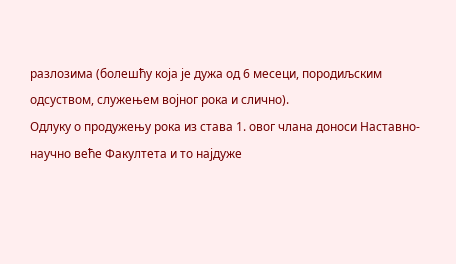разлозима (болешћу која је дужа од 6 месеци, породиљским одсуством, служењем војног рока и слично).
Одлуку о продужењу рока из става 1. овог члана доноси Наставно-научно веће Факултета и то најдуже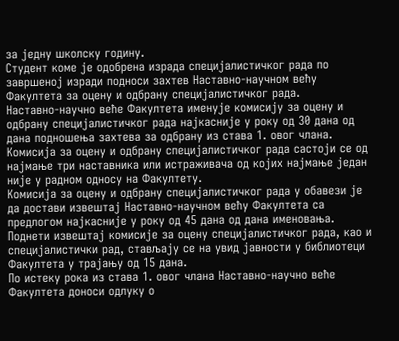за једну школску годину.
Студент коме је одобрена израда специјалистичког рада по завршеној изради подноси захтев Наставно-научном већу Факултета за оцену и одбрану специјалистичког рада.
Наставно-научно веће Факултета именује комисију за оцену и одбрану специјалистичког рада најкасније у року од 30 дана од дана подношења захтева за одбрану из става 1. овог члана.
Комисија за оцену и одбрану специјалистичког рада састоји се од најмање три наставника или истраживача од којих најмање један није у радном односу на Факултету.
Комисија за оцену и одбрану специјалистичког рада у обавези је да достави извештај Наставно-научном већу Факултета са предлогом најкасније у року од 45 дана од дана именовања.
Поднети извештај комисије за оцену специјалистичког рада, као и специјалистички рад, стављају се на увид јавности у библиотеци Факултета у трајању од 15 дана.
По истеку рока из става 1. овог члана Наставно-научно веће Факултета доноси одлуку о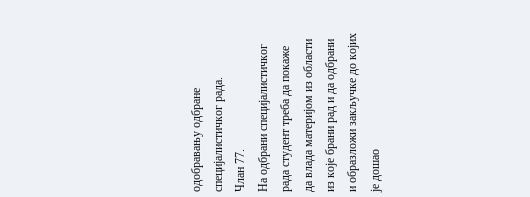одобравању одбране специјалистичког рада.
Члан 77.
На одбрани специјалистичког рада студент треба да покаже да влада материјом из области из које брани рад и да одбрани и образложи закључке до којих је дошао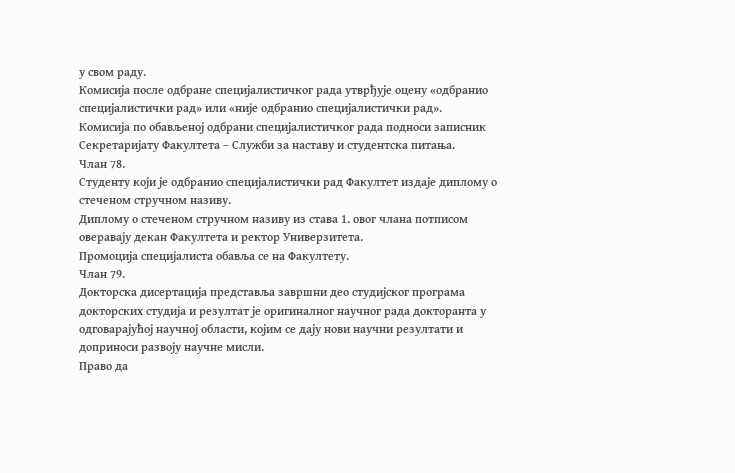у свом раду.
Комисија после одбране специјалистичког рада утврђује оцену «одбранио специјалистички рад» или «није одбранио специјалистички рад».
Комисија по обављеној одбрани специјалистичког рада подноси записник Секретаријату Факултета – Служби за наставу и студентска питања.
Члан 78.
Студенту који је одбранио специјалистички рад Факултет издаје диплому о стеченом стручном називу.
Диплому о стеченом стручном називу из става 1. овог члана потписом оверавају декан Факултета и ректор Универзитета.
Промоција специјалиста обавља се на Факултету.
Члан 79.
Докторска дисертација представља завршни део студијског програма докторских студија и резултат је оригиналног научног рада докторанта у одговарајућој научној области, којим се дају нови научни резултати и доприноси развоју научне мисли.
Право да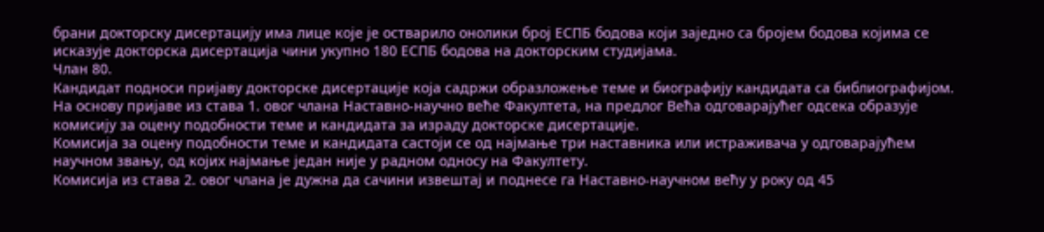брани докторску дисертацију има лице које је остварило онолики број ЕСПБ бодова који заједно са бројем бодова којима се исказује докторска дисертација чини укупно 180 ЕСПБ бодова на докторским студијама.
Члан 80.
Кандидат подноси пријаву докторске дисертације која садржи образложење теме и биографију кандидата са библиографијом.
На основу пријаве из става 1. овог члана Наставно-научно веће Факултета, на предлог Већа одговарајућег одсека образује комисију за оцену подобности теме и кандидата за израду докторске дисертације.
Комисија за оцену подобности теме и кандидата састоји се од најмање три наставника или истраживача у одговарајућем научном звању, од којих најмање један није у радном односу на Факултету.
Комисија из става 2. овог члана је дужна да сачини извештај и поднесе га Наставно-научном већу у року од 45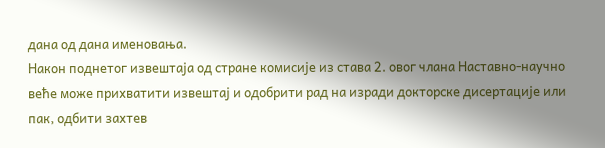дана од дана именовања.
Након поднетог извештаја од стране комисије из става 2. овог члана Наставно-научно веће може прихватити извештај и одобрити рад на изради докторске дисертације или пак, одбити захтев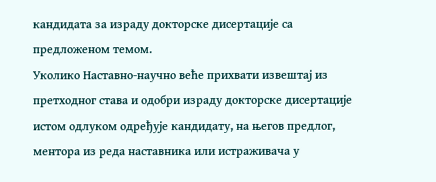кандидата за израду докторске дисертације са предложеном темом.
Уколико Наставно-научно веће прихвати извештај из претходног става и одобри израду докторске дисертације истом одлуком одређује кандидату, на његов предлог, ментора из реда наставника или истраживача у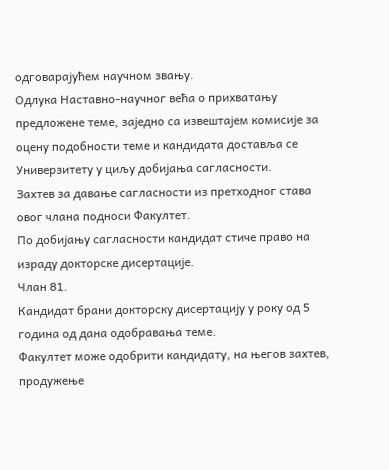одговарајућем научном звању.
Одлука Наставно-научног већа о прихватању предложене теме, заједно са извештајем комисије за оцену подобности теме и кандидата доставља се Универзитету у циљу добијања сагласности.
Захтев за давање сагласности из претходног става овог члана подноси Факултет.
По добијању сагласности кандидат стиче право на израду докторске дисертације.
Члан 81.
Кандидат брани докторску дисертацију у року од 5 година од дана одобравања теме.
Факултет може одобрити кандидату, на његов захтев, продужење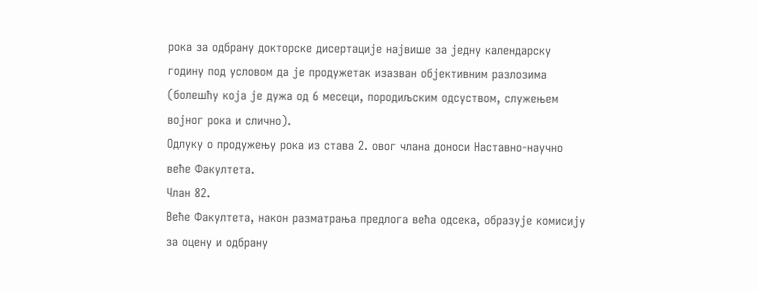рока за одбрану докторске дисертације највише за једну календарску годину под условом да је продужетак изазван објективним разлозима (болешћу која је дужа од 6 месеци, породиљским одсуством, служењем војног рока и слично).
Одлуку о продужењу рока из става 2. овог члана доноси Наставно-научно веће Факултета.
Члан 82.
Веће Факултета, након разматрања предлога већа одсека, образује комисију за оцену и одбрану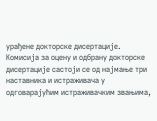урађене докторске дисертације.
Комисија за оцену и одбрану докторске дисертације састоји се од најмање три наставника и истраживача у одговарајућим истраживачким звањима,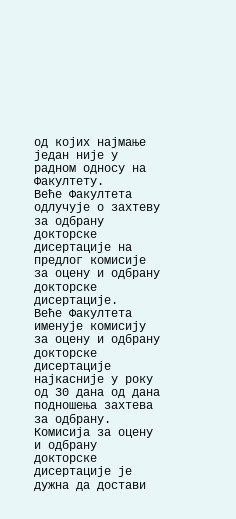од којих најмање један није у радном односу на Факултету.
Веће Факултета одлучује о захтеву за одбрану докторске дисертације на предлог комисије за оцену и одбрану докторске дисертације.
Веће Факултета именује комисију за оцену и одбрану докторске дисертације најкасније у року од 30 дана од дана подношења захтева за одбрану.
Комисија за оцену и одбрану докторске дисертације је дужна да достави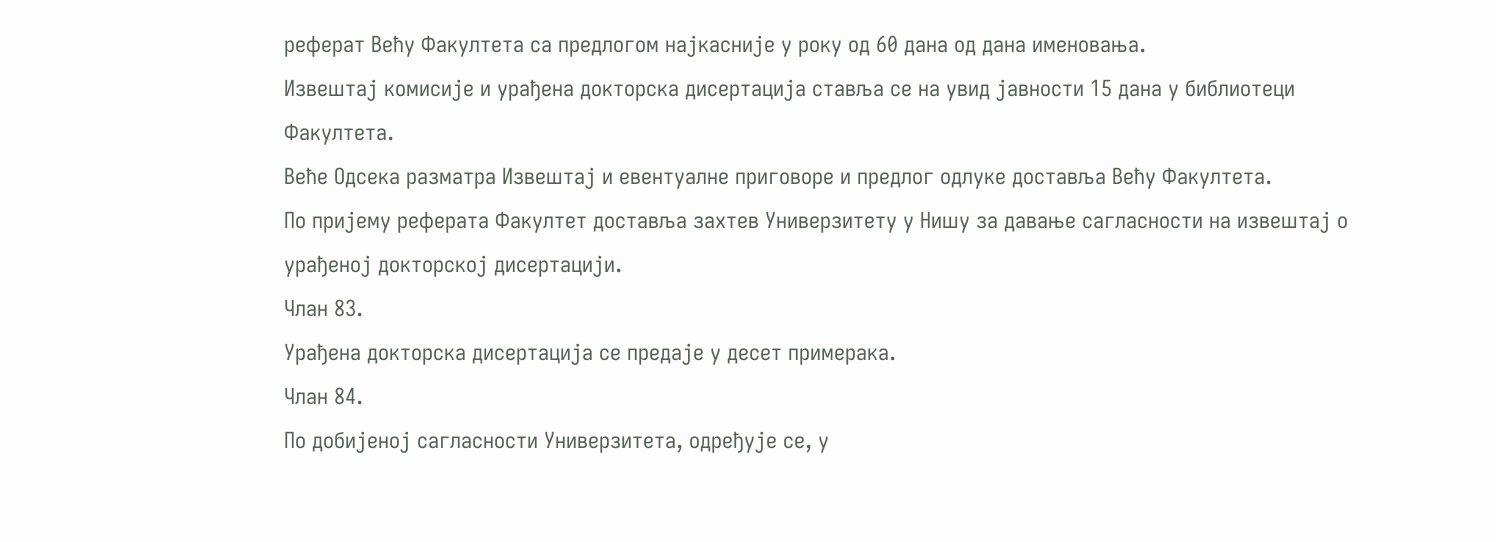реферат Већу Факултета са предлогом најкасније у року од 60 дана од дана именовања.
Извештај комисије и урађена докторска дисертација ставља се на увид јавности 15 дана у библиотеци Факултета.
Веће Одсека разматра Извештај и евентуалне приговоре и предлог одлуке доставља Већу Факултета.
По пријему реферата Факултет доставља захтев Универзитету у Нишу за давање сагласности на извештај о урађеној докторској дисертацији.
Члан 83.
Урађена докторска дисертација се предаје у десет примерака.
Члан 84.
По добијеној сагласности Универзитета, одређује се, у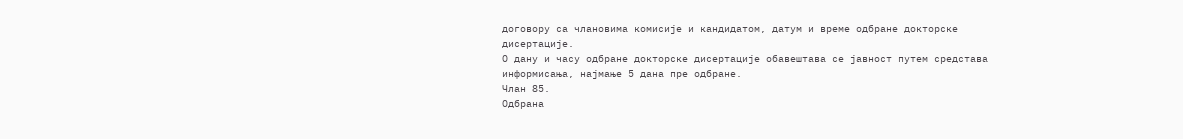договору са члановима комисије и кандидатом, датум и време одбране докторске дисертације.
О дану и часу одбране докторске дисертације обавештава се јавност путем средстава информисања, најмање 5 дана пре одбране.
Члан 85.
Одбрана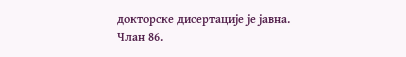докторске дисертације је јавна.
Члан 86.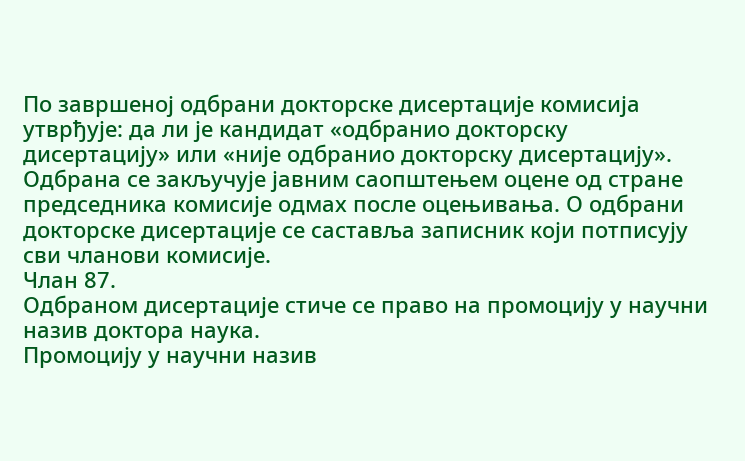По завршеној одбрани докторске дисертације комисија утврђује: да ли је кандидат «одбранио докторску дисертацију» или «није одбранио докторску дисертацију». Одбрана се закључује јавним саопштењем оцене од стране председника комисије одмах после оцењивања. О одбрани докторске дисертације се саставља записник који потписују сви чланови комисије.
Члан 87.
Одбраном дисертације стиче се право на промоцију у научни назив доктора наука.
Промоцију у научни назив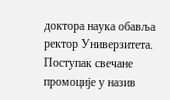доктора наука обавља ректор Универзитета.
Поступак свечане промоције у назив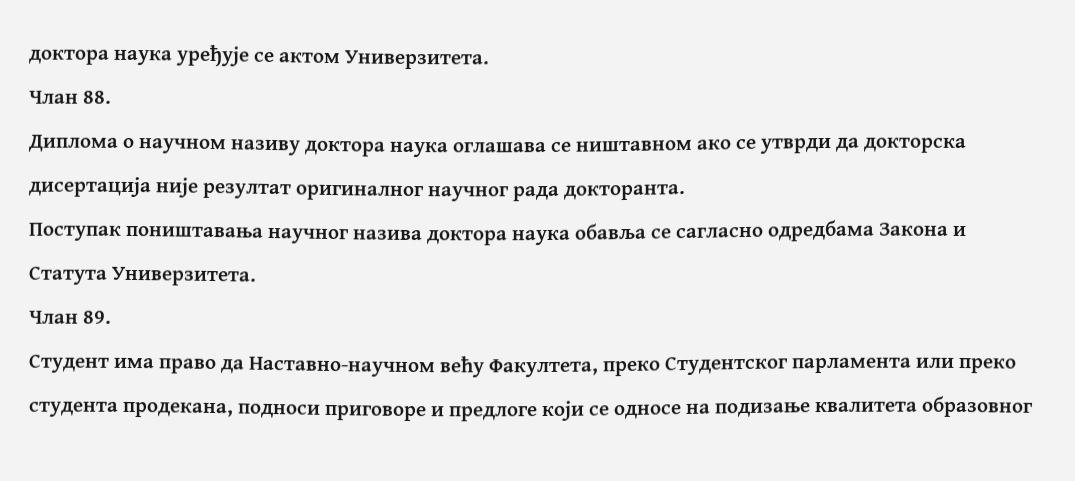доктора наука уређује се актом Универзитета.
Члан 88.
Диплома о научном називу доктора наука оглашава се ништавном ако се утврди да докторска дисертација није резултат оригиналног научног рада докторанта.
Поступак поништавања научног назива доктора наука обавља се сагласно одредбама Закона и Статута Универзитета.
Члан 89.
Студент има право да Наставно-научном већу Факултета, преко Студентског парламента или преко студента продекана, подноси приговоре и предлоге који се односе на подизање квалитета образовног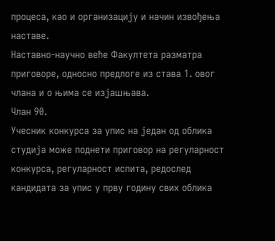процеса, као и организацију и начин извођења наставе.
Наставно-научно веће Факултета разматра приговоре, односно предлоге из става 1. овог члана и о њима се изјашњава.
Члан 90.
Учесник конкурса за упис на један од облика студија може поднети приговор на регуларност конкурса, регуларност испита, редослед кандидата за упис у прву годину свих облика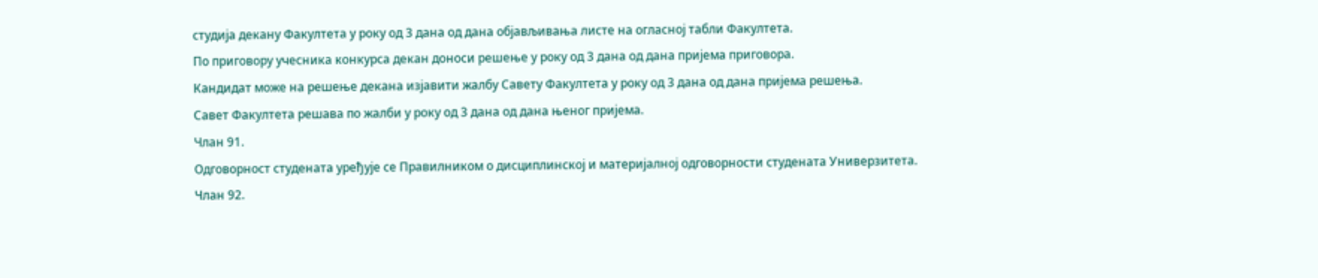студија декану Факултета у року од 3 дана од дана објављивања листе на огласној табли Факултета.
По приговору учесника конкурса декан доноси решење у року од 3 дана од дана пријема приговора.
Кандидат може на решење декана изјавити жалбу Савету Факултета у року од 3 дана од дана пријема решења.
Савет Факултета решава по жалби у року од 3 дана од дана њеног пријема.
Члан 91.
Одговорност студената уређује се Правилником о дисциплинској и материјалној одговорности студената Универзитета.
Члан 92.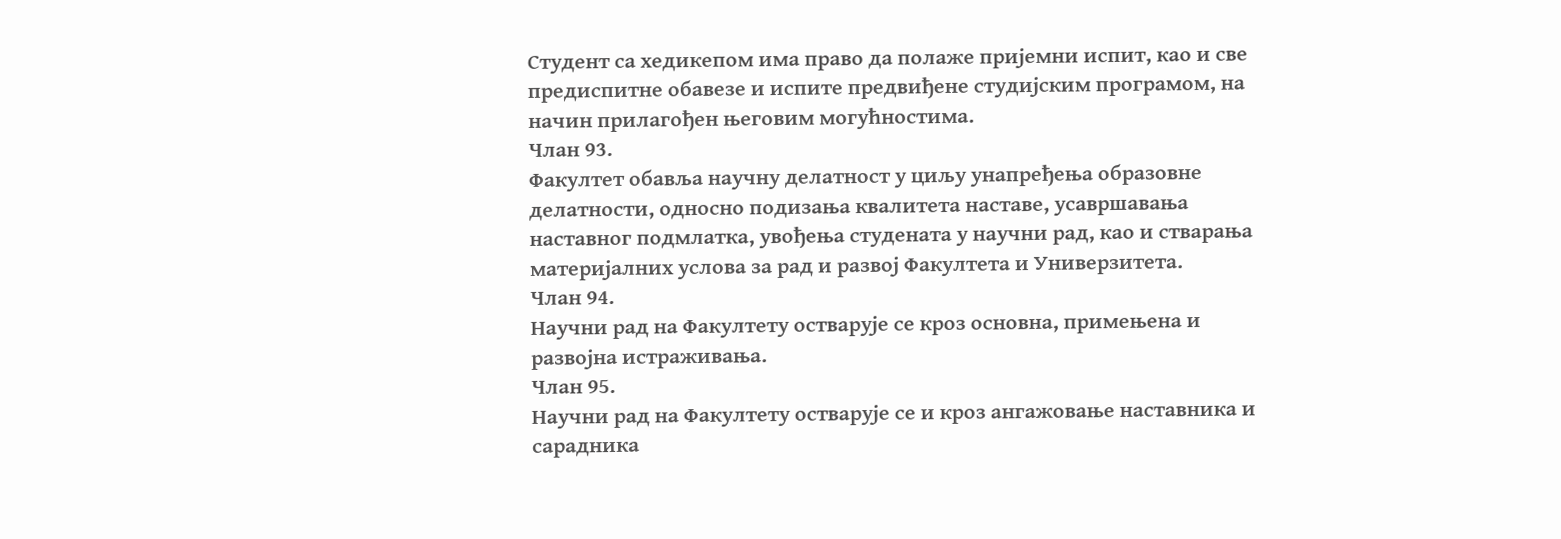Студент са хедикепом има право да полаже пријемни испит, као и све предиспитне обавезе и испите предвиђене студијским програмом, на начин прилагођен његовим могућностима.
Члан 93.
Факултет обавља научну делатност у циљу унапређења образовне делатности, односно подизања квалитета наставе, усавршавања наставног подмлатка, увођења студената у научни рад, као и стварања материјалних услова за рад и развој Факултета и Универзитета.
Члан 94.
Научни рад на Факултету остварује се кроз основна, примењена и развојна истраживања.
Члан 95.
Научни рад на Факултету остварује се и кроз ангажовање наставника и сарадника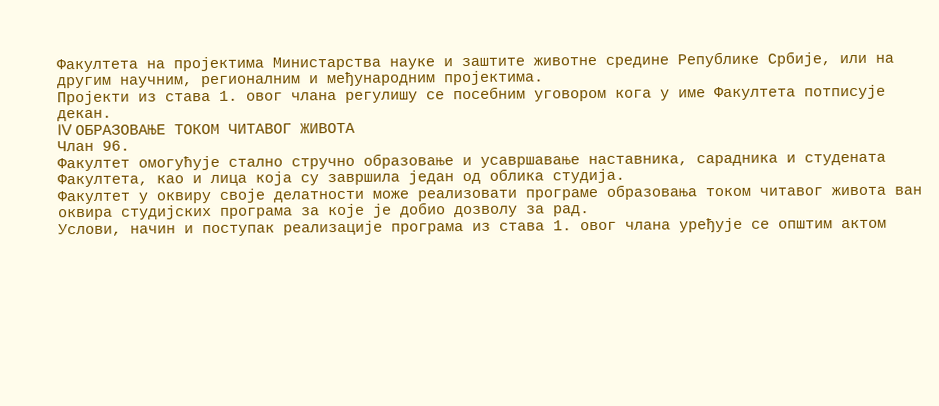Факултета на пројектима Министарства науке и заштите животне средине Републике Србије, или на другим научним, регионалним и међународним пројектима.
Пројекти из става 1. овог члана регулишу се посебним уговором кога у име Факултета потписује декан.
IV ОБРАЗОВАЊЕ ТОКОМ ЧИТАВОГ ЖИВОТА
Члан 96.
Факултет омогућује стално стручно образовање и усавршавање наставника, сарадника и студената Факултета, као и лица која су завршила један од облика студија.
Факултет у оквиру своје делатности може реализовати програме образовања током читавог живота ван оквира студијских програма за које је добио дозволу за рад.
Услови, начин и поступак реализације програма из става 1. овог члана уређује се општим актом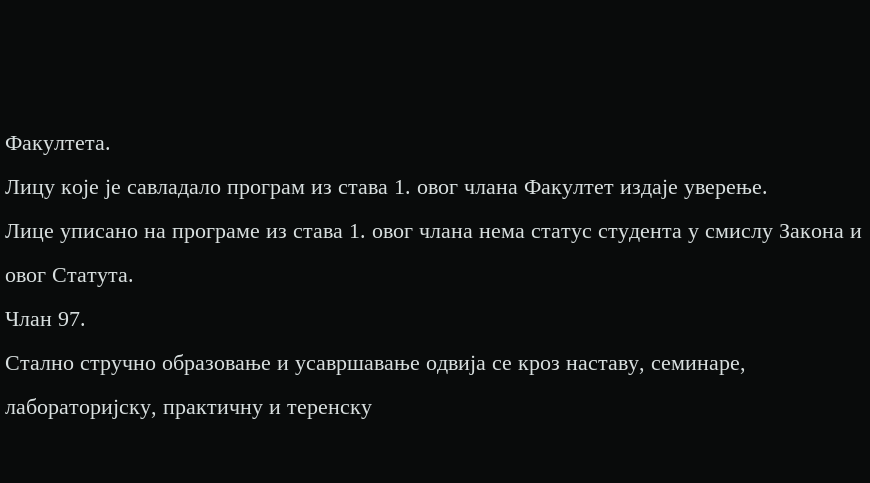Факултета.
Лицу које је савладало програм из става 1. овог члана Факултет издаје уверење.
Лице уписано на програме из става 1. овог члана нема статус студента у смислу Закона и овог Статута.
Члан 97.
Стално стручно образовање и усавршавање одвија се кроз наставу, семинаре, лабораторијску, практичну и теренску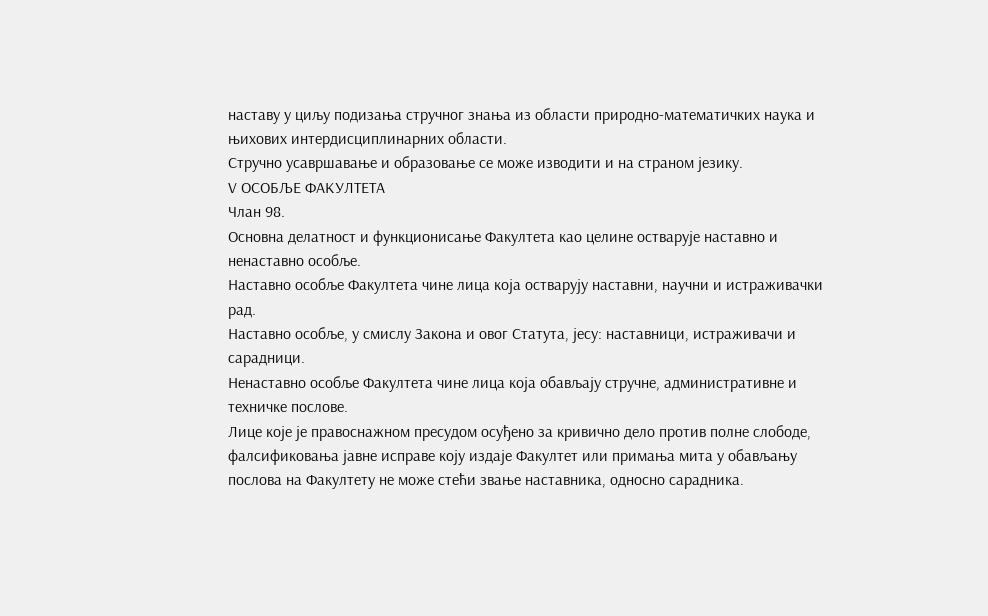наставу у циљу подизања стручног знања из области природно-математичких наука и њихових интердисциплинарних области.
Стручно усавршавање и образовање се може изводити и на страном језику.
V ОСОБЉЕ ФАКУЛТЕТА
Члан 98.
Основна делатност и функционисање Факултета као целине остварује наставно и ненаставно особље.
Наставно особље Факултета чине лица која остварују наставни, научни и истраживачки рад.
Наставно особље, у смислу Закона и овог Статута, јесу: наставници, истраживачи и сарадници.
Ненаставно особље Факултета чине лица која обављају стручне, административне и техничке послове.
Лице које је правоснажном пресудом осуђено за кривично дело против полне слободе, фалсификовања јавне исправе коју издаје Факултет или примања мита у обављању послова на Факултету не може стећи звање наставника, односно сарадника.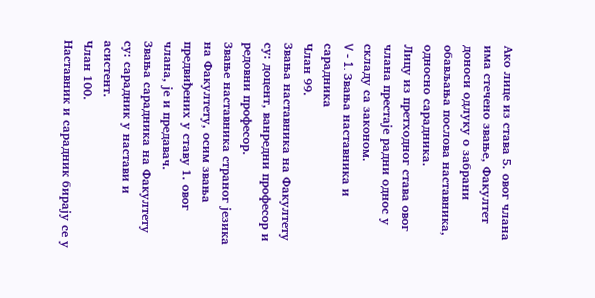Ако лице из става 5. овог члана има стечено звање, Факултет доноси одлуку о забрани обављања послова наставника, односно сарадника.
Лицу из претходног става овог члана престаје радни однос у складу са законом.
V - 1. Звања наставника и сарадника
Члан 99.
Звања наставника на Факултету су: доцент, ванредни професор и редовни професор.
Звање наставника страног језика на Факултету, осим звања предвиђених у ставу 1. овог члана, је и предавач.
Звања сарадника на Факултету су: сарадник у настави и асистент.
Члан 100.
Наставник и сарадник бирају се у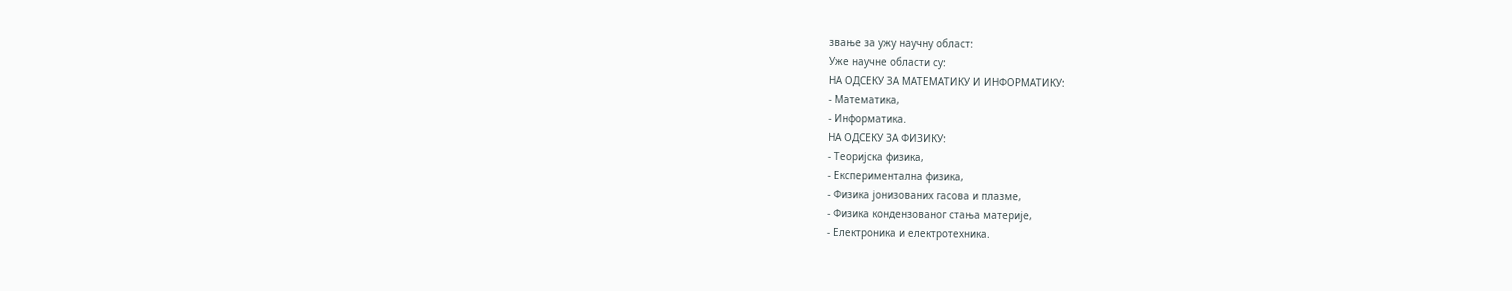звање за ужу научну област:
Уже научне области су:
НА ОДСЕКУ ЗА МАТЕМАТИКУ И ИНФОРМАТИКУ:
- Математика,
- Информатика.
НА ОДСЕКУ ЗА ФИЗИКУ:
- Теоријска физика,
- Експериментална физика,
- Физика јонизованих гасова и плазме,
- Физика кондензованог стања материје,
- Електроника и електротехника.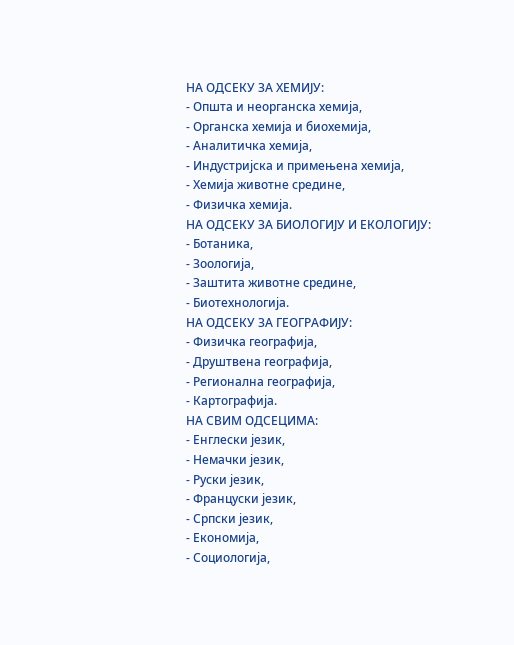НА ОДСЕКУ ЗА ХЕМИЈУ:
- Општа и неорганска хемија,
- Органска хемија и биохемија,
- Аналитичка хемија,
- Индустријска и примењена хемија,
- Хемија животне средине,
- Физичка хемија.
НА ОДСЕКУ ЗА БИОЛОГИЈУ И ЕКОЛОГИЈУ:
- Ботаника,
- Зоологија,
- Заштита животне средине,
- Биотехнологија.
НА ОДСЕКУ ЗА ГЕОГРАФИЈУ:
- Физичка географија,
- Друштвена географија,
- Регионална географија,
- Картографија.
НА СВИМ ОДСЕЦИМА:
- Енглески језик,
- Немачки језик,
- Руски језик,
- Француски језик,
- Српски језик,
- Економија,
- Социологија,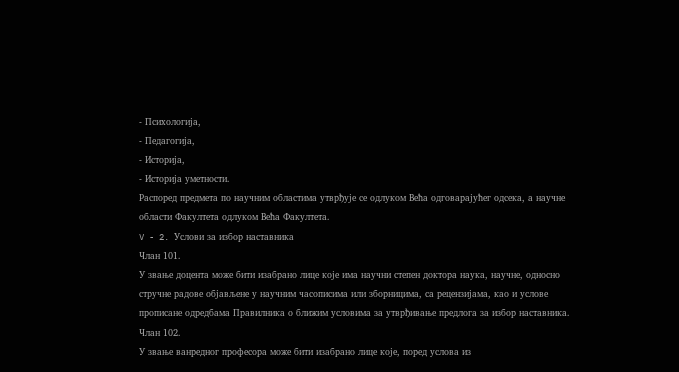- Психологија,
- Педагогија,
- Историја,
- Историја уметности.
Распоред предмета по научним областима утврђује се одлуком Већа одговарајућег одсека, а научне области Факултета одлуком Већа Факултета.
V - 2. Услови за избор наставника
Члан 101.
У звање доцента може бити изабрано лице које има научни степен доктора наука, научне, односно стручне радове објављене у научним часописима или зборницима, са рецензијама, као и услове прописане одредбама Правилника о ближим условима за утврђивање предлога за избор наставника.
Члан 102.
У звање ванредног професора може бити изабрано лице које, поред услова из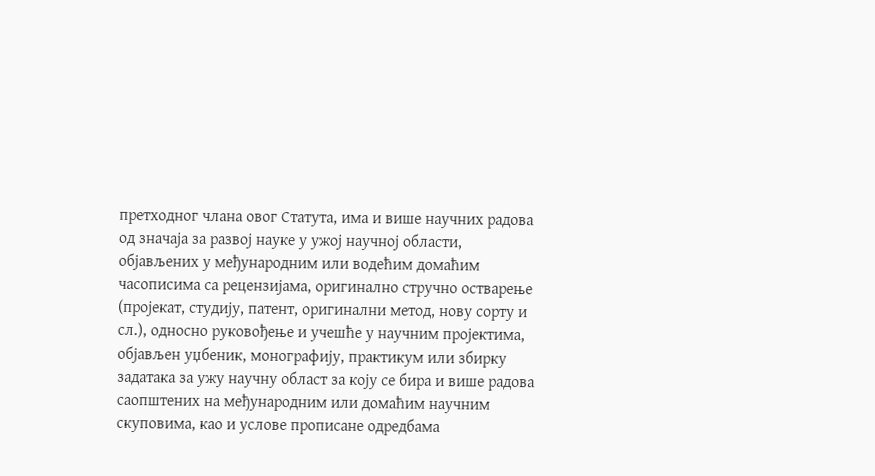претходног члана овог Статута, има и више научних радова од значаја за развој науке у ужој научној области, објављених у међународним или водећим домаћим часописима са рецензијама, оригинално стручно остварење (пројекат, студију, патент, оригинални метод, нову сорту и сл.), односно руковођење и учешће у научним пројектима, објављен уџбеник, монографију, практикум или збирку задатака за ужу научну област за коју се бира и више радова саопштених на међународним или домаћим научним скуповима, као и услове прописане одредбама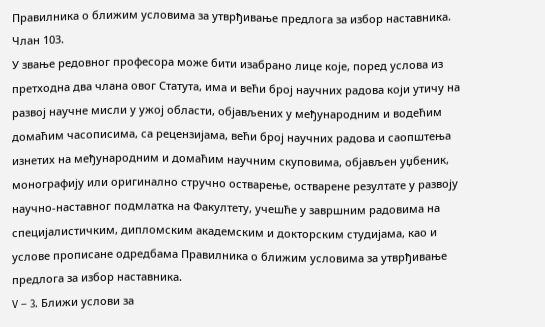Правилника о ближим условима за утврђивање предлога за избор наставника.
Члан 103.
У звање редовног професора може бити изабрано лице које, поред услова из претходна два члана овог Статута, има и већи број научних радова који утичу на развој научне мисли у ужој области, објављених у међународним и водећим домаћим часописима, са рецензијама, већи број научних радова и саопштења изнетих на међународним и домаћим научним скуповима, објављен уџбеник, монографију или оригинално стручно остварење, остварене резултате у развоју научно-наставног подмлатка на Факултету, учешће у завршним радовима на специјалистичким, дипломским академским и докторским студијама, као и услове прописане одредбама Правилника о ближим условима за утврђивање предлога за избор наставника.
V – 3. Ближи услови за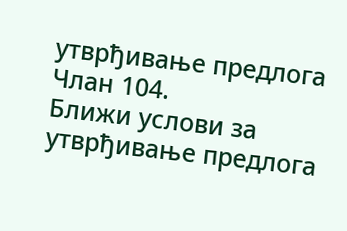утврђивање предлога
Члан 104.
Ближи услови за утврђивање предлога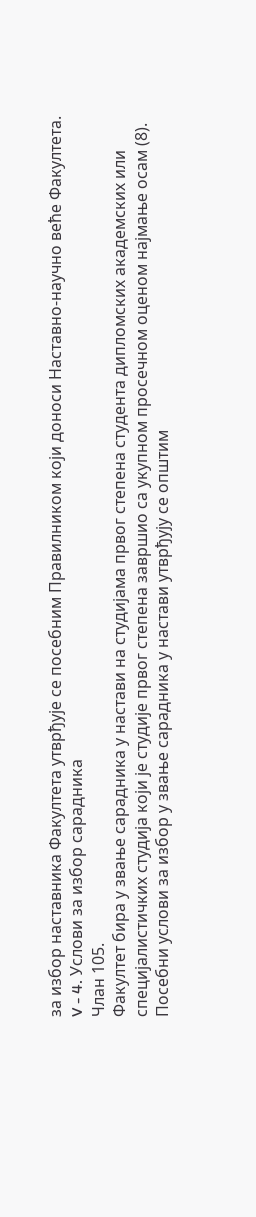за избор наставника Факултета утврђује се посебним Правилником који доноси Наставно-научно веће Факултета.
V - 4. Услови за избор сарадника
Члан 105.
Факултет бира у звање сарадника у настави на студијама првог степена студента дипломских академских или специјалистичких студија који је студије првог степена завршио са укупном просечном оценом најмање осам (8).
Посебни услови за избор у звање сарадника у настави утврђују се општим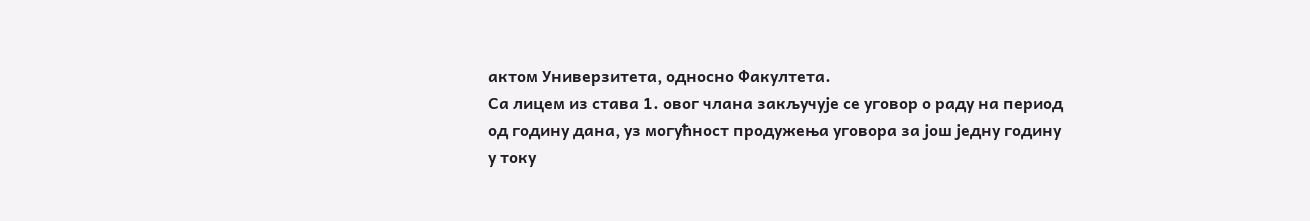актом Универзитета, односно Факултета.
Са лицем из става 1. овог члана закључује се уговор о раду на период од годину дана, уз могућност продужења уговора за још једну годину у току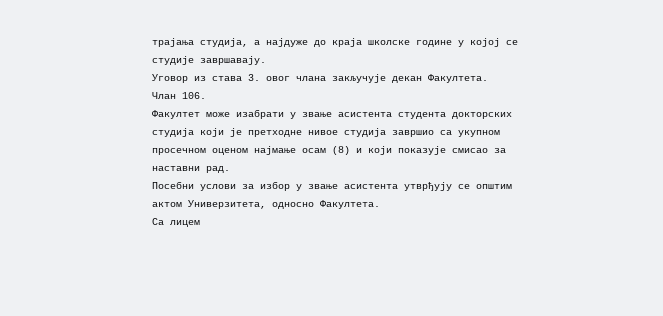трајања студија, а најдуже до краја школске године у којој се студије завршавају.
Уговор из става 3. овог члана закључује декан Факултета.
Члан 106.
Факултет може изабрати у звање асистента студента докторских студија који је претходне нивое студија завршио са укупном просечном оценом најмање осам (8) и који показује смисао за наставни рад.
Посебни услови за избор у звање асистента утврђују се општим актом Универзитета, односно Факултета.
Са лицем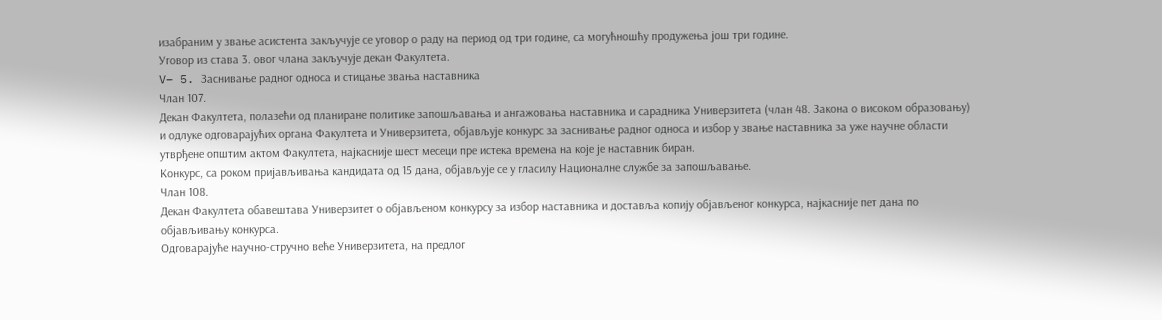изабраним у звање асистента закључује се уговор о раду на период од три године, са могућношћу продужења још три године.
Уговор из става 3. овог члана закључује декан Факултета.
V– 5. Заснивање радног односа и стицање звања наставника
Члан 107.
Декан Факултета, полазећи од планиране политике запошљавања и ангажовања наставника и сарадника Универзитета (члан 48. Закона о високом образовању) и одлуке одговарајућих органа Факултета и Универзитета, објављује конкурс за заснивање радног односа и избор у звање наставника за уже научне области утврђене општим актом Факултета, најкасније шест месеци пре истека времена на које је наставник биран.
Конкурс, са роком пријављивања кандидата од 15 дана, објављује се у гласилу Националне службе за запошљавање.
Члан 108.
Декан Факултета обавештава Универзитет о објављеном конкурсу за избор наставника и доставља копију објављеног конкурса, најкасније пет дана по објављивању конкурса.
Одговарајуће научно-стручно веће Универзитета, на предлог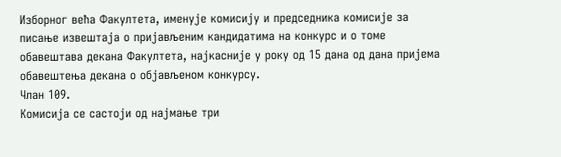Изборног већа Факултета, именује комисију и председника комисије за писање извештаја о пријављеним кандидатима на конкурс и о томе обавештава декана Факултета, најкасније у року од 15 дана од дана пријема обавештења декана о објављеном конкурсу.
Члан 109.
Комисија се састоји од најмање три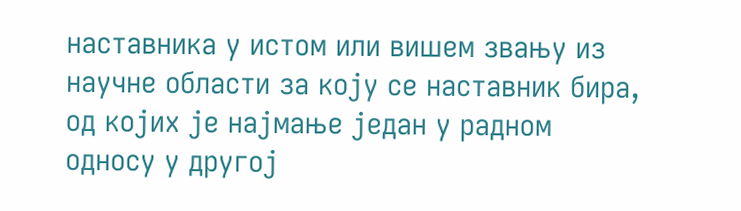наставника у истом или вишем звању из научне области за коју се наставник бира, од којих је најмање један у радном односу у другој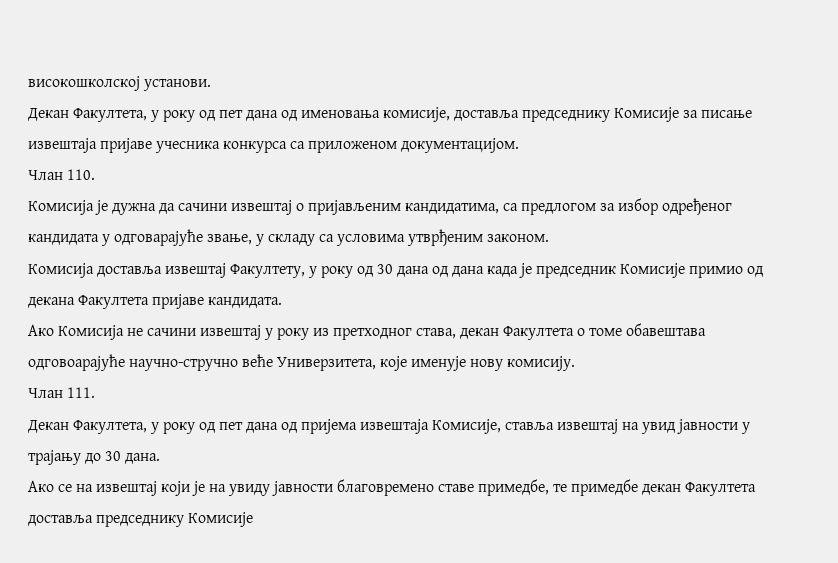високошколској установи.
Декан Факултета, у року од пет дана од именовања комисије, доставља председнику Комисије за писање извештаја пријаве учесника конкурса са приложеном документацијом.
Члан 110.
Комисија је дужна да сачини извештај о пријављеним кандидатима, са предлогом за избор одређеног кандидата у одговарајуће звање, у складу са условима утврђеним законом.
Комисија доставља извештај Факултету, у року од 30 дана од дана када је председник Комисије примио од декана Факултета пријаве кандидата.
Ако Комисија не сачини извештај у року из претходног става, декан Факултета о томе обавештава одговоарајуће научно-стручно веће Универзитета, које именује нову комисију.
Члан 111.
Декан Факултета, у року од пет дана од пријема извештаја Комисије, ставља извештај на увид јавности у трајању до 30 дана.
Ако се на извештај који је на увиду јавности благовремено ставе примедбе, те примедбе декан Факултета доставља председнику Комисије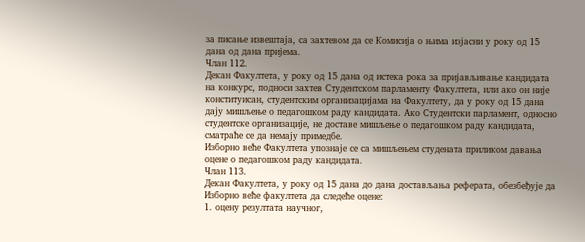за писање извештаја, са захтевом да се Комисија о њима изјасни у року од 15 дана од дана пријема.
Члан 112.
Декан Факултета, у року од 15 дана од истека рока за пријављивање кандидата на конкурс, подноси захтев Студентском парламенту Факултета, или ако он није конституисан, студентским организацијама на Факултету, да у року од 15 дана дају мишљење о педагошком раду кандидата. Ако Студентски парламент, односно студентске организације, не доставе мишљење о педагошком раду кандидата, сматраће се да немају примедбе.
Изборно веће Факултета упознаје се са мишљењем студената приликом давања оцене о педагошком раду кандидата.
Члан 113.
Декан Факултета, у року од 15 дана до дана достављања реферата, обезбеђује да Изборно веће факултета да следеће оцене:
1. оцену резултата научног,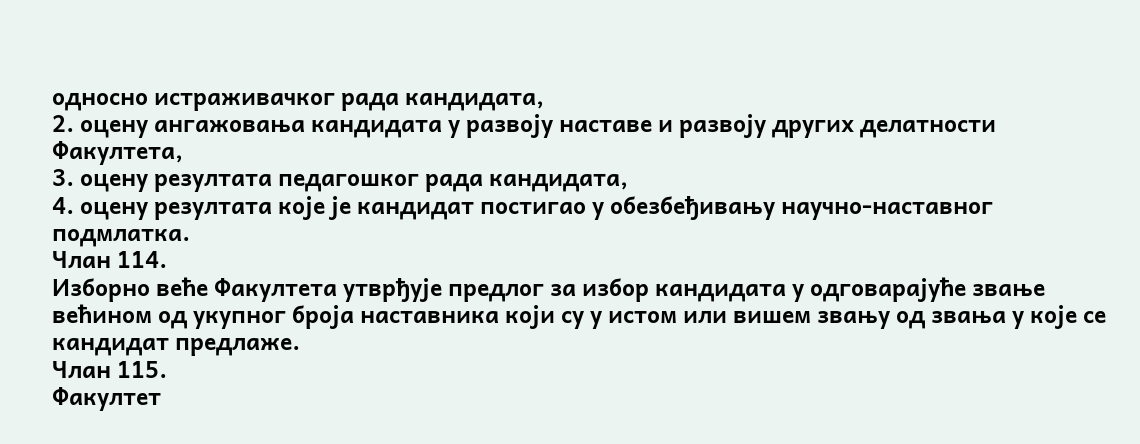односно истраживачког рада кандидата,
2. оцену ангажовања кандидата у развоју наставе и развоју других делатности Факултета,
3. оцену резултата педагошког рада кандидата,
4. оцену резултата које је кандидат постигао у обезбеђивању научно-наставног подмлатка.
Члан 114.
Изборно веће Факултета утврђује предлог за избор кандидата у одговарајуће звање већином од укупног броја наставника који су у истом или вишем звању од звања у које се кандидат предлаже.
Члан 115.
Факултет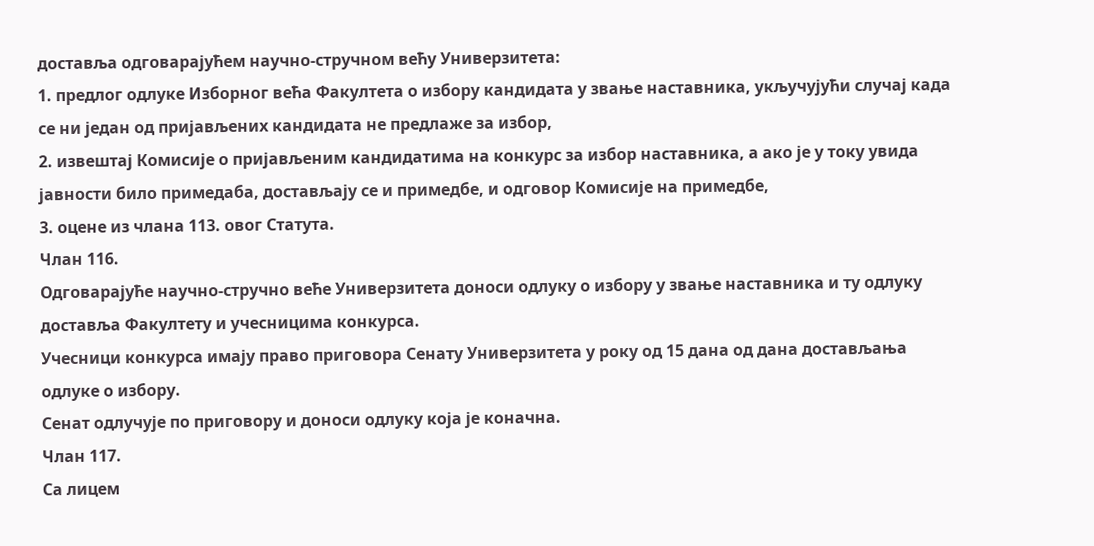доставља одговарајућем научно-стручном већу Универзитета:
1. предлог одлуке Изборног већа Факултета о избору кандидата у звање наставника, укључујући случај када се ни један од пријављених кандидата не предлаже за избор,
2. извештај Комисије о пријављеним кандидатима на конкурс за избор наставника, а ако је у току увида јавности било примедаба, достављају се и примедбе, и одговор Комисије на примедбе,
3. оцене из члана 113. овог Статута.
Члан 116.
Одговарајуће научно-стручно веће Универзитета доноси одлуку о избору у звање наставника и ту одлуку доставља Факултету и учесницима конкурса.
Учесници конкурса имају право приговора Сенату Универзитета у року од 15 дана од дана достављања одлуке о избору.
Сенат одлучује по приговору и доноси одлуку која је коначна.
Члан 117.
Са лицем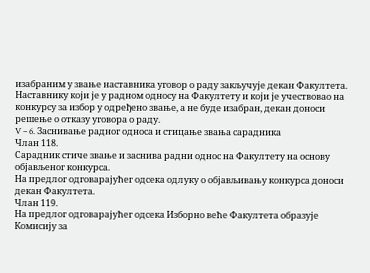изабраним у звање наставника уговор о раду закључује декан Факултета.
Наставнику који је у радном односу на Факултету и који је учествовао на конкурсу за избор у одређено звање, а не буде изабран, декан доноси решење о отказу уговора о раду.
V – 6. Заснивање радног односа и стицање звања сарадника
Члан 118.
Сарадник стиче звање и заснива радни однос на Факултету на основу објављеног конкурса.
На предлог одговарајућег одсека одлуку о објављивању конкурса доноси декан Факултета.
Члан 119.
На предлог одговарајућег одсека Изборно веће Факултета образује Комисију за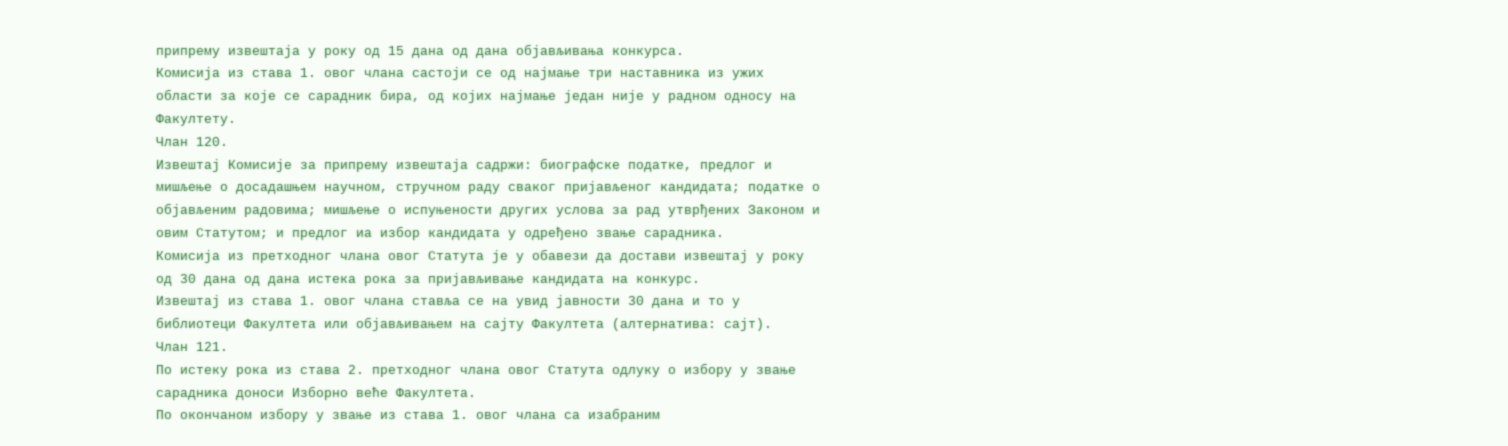припрему извештаја у року од 15 дана од дана објављивања конкурса.
Комисија из става 1. овог члана састоји се од најмање три наставника из ужих области за које се сарадник бира, од којих најмање један није у радном односу на Факултету.
Члан 120.
Извештај Комисије за припрему извештаја садржи: биографске податке, предлог и мишљење о досадашњем научном, стручном раду сваког пријављеног кандидата; податке о објављеним радовима; мишљење о испуњености других услова за рад утврђених Законом и овим Статутом; и предлог иа избор кандидата у одређено звање сарадника.
Комисија из претходног члана овог Статута је у обавези да достави извештај у року од 30 дана од дана истека рока за пријављивање кандидата на конкурс.
Извештај из става 1. овог члана ставља се на увид јавности 30 дана и то у библиотеци Факултета или објављивањем на сајту Факултета (алтернатива: сајт).
Члан 121.
По истеку рока из става 2. претходног члана овог Статута одлуку о избору у звање сарадника доноси Изборно веће Факултета.
По окончаном избору у звање из става 1. овог члана са изабраним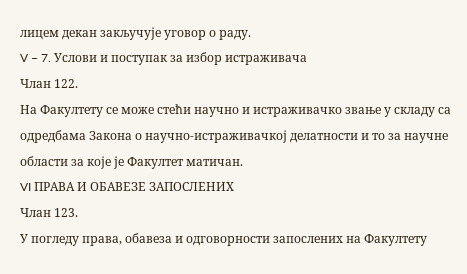лицем декан закључује уговор о раду.
V – 7. Услови и поступак за избор истраживача
Члан 122.
На Факултету се може стећи научно и истраживачко звање у складу са одредбама Закона о научно-истраживачкој делатности и то за научне области за које је Факултет матичан.
VI ПРАВА И ОБАВЕЗЕ ЗАПОСЛЕНИХ
Члан 123.
У погледу права, обавеза и одговорности запослених на Факултету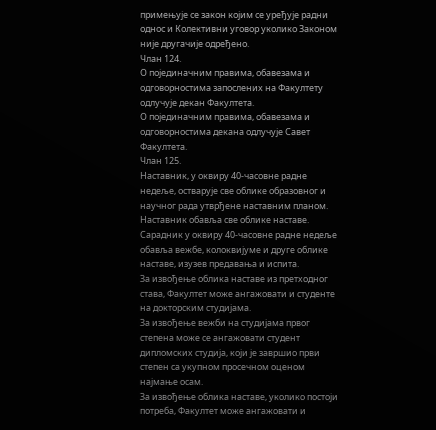примењује се закон којим се уређује радни однос и Колективни уговор уколико Законом није другачије одређено.
Члан 124.
О појединачним правима, обавезама и одговорностима запослених на Факултету одлучује декан Факултета.
О појединачним правима, обавезама и одговорностима декана одлучује Савет Факултета.
Члан 125.
Наставник, у оквиру 40-часовне радне недеље, остварује све облике образовног и научног рада утврђене наставним планом.
Наставник обавља све облике наставе.
Сарадник у оквиру 40-часовне радне недеље обавља вежбе, колоквијуме и друге облике наставе, изузев предавања и испита.
За извођење облика наставе из претходног става, Факултет може ангажовати и студенте на докторским студијама.
За извођење вежби на студијама првог степена може се ангажовати студент дипломских студија, који је завршио први степен са укупном просечном оценом најмање осам.
За извођење облика наставе, уколико постоји потреба, Факултет може ангажовати и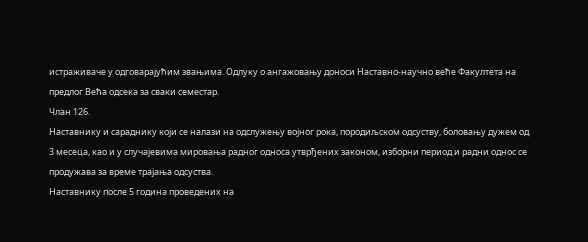истраживаче у одговарајућим звањима. Одлуку о ангажовању доноси Наставно-научно веће Факултета на предлог Већа одсека за сваки семестар.
Члан 126.
Наставнику и сараднику који се налази на одслужењу војног рока, породиљском одсуству, боловању дужем од 3 месеца, као и у случајевима мировања радног односа утврђених законом, изборни период и радни однос се продужава за време трајања одсуства.
Наставнику после 5 година проведених на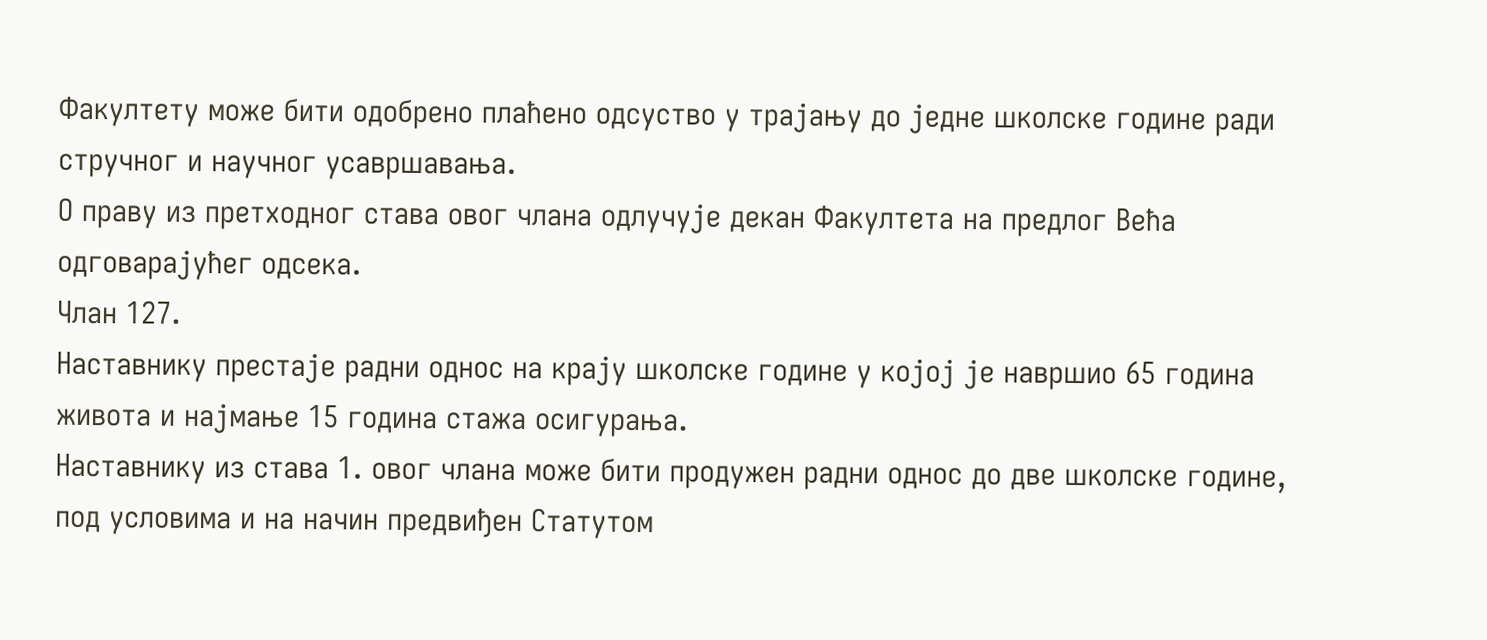Факултету може бити одобрено плаћено одсуство у трајању до једне школске године ради стручног и научног усавршавања.
О праву из претходног става овог члана одлучује декан Факултета на предлог Већа одговарајућег одсека.
Члан 127.
Наставнику престаје радни однос на крају школске године у којој је навршио 65 година живота и најмање 15 година стажа осигурања.
Наставнику из става 1. овог члана може бити продужен радни однос до две школске године, под условима и на начин предвиђен Статутом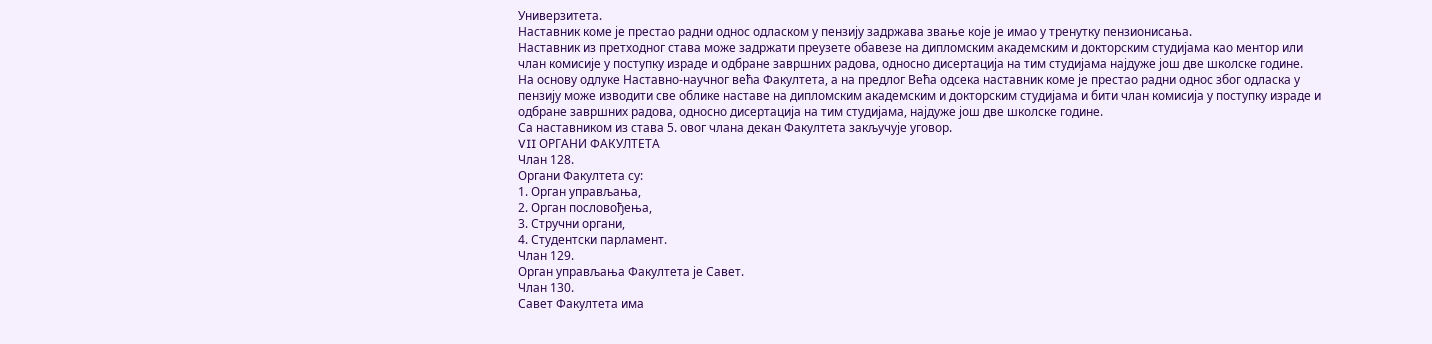Универзитета.
Наставник коме је престао радни однос одласком у пензију задржава звање које је имао у тренутку пензионисања.
Наставник из претходног става може задржати преузете обавезе на дипломским академским и докторским студијама као ментор или члан комисије у поступку израде и одбране завршних радова, односно дисертација на тим студијама најдуже још две школске године.
На основу одлуке Наставно-научног већа Факултета, а на предлог Већа одсека наставник коме је престао радни однос због одласка у пензију може изводити све облике наставе на дипломским академским и докторским студијама и бити члан комисија у поступку израде и одбране завршних радова, односно дисертација на тим студијама, најдуже још две школске године.
Са наставником из става 5. овог члана декан Факултета закључује уговор.
VII ОРГАНИ ФАКУЛТЕТА
Члан 128.
Органи Факултета су:
1. Орган управљања,
2. Орган пословођења,
3. Стручни органи,
4. Студентски парламент.
Члан 129.
Орган управљања Факултета је Савет.
Члан 130.
Савет Факултета има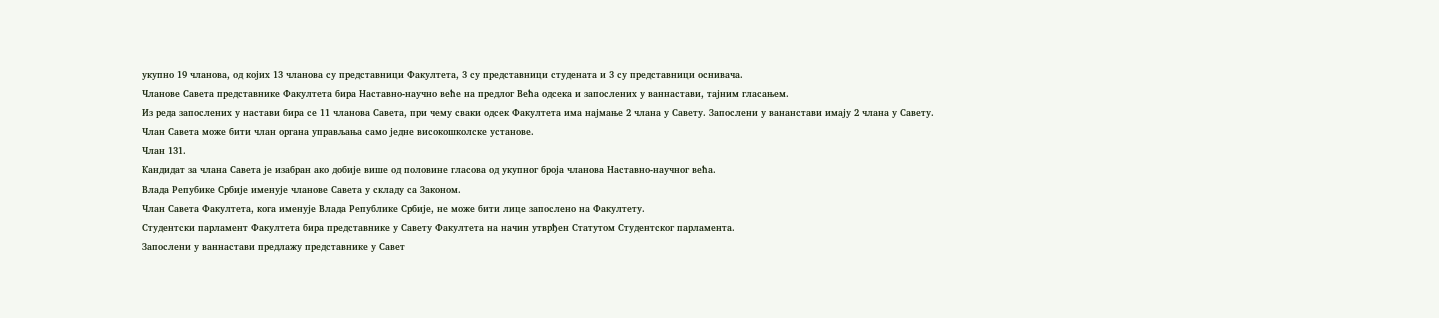укупно 19 чланова, од којих 13 чланова су представници Факултета, 3 су представници студената и 3 су представници оснивача.
Чланове Савета представнике Факултета бира Наставно-научно веће на предлог Већа одсека и запослених у ваннастави, тајним гласањем.
Из реда запослених у настави бира се 11 чланова Савета, при чему сваки одсек Факултета има најмање 2 члана у Савету. Запослени у вананстави имају 2 члана у Савету.
Члан Савета може бити члан органа управљања само једне високошколске установе.
Члан 131.
Кандидат за члана Савета је изабран ако добије више од половине гласова од укупног броја чланова Наставно-научног већа.
Влада Репубике Србије именује чланове Савета у складу са Законом.
Члан Савета Факултета, кога именује Влада Републике Србије, не може бити лице запослено на Факултету.
Студентски парламент Факултета бира представнике у Савету Факултета на начин утврђен Статутом Студентског парламента.
Запослени у ваннастави предлажу представнике у Савет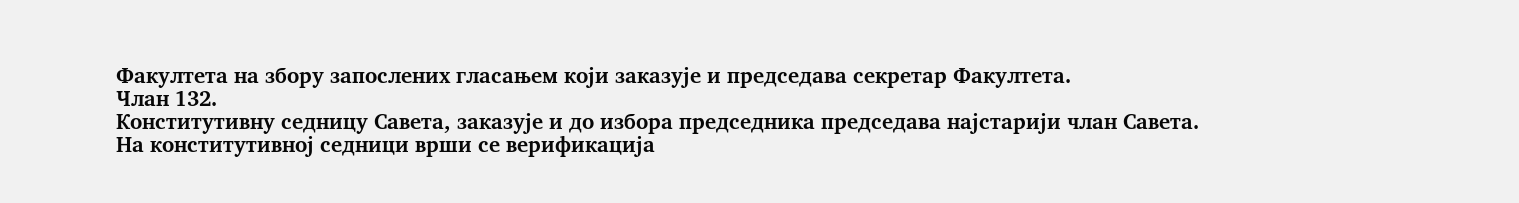Факултета на збору запослених гласањем који заказује и председава секретар Факултета.
Члан 132.
Конститутивну седницу Савета, заказује и до избора председника председава најстарији члан Савета.
На конститутивној седници врши се верификација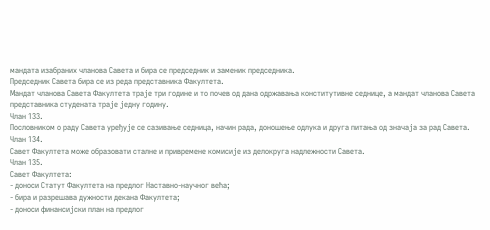мандата изабраних чланова Савета и бира се председник и заменик председника.
Председник Савета бира се из реда представника Факултета.
Мандат чланова Савета Факултета траје три године и то почев од дана одржавања конститутивне седнице, а мандат чланова Савета представника студената траје једну годину.
Члан 133.
Пословником о раду Савета уређује се сазивање седница, начин рада, доношење одлука и друга питања од значаја за рад Савета.
Члан 134.
Савет Факултета може образовати сталне и привремене комисије из делокруга надлежности Савета.
Члан 135.
Савет Факултета:
- доноси Статут Факултета на предлог Наставно-научног већа;
- бира и разрешава дужности декана Факултета;
- доноси финансијски план на предлог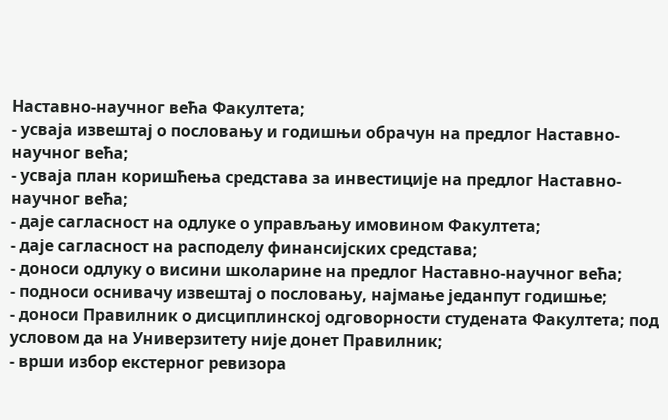Наставно-научног већа Факултета;
- усваја извештај о пословању и годишњи обрачун на предлог Наставно-научног већа;
- усваја план коришћења средстава за инвестиције на предлог Наставно-научног већа;
- даје сагласност на одлуке о управљању имовином Факултета;
- даје сагласност на расподелу финансијских средстава;
- доноси одлуку о висини школарине на предлог Наставно-научног већа;
- подноси оснивачу извештај о пословању, најмање једанпут годишње;
- доноси Правилник о дисциплинској одговорности студената Факултета; под условом да на Универзитету није донет Правилник;
- врши избор екстерног ревизора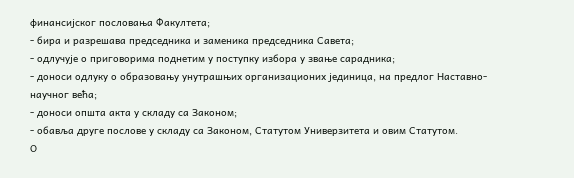финансијског пословања Факултета;
- бира и разрешава председника и заменика председника Савета;
- одлучује о приговорима поднетим у поступку избора у звање сарадника;
- доноси одлуку о образовању унутрашњих организационих јединица, на предлог Наставно-научног већа;
- доноси општа акта у складу са Законом;
- обавља друге послове у складу са Законом, Статутом Универзитета и овим Статутом.
О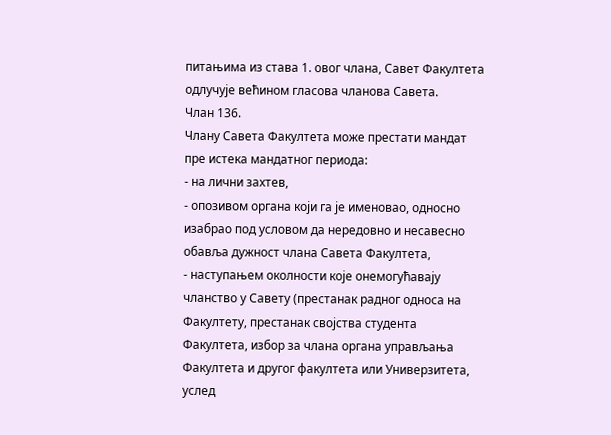питањима из става 1. овог члана, Савет Факултета одлучује већином гласова чланова Савета.
Члан 136.
Члану Савета Факултета може престати мандат пре истека мандатног периода:
- на лични захтев,
- опозивом органа који га је именовао, односно изабрао под условом да нередовно и несавесно обавља дужност члана Савета Факултета,
- наступањем околности које онемогућавају чланство у Савету (престанак радног односа на Факултету, престанак својства студента Факултета, избор за члана органа управљања Факултета и другог факултета или Универзитета, услед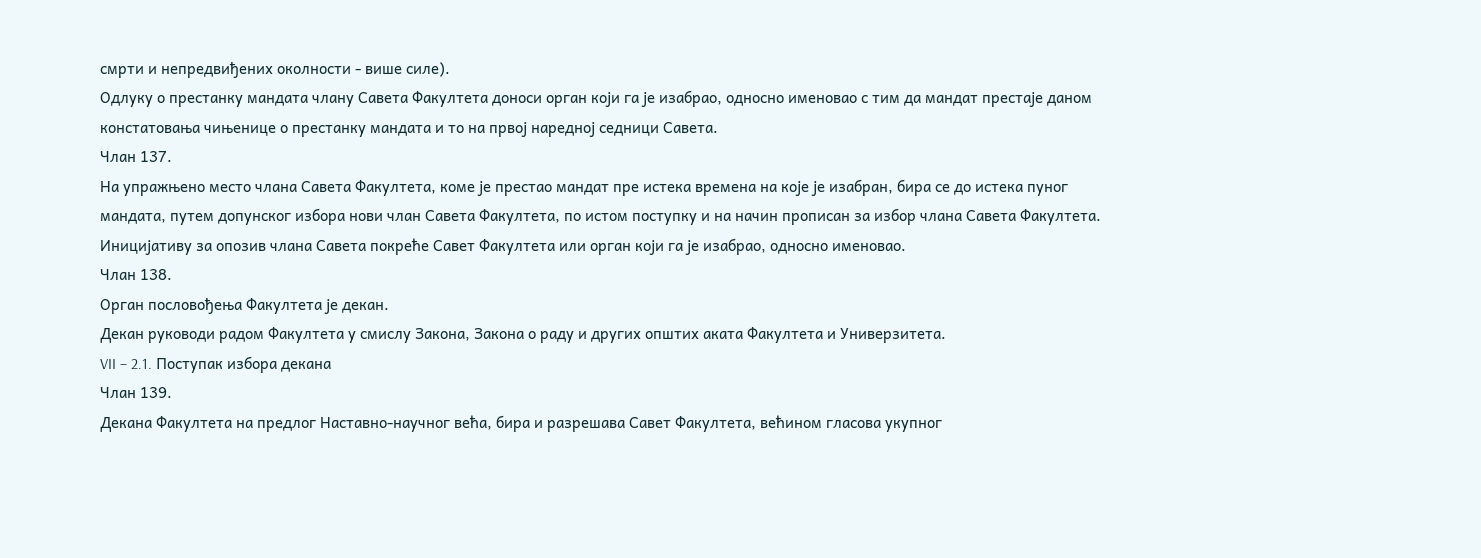смрти и непредвиђених околности - више силе).
Одлуку о престанку мандата члану Савета Факултета доноси орган који га је изабрао, односно именовао с тим да мандат престаје даном констатовања чињенице о престанку мандата и то на првој наредној седници Савета.
Члан 137.
На упражњено место члана Савета Факултета, коме је престао мандат пре истека времена на које је изабран, бира се до истека пуног мандата, путем допунског избора нови члан Савета Факултета, по истом поступку и на начин прописан за избор члана Савета Факултета. Иницијативу за опозив члана Савета покреће Савет Факултета или орган који га је изабрао, односно именовао.
Члан 138.
Орган пословођења Факултета је декан.
Декан руководи радом Факултета у смислу Закона, Закона о раду и других општих аката Факултета и Универзитета.
VII – 2.1. Поступак избора декана
Члан 139.
Декана Факултета на предлог Наставно-научног већа, бира и разрешава Савет Факултета, већином гласова укупног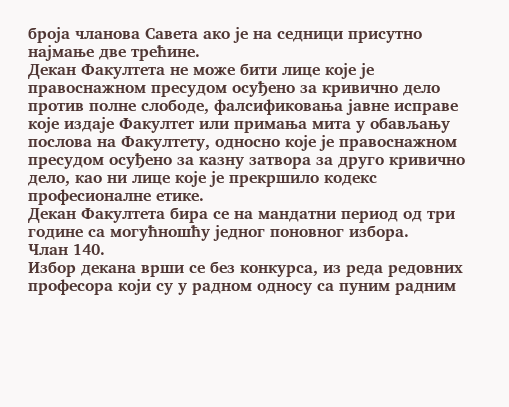броја чланова Савета ако је на седници присутно најмање две трећине.
Декан Факултета не може бити лице које је правоснажном пресудом осуђено за кривично дело против полне слободе, фалсификовања јавне исправе које издаје Факултет или примања мита у обављању послова на Факултету, односно које је правоснажном пресудом осуђено за казну затвора за друго кривично дело, као ни лице које је прекршило кодекс професионалне етике.
Декан Факултета бира се на мандатни период од три године са могућношћу једног поновног избора.
Члан 140.
Избор декана врши се без конкурса, из реда редовних професора који су у радном односу са пуним радним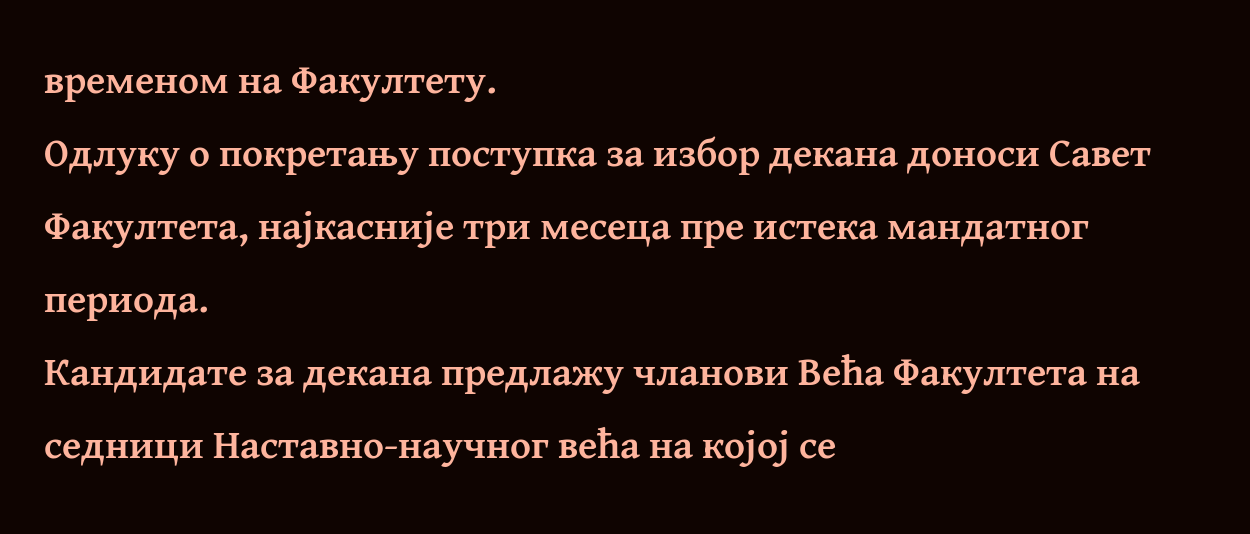временом на Факултету.
Одлуку о покретању поступка за избор декана доноси Савет Факултета, најкасније три месеца пре истека мандатног периода.
Кандидате за декана предлажу чланови Већа Факултета на седници Наставно-научног већа на којој се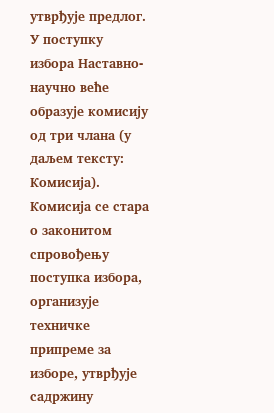утврђује предлог.
У поступку избора Наставно-научно веће образује комисију од три члана (у даљем тексту: Комисија).
Комисија се стара о законитом спровођењу поступка избора, организује техничке припреме за изборе, утврђује садржину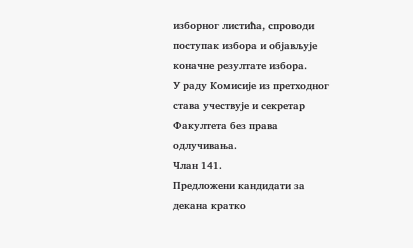изборног листића, спроводи поступак избора и објављује коначне резултате избора.
У раду Комисије из претходног става учествује и секретар Факултета без права одлучивања.
Члан 141.
Предложени кандидати за декана кратко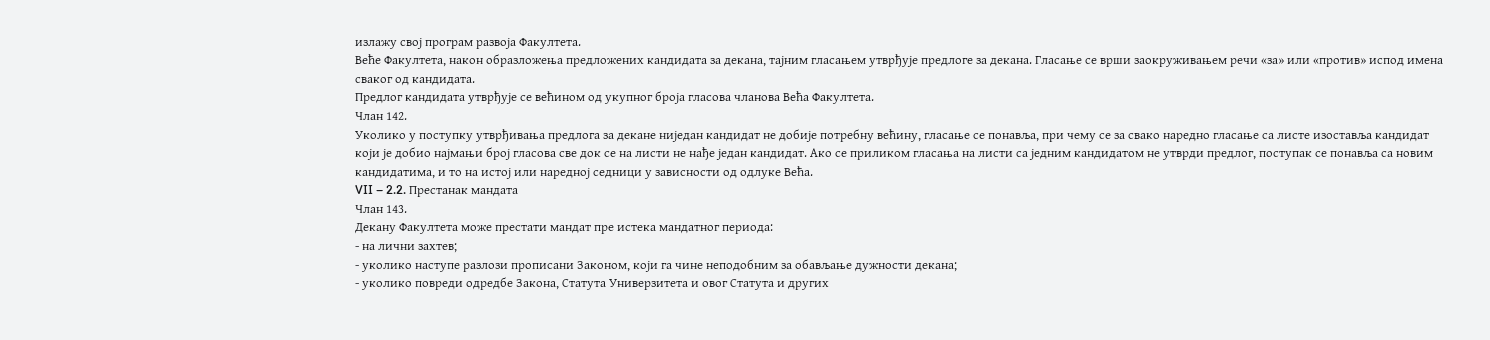излажу свој програм развоја Факултета.
Веће Факултета, након образложења предложених кандидата за декана, тајним гласањем утврђује предлоге за декана. Гласање се врши заокруживањем речи «за» или «против» испод имена сваког од кандидата.
Предлог кандидата утврђује се већином од укупног броја гласова чланова Већа Факултета.
Члан 142.
Уколико у поступку утврђивања предлога за декане ниједан кандидат не добије потребну већину, гласање се понавља, при чему се за свако наредно гласање са листе изоставља кандидат који је добио најмањи број гласова све док се на листи не нађе један кандидат. Ако се приликом гласања на листи са једним кандидатом не утврди предлог, поступак се понавља са новим кандидатима, и то на истој или наредној седници у зависности од одлуке Већа.
VII – 2.2. Престанак мандата
Члан 143.
Декану Факултета може престати мандат пре истека мандатног периода:
- на лични захтев;
- уколико наступе разлози прописани Законом, који га чине неподобним за обављање дужности декана;
- уколико повреди одредбе Закона, Статута Универзитета и овог Статута и других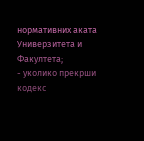нормативних аката Универзитета и Факултета;
- уколико прекрши кодекс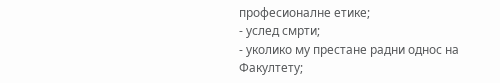професионалне етике;
- услед смрти;
- уколико му престане радни однос на Факултету;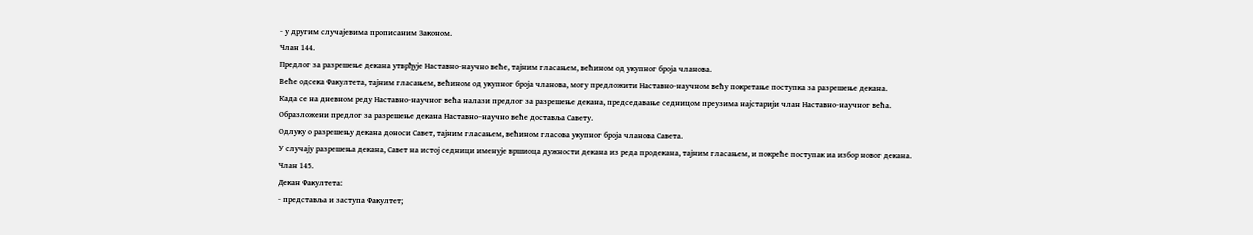- у другим случајевима прописаним Законом.
Члан 144.
Предлог за разрешење декана утврђује Наставно-научно веће, тајним гласањем, већином од укупног броја чланова.
Веће одсека Факултета, тајним гласањем, већином од укупног броја чланова, могу предложити Наставно-научном већу покретање поступка за разрешење декана.
Када се на дневном реду Наставно-научног већа налази предлог за разрешење декана, председавање седницом преузима најстарији члан Наставно-научног већа.
Образложени предлог за разрешење декана Наставно–научно веће доставља Савету.
Одлуку о разрешењу декана доноси Савет, тајним гласањем, већином гласова укупног броја чланова Савета.
У случају разрешења декана, Савет на истој седници именује вршиоца дужности декана из реда продекана, тајним гласањем, и покреће поступак иа избор новог декана.
Члан 145.
Декан Факултета:
- представља и заступа Факултет;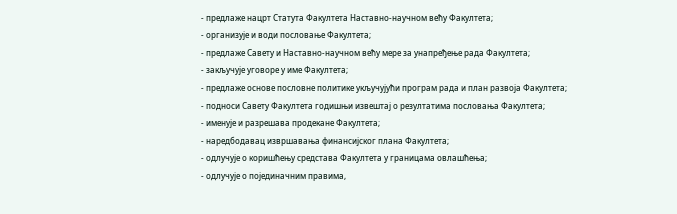- предлаже нацрт Статута Факултета Наставно-научном већу Факултета;
- организује и води пословање Факултета;
- предлаже Савету и Наставно-научном већу мере за унапређење рада Факултета;
- закључује уговоре у име Факултета;
- предлаже основе пословне политике укључујући програм рада и план развоја Факултета;
- подноси Савету Факултета годишњи извештај о резултатима пословања Факултета;
- именује и разрешава продекане Факултета;
- наредбодавац извршавања финансијског плана Факултета;
- одлучује о коришћењу средстава Факултета у границама овлашћења;
- одлучује о појединачним правима,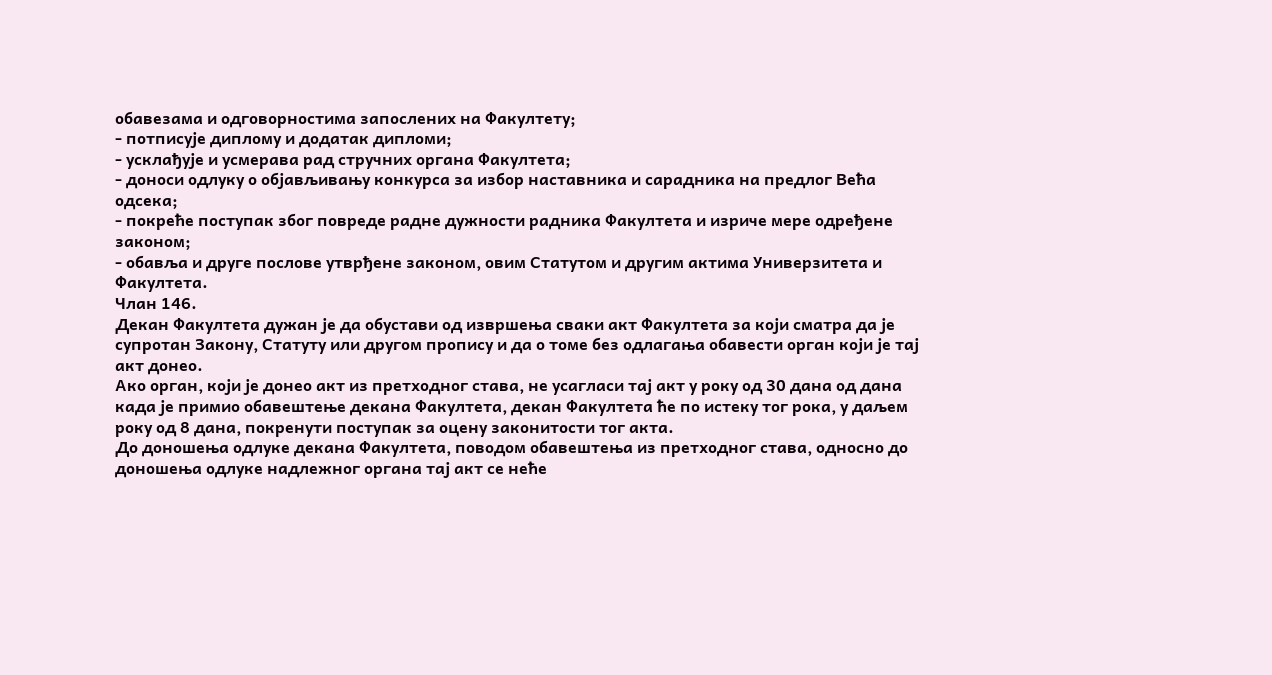обавезама и одговорностима запослених на Факултету;
- потписује диплому и додатак дипломи;
- усклађује и усмерава рад стручних органа Факултета;
- доноси одлуку о објављивању конкурса за избор наставника и сарадника на предлог Већа одсека;
- покреће поступак због повреде радне дужности радника Факултета и изриче мере одређене законом;
- обавља и друге послове утврђене законом, овим Статутом и другим актима Универзитета и Факултета.
Члан 146.
Декан Факултета дужан је да обустави од извршења сваки акт Факултета за који сматра да је супротан Закону, Статуту или другом пропису и да о томе без одлагања обавести орган који је тај акт донео.
Ако орган, који је донео акт из претходног става, не усагласи тај акт у року од 30 дана од дана када је примио обавештење декана Факултета, декан Факултета ће по истеку тог рока, у даљем року од 8 дана, покренути поступак за оцену законитости тог акта.
До доношења одлуке декана Факултета, поводом обавештења из претходног става, односно до доношења одлуке надлежног органа тај акт се неће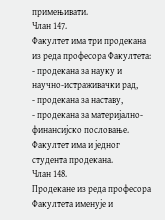примењивати.
Члан 147.
Факултет има три продекана из реда професора Факултета:
- продекана за науку и научно-истраживачки рад,
- продекана за наставу,
- продекана за материјално-финансијско пословање.
Факултет има и једног студента продекана.
Члан 148.
Продекане из реда професора Факултета именује и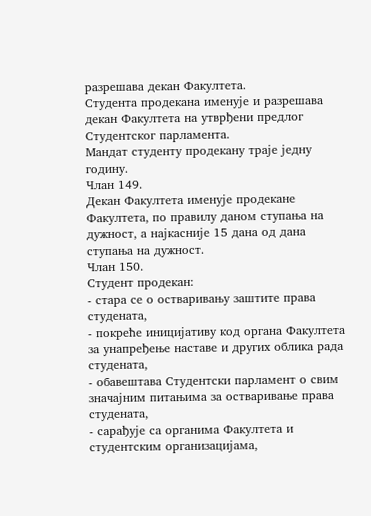разрешава декан Факултета.
Студента продекана именује и разрешава декан Факултета на утврђени предлог Студентског парламента.
Мандат студенту продекану траје једну годину.
Члан 149.
Декан Факултета именује продекане Факултета, по правилу даном ступања на дужност, а најкасније 15 дана од дана ступања на дужност.
Члан 150.
Студент продекан:
- стара се о остваривању заштите права студената,
- покреће иницијативу код органа Факултета за унапређење наставе и других облика рада студената,
- обавештава Студентски парламент о свим значајним питањима за остваривање права студената,
- сарађује са органима Факултета и студентским организацијама,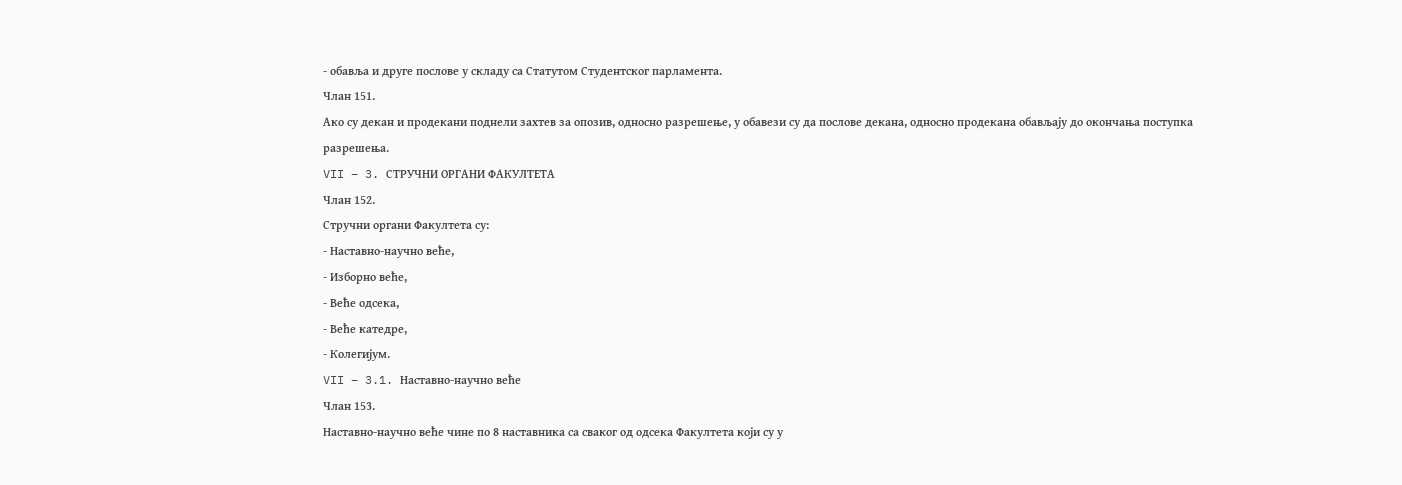- обавља и друге послове у складу са Статутом Студентског парламента.
Члан 151.
Ако су декан и продекани поднели захтев за опозив, односно разрешење, у обавези су да послове декана, односно продекана обављају до окончања поступка разрешења.
VII – 3. СТРУЧНИ ОРГАНИ ФАКУЛТЕТА
Члан 152.
Стручни органи Факултета су:
- Наставно-научно веће,
- Изборно веће,
- Веће одсека,
- Веће катедре,
- Колегијум.
VII – 3.1. Наставно-научно веће
Члан 153.
Наставно-научно веће чине по 8 наставника са сваког од одсека Факултета који су у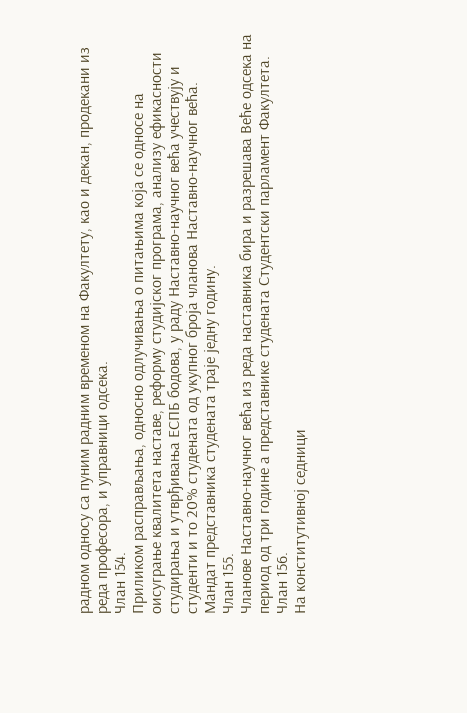радном односу са пуним радним временом на Факултету, као и декан, продекани из реда професора, и управници одсека.
Члан 154.
Приликом расправљања, односно одлучивања о питањима која се односе на оисуграње квалитета наставе, реформу студијског програма, анализу ефикасности студирања и утврђивања ЕСПБ бодова, у раду Наставно-научног већа учествују и студенти и то 20% студената од укупног броја чланова Наставно-научног већа.
Мандат представника студената траје једну годину.
Члан 155.
Чланове Наставно-научног већа из реда наставника бира и разрешава Веће одсека на период од три године а представнике студената Студентски парламент Факултета.
Члан 156.
На конститутивној седници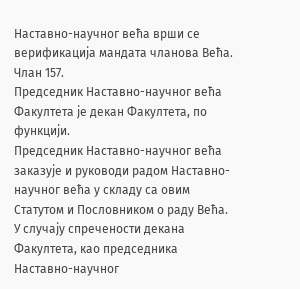Наставно-научног већа врши се верификација мандата чланова Већа.
Члан 157.
Председник Наставно-научног већа Факултета је декан Факултета, по функцији.
Председник Наставно-научног већа заказује и руководи радом Наставно-научног већа у складу са овим Статутом и Пословником о раду Већа.
У случају спречености декана Факултета, као председника Наставно-научног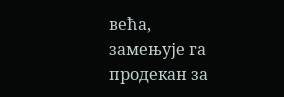већа, замењује га продекан за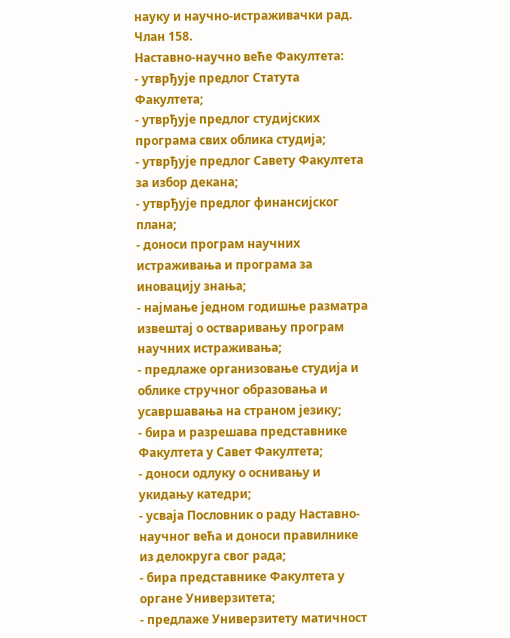науку и научно-истраживачки рад.
Члан 158.
Наставно-научно веће Факултета:
- утврђује предлог Статута Факултета;
- утврђује предлог студијских програма свих облика студија;
- утврђује предлог Савету Факултета за избор декана;
- утврђује предлог финансијског плана;
- доноси програм научних истраживања и програма за иновацију знања;
- најмање једном годишње разматра извештај о остваривању програм научних истраживања;
- предлаже организовање студија и облике стручног образовања и усавршавања на страном језику;
- бира и разрешава представнике Факултета у Савет Факултета;
- доноси одлуку о оснивању и укидању катедри;
- усваја Пословник о раду Наставно-научног већа и доноси правилнике из делокруга свог рада;
- бира представнике Факултета у органе Универзитета;
- предлаже Универзитету матичност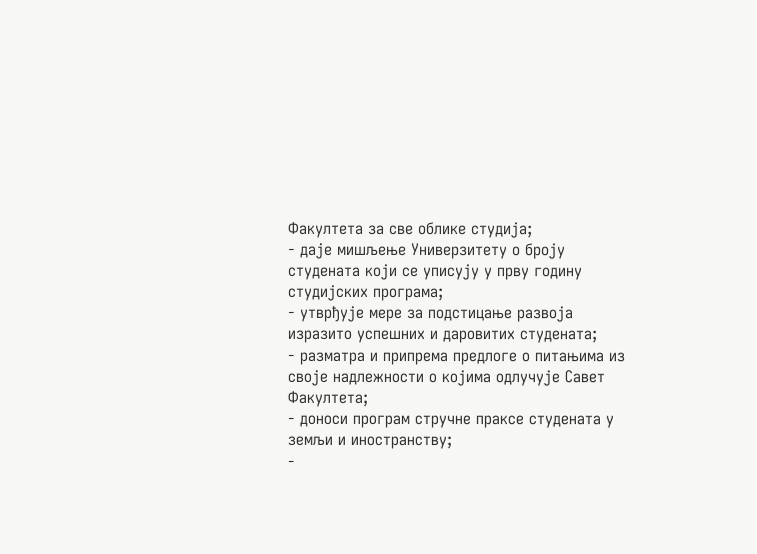Факултета за све облике студија;
- даје мишљење Универзитету о броју студената који се уписују у прву годину студијских програма;
- утврђује мере за подстицање развоја изразито успешних и даровитих студената;
- разматра и припрема предлоге о питањима из своје надлежности о којима одлучује Савет Факултета;
- доноси програм стручне праксе студената у земљи и иностранству;
-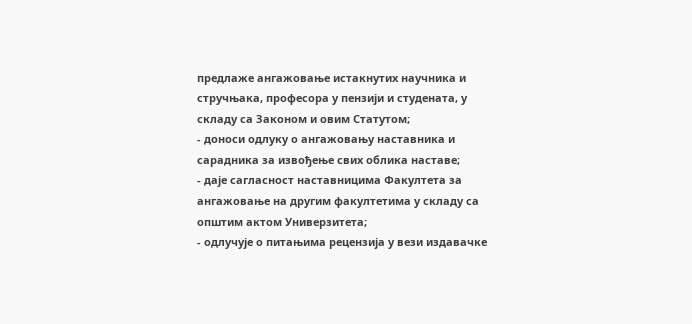предлаже ангажовање истакнутих научника и стручњака, професора у пензији и студената, у складу са Законом и овим Статутом;
- доноси одлуку о ангажовању наставника и сарадника за извођење свих облика наставе;
- даје сагласност наставницима Факултета за ангажовање на другим факултетима у складу са општим актом Универзитета;
- одлучује о питањима рецензија у вези издавачке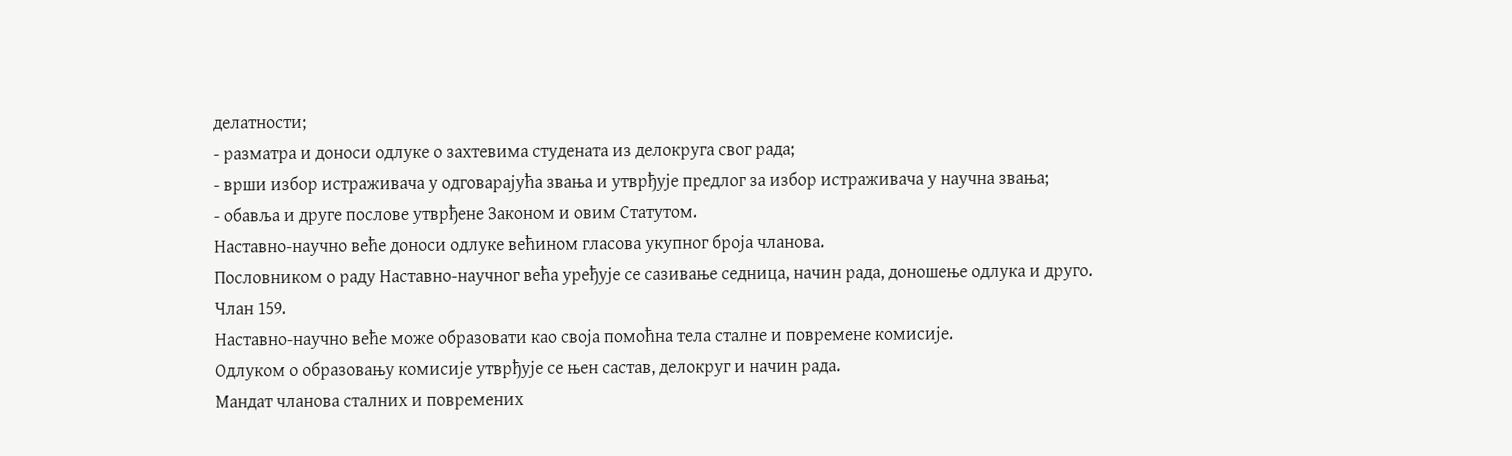делатности;
- разматра и доноси одлуке о захтевима студената из делокруга свог рада;
- врши избор истраживача у одговарајућа звања и утврђује предлог за избор истраживача у научна звања;
- обавља и друге послове утврђене Законом и овим Статутом.
Наставно-научно веће доноси одлуке већином гласова укупног броја чланова.
Пословником о раду Наставно-научног већа уређује се сазивање седница, начин рада, доношење одлука и друго.
Члан 159.
Наставно-научно веће може образовати као своја помоћна тела сталне и повремене комисије.
Одлуком о образовању комисије утврђује се њен састав, делокруг и начин рада.
Мандат чланова сталних и повремених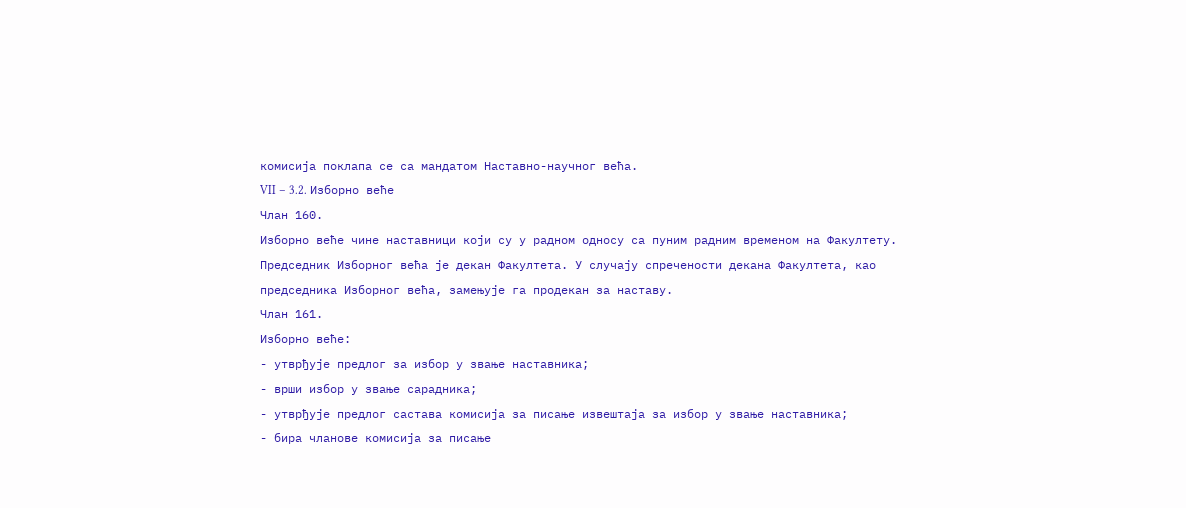комисија поклапа се са мандатом Наставно-научног већа.
VII – 3.2. Изборно веће
Члан 160.
Изборно веће чине наставници који су у радном односу са пуним радним временом на Факултету.
Председник Изборног већа је декан Факултета. У случају спречености декана Факултета, као председника Изборног већа, замењује га продекан за наставу.
Члан 161.
Изборно веће:
- утврђује предлог за избор у звање наставника;
- врши избор у звање сарадника;
- утврђује предлог састава комисија за писање извештаја за избор у звање наставника;
- бира чланове комисија за писање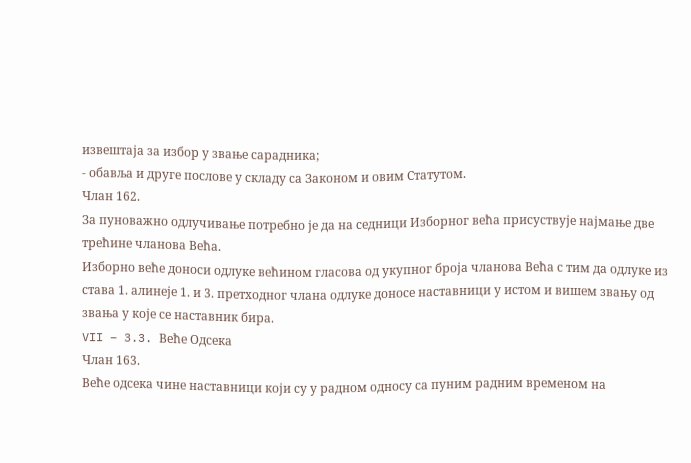извештаја за избор у звање сарадника;
- обавља и друге послове у складу са Законом и овим Статутом.
Члан 162.
За пуноважно одлучивање потребно је да на седници Изборног већа присуствује најмање две трећине чланова Већа.
Изборно веће доноси одлуке већином гласова од укупног броја чланова Већа с тим да одлуке из става 1. алинеје 1. и 3. претходног члана одлуке доносе наставници у истом и вишем звању од звања у које се наставник бира.
VII – 3.3. Веће Одсека
Члан 163.
Веће одсека чине наставници који су у радном односу са пуним радним временом на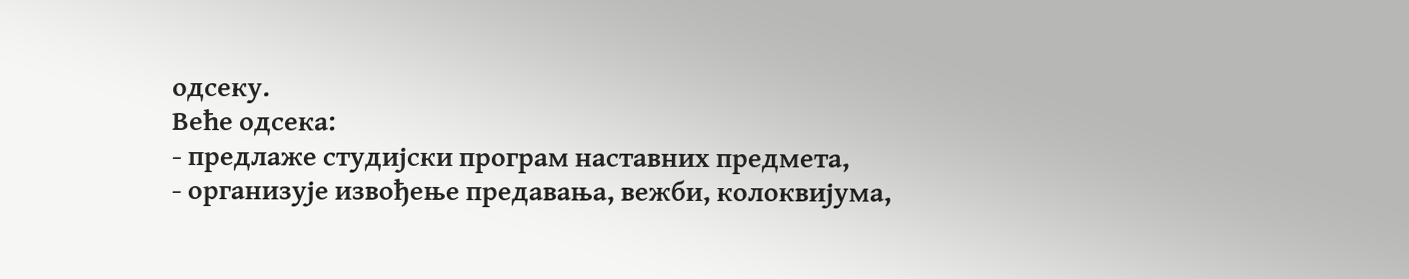одсеку.
Веће одсека:
- предлаже студијски програм наставних предмета,
- организује извођење предавања, вежби, колоквијума,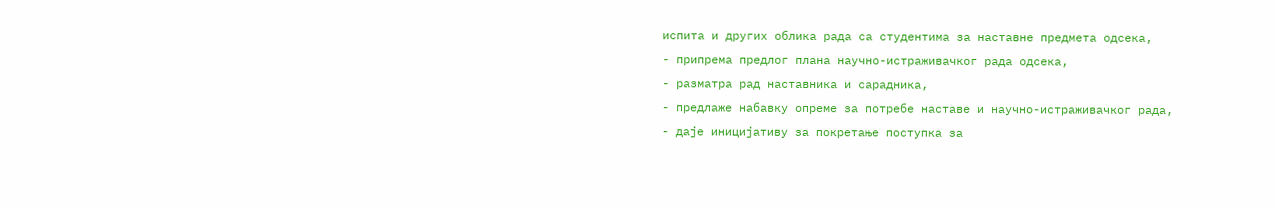испита и других облика рада са студентима за наставне предмета одсека,
- припрема предлог плана научно-истраживачког рада одсека,
- разматра рад наставника и сарадника,
- предлаже набавку опреме за потребе наставе и научно-истраживачког рада,
- даје иницијативу за покретање поступка за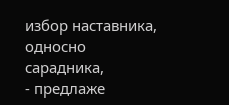избор наставника, односно сарадника,
- предлаже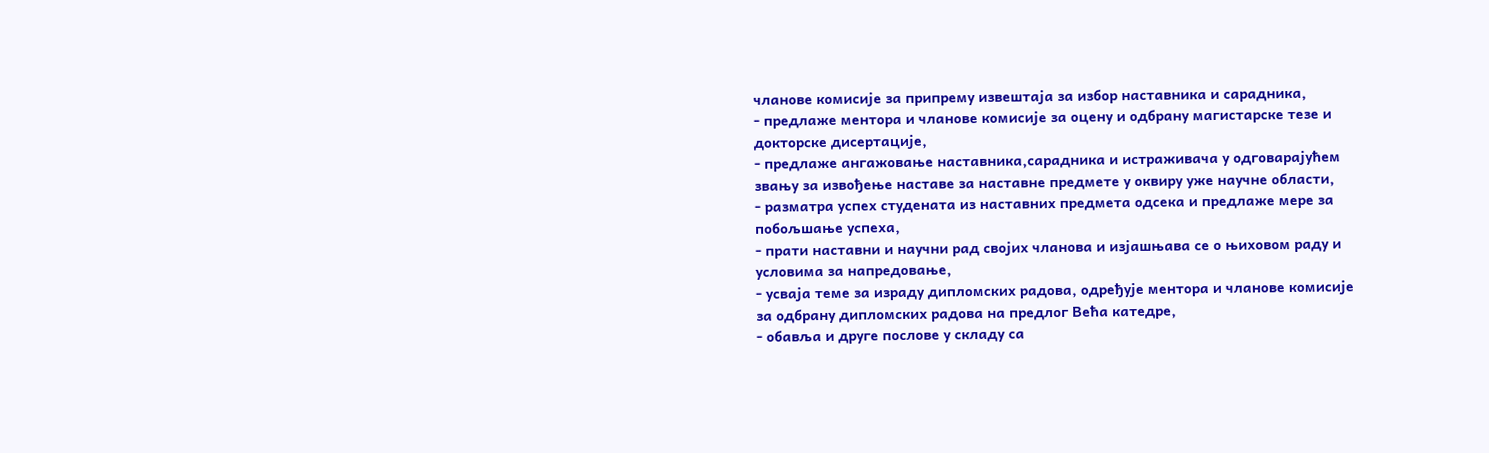чланове комисије за припрему извештаја за избор наставника и сарадника,
- предлаже ментора и чланове комисије за оцену и одбрану магистарске тезе и докторске дисертације,
- предлаже ангажовање наставника,сарадника и истраживача у одговарајућем звању за извођење наставе за наставне предмете у оквиру уже научне области,
- разматра успех студената из наставних предмета одсека и предлаже мере за побољшање успеха,
- прати наставни и научни рад својих чланова и изјашњава се о њиховом раду и условима за напредовање,
- усваја теме за израду дипломских радова, одређује ментора и чланове комисије за одбрану дипломских радова на предлог Већа катедре,
- обавља и друге послове у складу са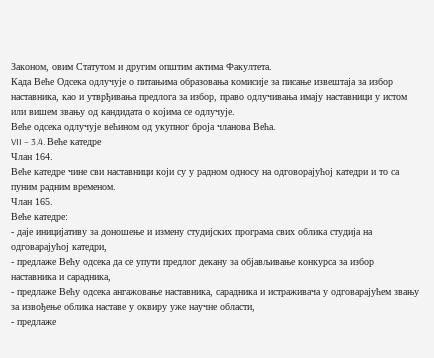Законом, овим Статутом и другим општим актима Факултета.
Када Веће Одсека одлучује о питањима образовања комисије за писање извештаја за избор наставника, као и утврђивања предлога за избор, право одлучивања имају наставници у истом или вишем звању од кандидата о којима се одлучује.
Веће одсека одлучује већином од укупног броја чланова Већа.
VII – 3.4. Веће катедре
Члан 164.
Веће катедре чине сви наставници који су у радном односу на одговорајућој катедри и то са пуним радним временом.
Члан 165.
Веће катедре:
- даје иницијативу за доношење и измену студијских програма свих облика студија на одговарајућој катедри,
- предлаже Већу одсека да се упути предлог декану за објављивање конкурса за избор наставника и сарадника,
- предлаже Већу одсека ангажовање наставника, сарадника и истраживача у одговарајућем звању за извођење облика наставе у оквиру уже научне области,
- предлаже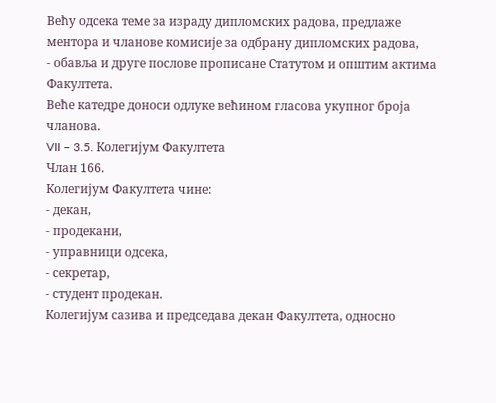Већу одсека теме за израду дипломских радова, предлаже ментора и чланове комисије за одбрану дипломских радова,
- обавља и друге послове прописане Статутом и општим актима Факултета.
Веће катедре доноси одлуке већином гласова укупног броја чланова.
VII – 3.5. Колегијум Факултета
Члан 166.
Колегијум Факултета чине:
- декан,
- продекани,
- управници одсека,
- секретар,
- студент продекан.
Колегијум сазива и председава декан Факултета, односно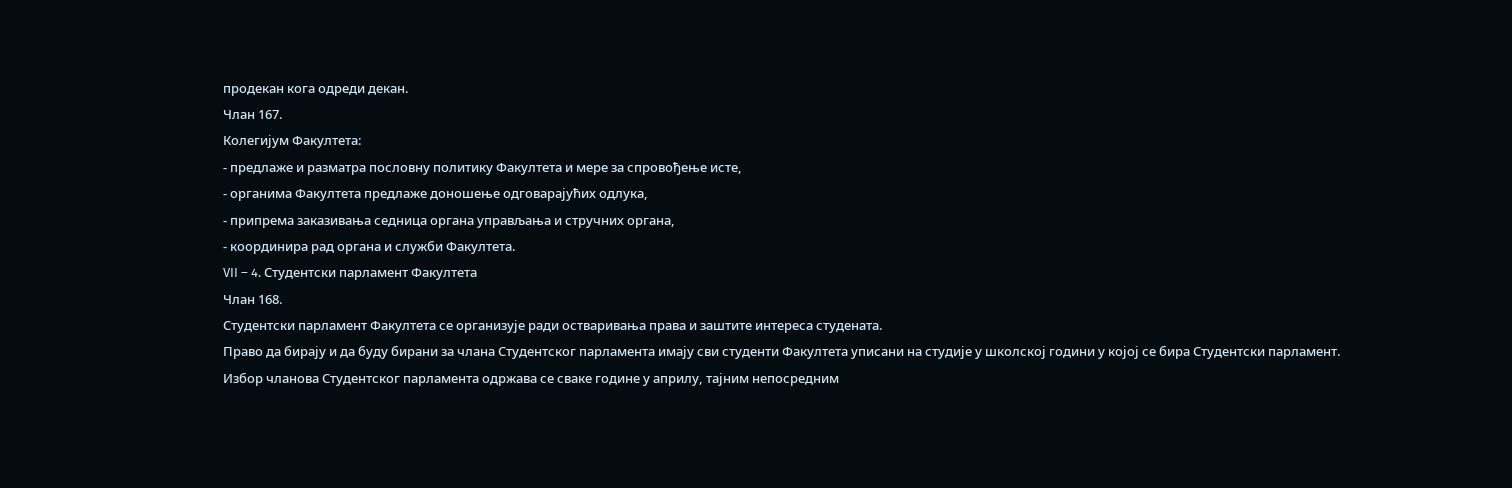продекан кога одреди декан.
Члан 167.
Колегијум Факултета:
- предлаже и разматра пословну политику Факултета и мере за спровођење исте,
- органима Факултета предлаже доношење одговарајућих одлука,
- припрема заказивања седница органа управљања и стручних органа,
- координира рад органа и служби Факултета.
VII – 4. Студентски парламент Факултета
Члан 168.
Студентски парламент Факултета се организује ради остваривања права и заштите интереса студената.
Право да бирају и да буду бирани за члана Студентског парламента имају сви студенти Факултета уписани на студије у школској години у којој се бира Студентски парламент.
Избор чланова Студентског парламента одржава се сваке године у априлу, тајним непосредним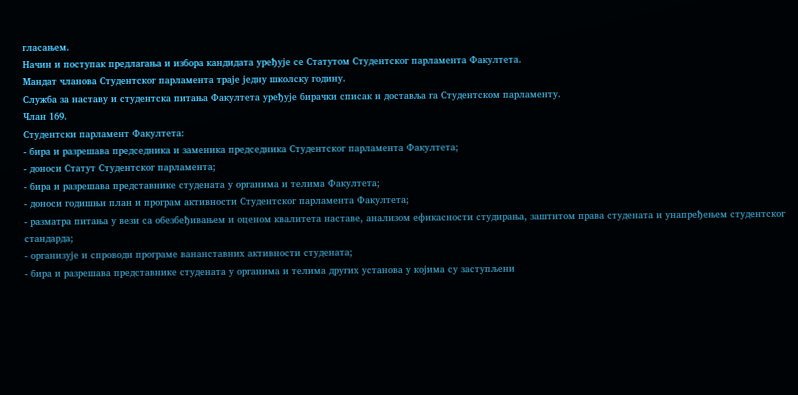гласањем.
Начин и поступак предлагања и избора кандидата уређује се Статутом Студентског парламента Факултета.
Мандат чланова Студентског парламента траје једну школску годину.
Служба за наставу и студентска питања Факултета уређује бирачки списак и доставља га Студентском парламенту.
Члан 169.
Студентски парламент Факултета:
- бира и разрешава председника и заменика председника Студентског парламента Факултета;
- доноси Статут Студентског парламента;
- бира и разрешава представнике студената у органима и телима Факултета;
- доноси годишњи план и програм активности Студентског парламента Факултета;
- разматра питања у вези са обезбеђивањем и оценом квалитета наставе, анализом ефикасности студирања, заштитом права студената и унапређењем студентског стандарда;
- организује и спроводи програме вананставних активности студената;
- бира и разрешава представнике студената у органима и телима других установа у којима су заступљени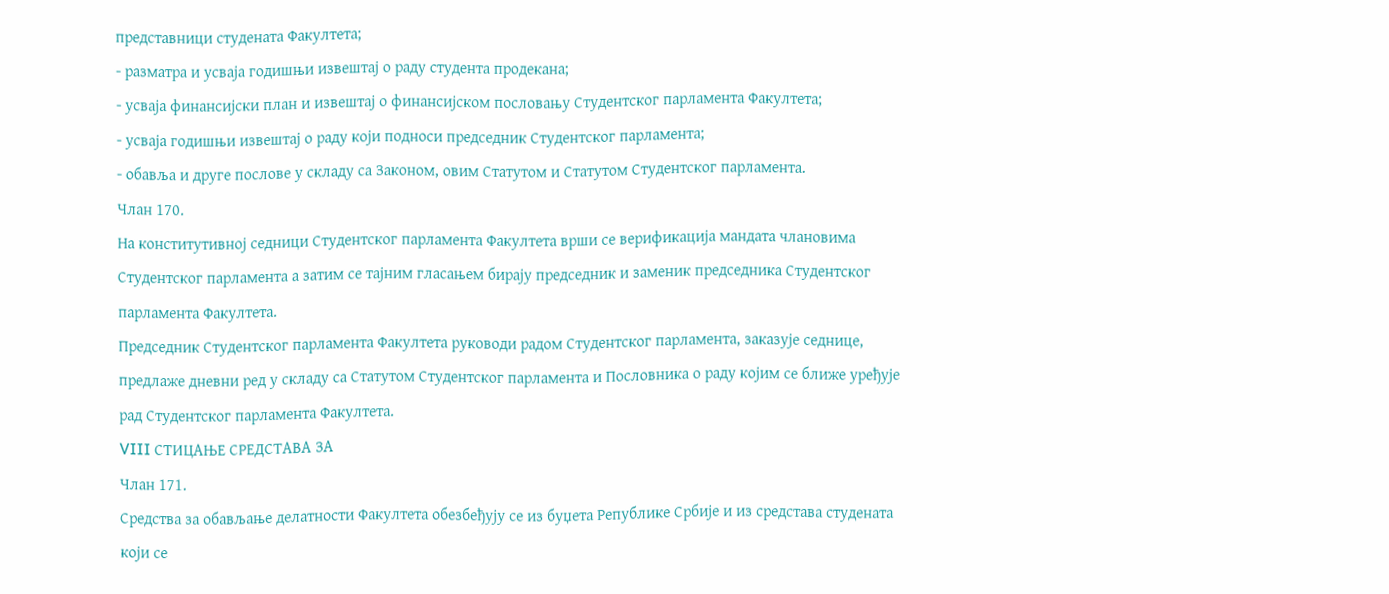представници студената Факултета;
- разматра и усваја годишњи извештај о раду студента продекана;
- усваја финансијски план и извештај о финансијском пословању Студентског парламента Факултета;
- усваја годишњи извештај о раду који подноси председник Студентског парламента;
- обавља и друге послове у складу са Законом, овим Статутом и Статутом Студентског парламента.
Члан 170.
На конститутивној седници Студентског парламента Факултета врши се верификација мандата члановима Студентског парламента а затим се тајним гласањем бирају председник и заменик председника Студентског парламента Факултета.
Председник Студентског парламента Факултета руководи радом Студентског парламента, заказује седнице, предлаже дневни ред у складу са Статутом Студентског парламента и Пословника о раду којим се ближе уређује рад Студентског парламента Факултета.
VIII СТИЦАЊЕ СРЕДСТАВА ЗА
Члан 171.
Средства за обављање делатности Факултета обезбеђују се из буџета Републике Србије и из средстава студената који се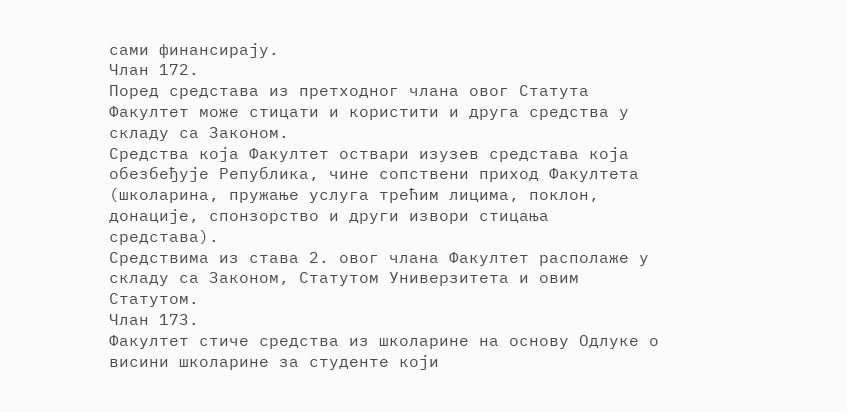сами финансирају.
Члан 172.
Поред средстава из претходног члана овог Статута Факултет може стицати и користити и друга средства у складу са Законом.
Средства која Факултет оствари изузев средстава која обезбеђује Република, чине сопствени приход Факултета (школарина, пружање услуга трећим лицима, поклон, донације, спонзорство и други извори стицања средстава).
Средствима из става 2. овог члана Факултет располаже у складу са Законом, Статутом Универзитета и овим Статутом.
Члан 173.
Факултет стиче средства из школарине на основу Одлуке о висини школарине за студенте који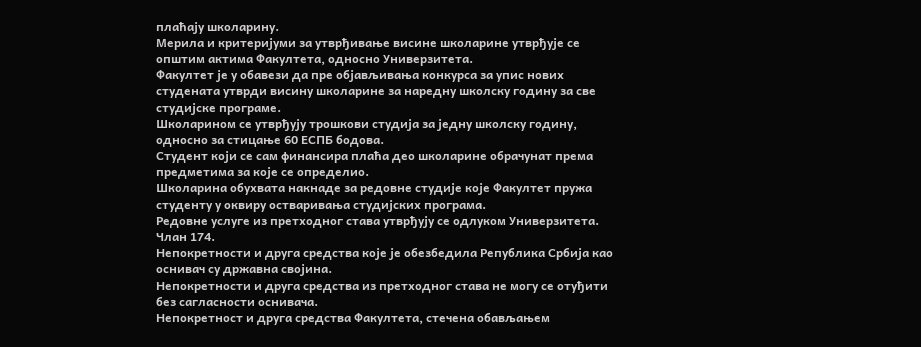плаћају школарину.
Мерила и критеријуми за утврђивање висине школарине утврђује се општим актима Факултета, односно Универзитета.
Факултет је у обавези да пре објављивања конкурса за упис нових студената утврди висину школарине за наредну школску годину за све студијске програме.
Школарином се утврђују трошкови студија за једну школску годину, односно за стицање 60 ЕСПБ бодова.
Студент који се сам финансира плаћа део школарине обрачунат према предметима за које се определио.
Школарина обухвата накнаде за редовне студије које Факултет пружа студенту у оквиру остваривања студијских програма.
Редовне услуге из претходног става утврђују се одлуком Универзитета.
Члан 174.
Непокретности и друга средства које је обезбедила Република Србија као оснивач су државна својина.
Непокретности и друга средства из претходног става не могу се отуђити без сагласности оснивача.
Непокретност и друга средства Факултета, стечена обављањем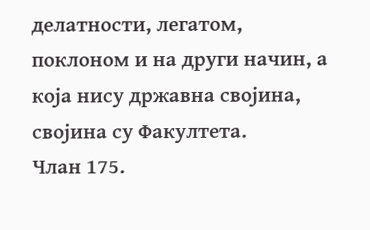делатности, легатом, поклоном и на други начин, а која нису државна својина, својина су Факултета.
Члан 175.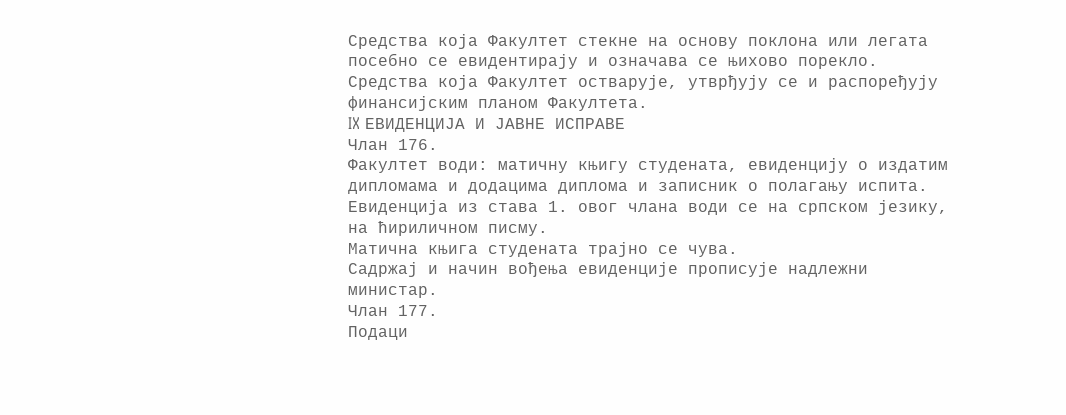Средства која Факултет стекне на основу поклона или легата посебно се евидентирају и означава се њихово порекло.
Средства која Факултет остварује, утврђују се и распоређују финансијским планом Факултета.
IX ЕВИДЕНЦИЈА И ЈАВНЕ ИСПРАВЕ
Члан 176.
Факултет води: матичну књигу студената, евиденцију о издатим дипломама и додацима диплома и записник о полагању испита.
Евиденција из става 1. овог члана води се на српском језику, на ћириличном писму.
Матична књига студената трајно се чува.
Садржај и начин вођења евиденције прописује надлежни министар.
Члан 177.
Подаци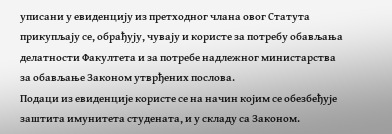уписани у евиденцију из претходног члана овог Статута прикупљају се, обрађују, чувају и користе за потребу обављања делатности Факултета и за потребе надлежног министарства за обављање Законом утврђених послова.
Подаци из евиденције користе се на начин којим се обезбеђује заштита имунитета студената, и у складу са Законом.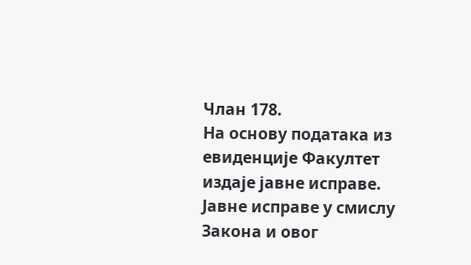Члан 178.
На основу података из евиденције Факултет издаје јавне исправе.
Јавне исправе у смислу Закона и овог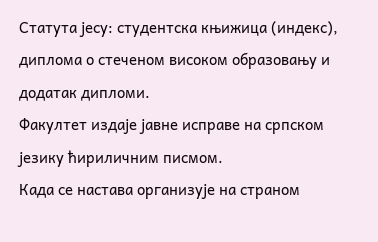Статута јесу: студентска књижица (индекс), диплома о стеченом високом образовању и додатак дипломи.
Факултет издаје јавне исправе на српском језику ћириличним писмом.
Када се настава организује на страном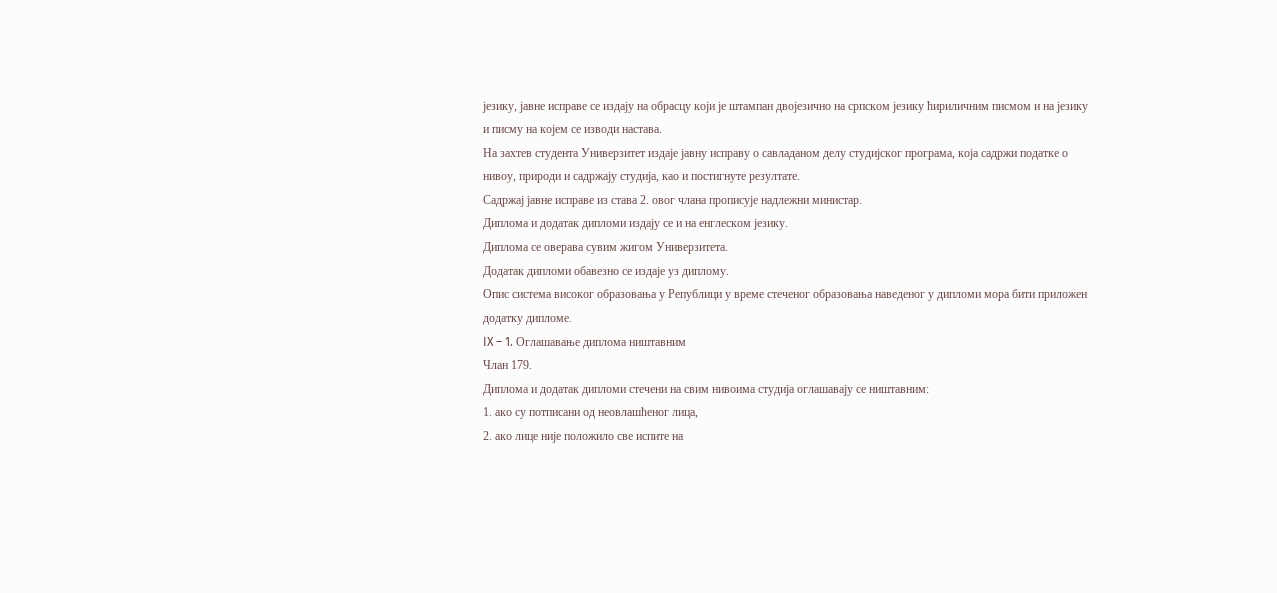језику, јавне исправе се издају на обрасцу који је штампан двојезично на српском језику ћириличним писмом и на језику и писму на којем се изводи настава.
На захтев студента Универзитет издаје јавну исправу о савладаном делу студијског програма, која садржи податке о нивоу, природи и садржају студија, као и постигнуте резултате.
Садржај јавне исправе из става 2. овог члана прописује надлежни министар.
Диплома и додатак дипломи издају се и на енглеском језику.
Диплома се оверава сувим жигом Универзитета.
Додатак дипломи обавезно се издаје уз диплому.
Опис система високог образовања у Републици у време стеченог образовања наведеног у дипломи мора бити приложен додатку дипломе.
IX – 1. Оглашавање диплома ништавним
Члан 179.
Диплома и додатак дипломи стечени на свим нивоима студија оглашавају се ништавним:
1. ако су потписани од неовлашћеног лица,
2. ако лице није положило све испите на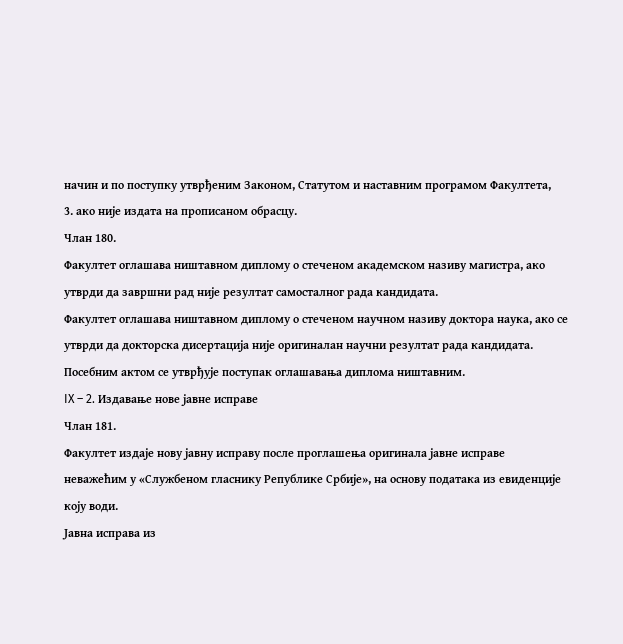начин и по поступку утврђеним Законом, Статутом и наставним програмом Факултета,
3. ако није издата на прописаном обрасцу.
Члан 180.
Факултет оглашава ништавном диплому о стеченом академском називу магистра, ако утврди да завршни рад није резултат самосталног рада кандидата.
Факултет оглашава ништавном диплому о стеченом научном називу доктора наука, ако се утврди да докторска дисертација није оригиналан научни резултат рада кандидата. Посебним актом се утврђује поступак оглашавања диплома ништавним.
IX – 2. Издавање нове јавне исправе
Члан 181.
Факултет издаје нову јавну исправу после проглашења оригинала јавне исправе неважећим у «Службеном гласнику Републике Србије», на основу података из евиденције коју води.
Јавна исправа из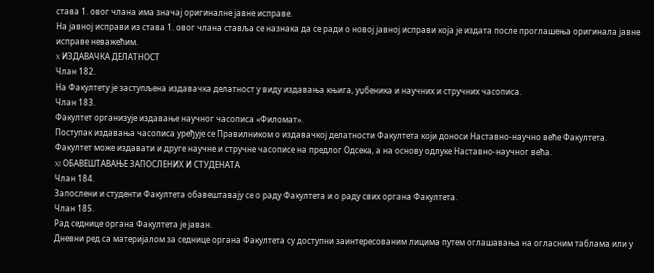става 1. овог члана има значај оригиналне јавне исправе.
На јавној исправи из става 1. овог члана ставља се назнака да се ради о новој јавној исправи која је издата после проглашења оригинала јавне исправе неважећим.
X ИЗДАВАЧКА ДЕЛАТНОСТ
Члан 182.
На Факултету је заступљена издавачка делатност у виду издавања књига, уџбеника и научних и стручних часописа.
Члан 183.
Факултет организује издавање научног часописа «Филомат».
Поступак издавања часописа уређује се Правилником о издавачкој делатности Факултета који доноси Наставно-научно веће Факултета.
Факултет може издавати и друге научне и стручне часописе на предлог Одсека, а на основу одлуке Наставно-научног већа.
XI ОБАВЕШТАВАЊЕ ЗАПОСЛЕНИХ И СТУДЕНАТА
Члан 184.
Запослени и студенти Факултета обавештавају се о раду Факултета и о раду свих органа Факултета.
Члан 185.
Рад седнице органа Факултета је јаван.
Дневни ред са материјалом за седнице органа Факултета су доступни заинтересованим лицима путем оглашавања на огласним таблама или у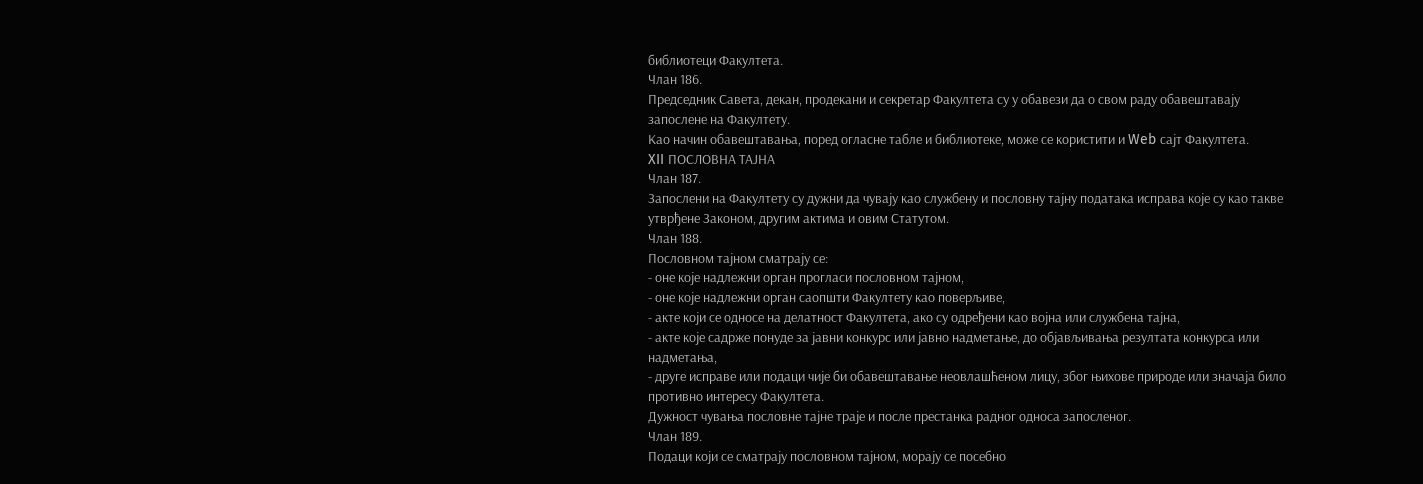библиотеци Факултета.
Члан 186.
Председник Савета, декан, продекани и секретар Факултета су у обавези да о свом раду обавештавају запослене на Факултету.
Као начин обавештавања, поред огласне табле и библиотеке, може се користити и Web сајт Факултета.
XII ПОСЛОВНА ТАЈНА
Члан 187.
Запослени на Факултету су дужни да чувају као службену и пословну тајну података исправа које су као такве утврђене Законом, другим актима и овим Статутом.
Члан 188.
Пословном тајном сматрају се:
- оне које надлежни орган прогласи пословном тајном,
- оне које надлежни орган саопшти Факултету као поверљиве,
- акте који се односе на делатност Факултета, ако су одређени као војна или службена тајна,
- акте које садрже понуде за јавни конкурс или јавно надметање, до објављивања резултата конкурса или надметања,
- друге исправе или подаци чије би обавештавање неовлашћеном лицу, због њихове природе или значаја било противно интересу Факултета.
Дужност чувања пословне тајне траје и после престанка радног односа запосленог.
Члан 189.
Подаци који се сматрају пословном тајном, морају се посебно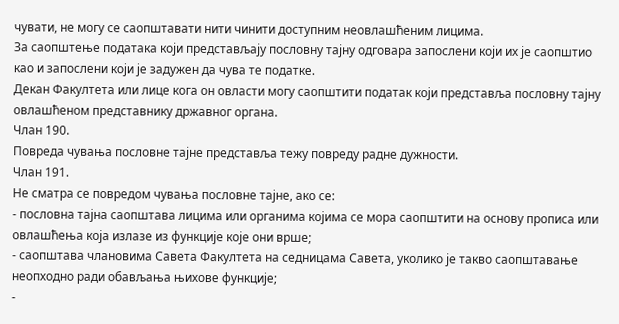чувати, не могу се саопштавати нити чинити доступним неовлашћеним лицима.
За саопштење података који представљају пословну тајну одговара запослени који их је саопштио као и запослени који је задужен да чува те податке.
Декан Факултета или лице кога он овласти могу саопштити податак који представља пословну тајну овлашћеном представнику државног органа.
Члан 190.
Повреда чувања пословне тајне представља тежу повреду радне дужности.
Члан 191.
Не сматра се повредом чувања пословне тајне, ако се:
- пословна тајна саопштава лицима или органима којима се мора саопштити на основу прописа или овлашћења која излазе из функције које они врше;
- саопштава члановима Савета Факултета на седницама Савета, уколико је такво саопштавање неопходно ради обављања њихове функције;
-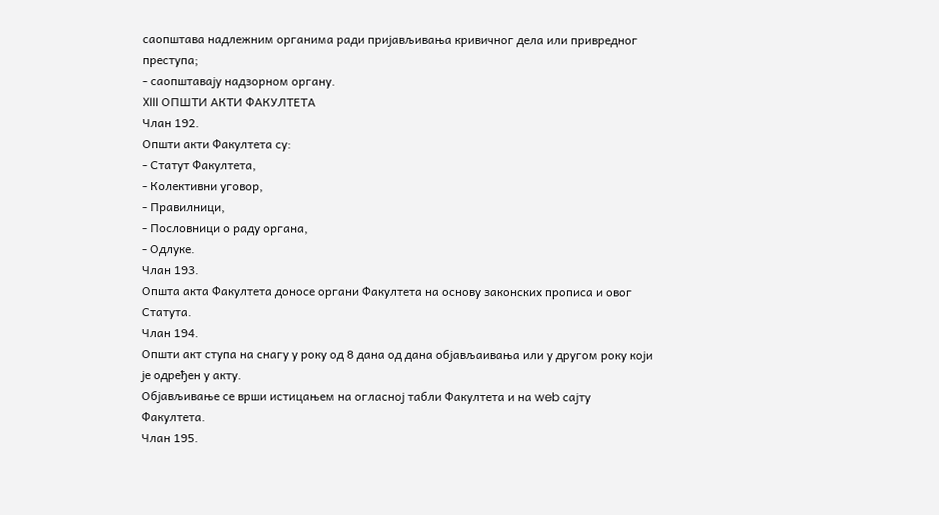саопштава надлежним органима ради пријављивања кривичног дела или привредног преступа;
- саопштавају надзорном органу.
XIII ОПШТИ АКТИ ФАКУЛТЕТА
Члан 192.
Општи акти Факултета су:
- Статут Факултета,
- Колективни уговор,
- Правилници,
- Пословници о раду органа,
- Одлуке.
Члан 193.
Општа акта Факултета доносе органи Факултета на основу законских прописа и овог Статута.
Члан 194.
Општи акт ступа на снагу у року од 8 дана од дана објављаивања или у другом року који је одређен у акту.
Објављивање се врши истицањем на огласној табли Факултета и на web сајту Факултета.
Члан 195.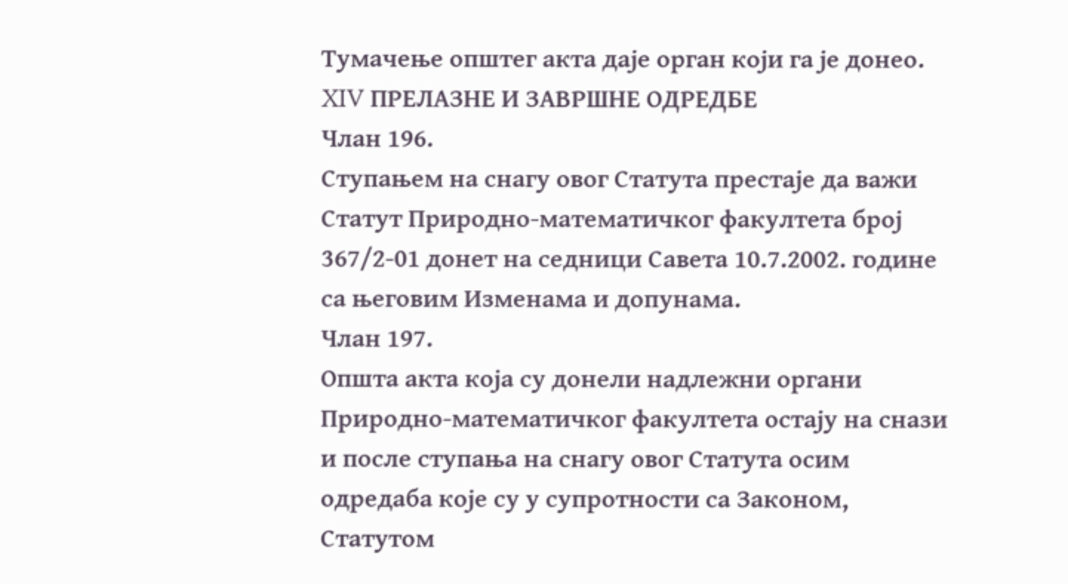Тумачење општег акта даје орган који га је донео.
XIV ПРЕЛАЗНЕ И ЗАВРШНЕ ОДРЕДБЕ
Члан 196.
Ступањем на снагу овог Статута престаје да важи Статут Природно-математичког факултета број 367/2-01 донет на седници Савета 10.7.2002. године са његовим Изменама и допунама.
Члан 197.
Општа акта која су донели надлежни органи Природно-математичког факултета остају на снази и после ступања на снагу овог Статута осим одредаба које су у супротности са Законом, Статутом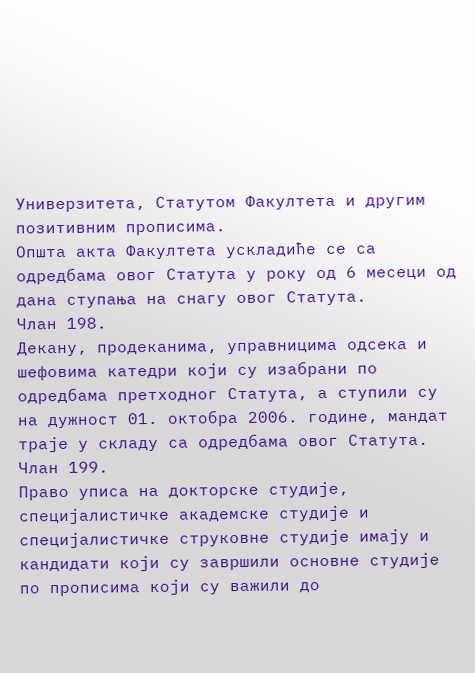Универзитета, Статутом Факултета и другим позитивним прописима.
Општа акта Факултета ускладиће се са одредбама овог Статута у року од 6 месеци од дана ступања на снагу овог Статута.
Члан 198.
Декану, продеканима, управницима одсека и шефовима катедри који су изабрани по одредбама претходног Статута, а ступили су на дужност 01. октобра 2006. године, мандат траје у складу са одредбама овог Статута.
Члан 199.
Право уписа на докторске студије, специјалистичке академске студије и специјалистичке струковне студије имају и кандидати који су завршили основне студије по прописима који су важили до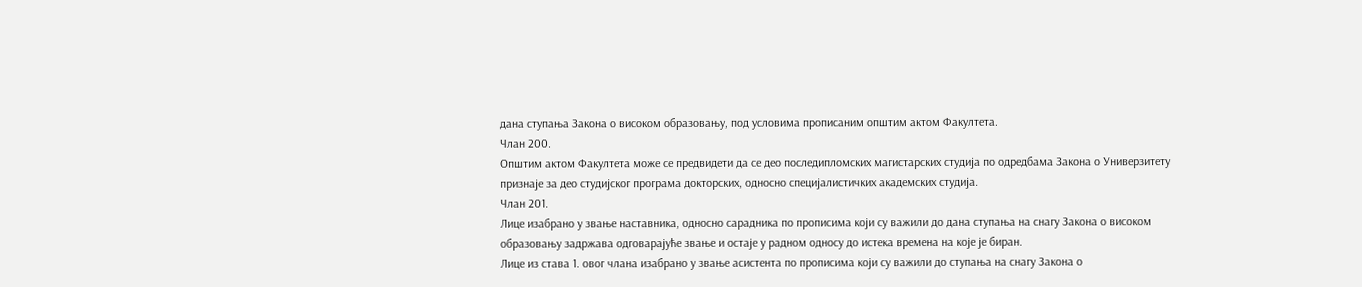дана ступања Закона о високом образовању, под условима прописаним општим актом Факултета.
Члан 200.
Општим актом Факултета може се предвидети да се део последипломских магистарских студија по одредбама Закона о Универзитету признаје за део студијског програма докторских, односно специјалистичких академских студија.
Члан 201.
Лице изабрано у звање наставника, односно сарадника по прописима који су важили до дана ступања на снагу Закона о високом образовању задржава одговарајуће звање и остаје у радном односу до истека времена на које је биран.
Лице из става 1. овог члана изабрано у звање асистента по прописима који су важили до ступања на снагу Закона о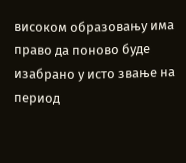високом образовању има право да поново буде изабрано у исто звање на период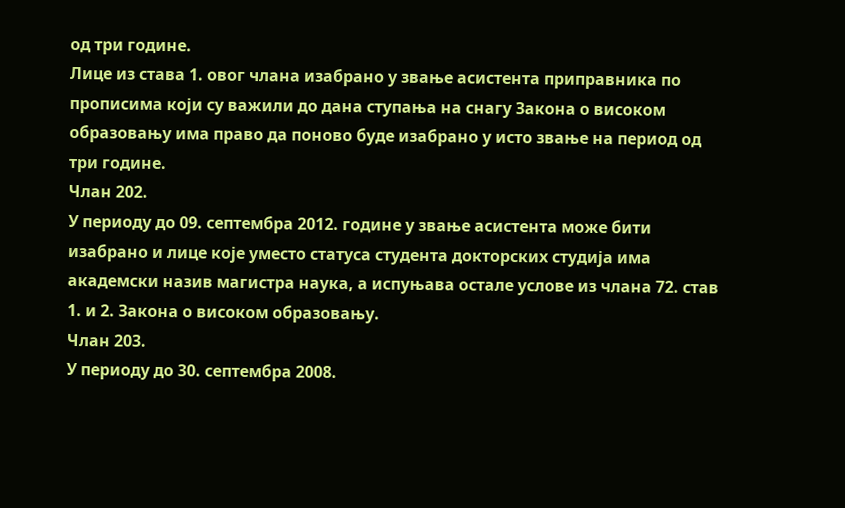од три године.
Лице из става 1. овог члана изабрано у звање асистента приправника по прописима који су важили до дана ступања на снагу Закона о високом образовању има право да поново буде изабрано у исто звање на период од три године.
Члан 202.
У периоду до 09. септембра 2012. године у звање асистента може бити изабрано и лице које уместо статуса студента докторских студија има академски назив магистра наука, а испуњава остале услове из члана 72. став 1. и 2. Закона о високом образовању.
Члан 203.
У периоду до 30. септембра 2008.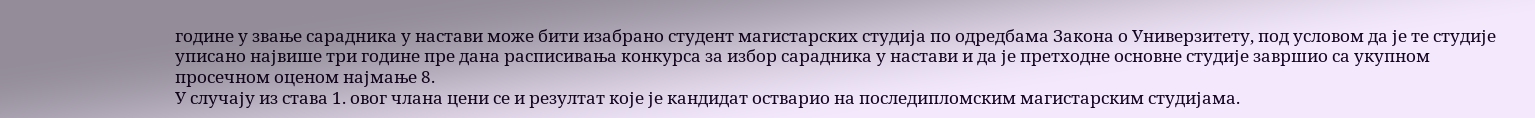године у звање сарадника у настави може бити изабрано студент магистарских студија по одредбама Закона о Универзитету, под условом да је те студије уписано највише три године пре дана расписивања конкурса за избор сарадника у настави и да је претходне основне студије завршио са укупном просечном оценом најмање 8.
У случају из става 1. овог члана цени се и резултат које је кандидат остварио на последипломским магистарским студијама.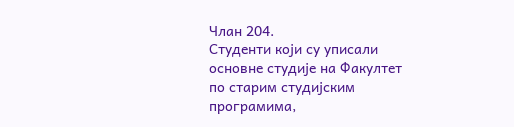Члан 204.
Студенти који су уписали основне студије на Факултет по старим студијским програмима,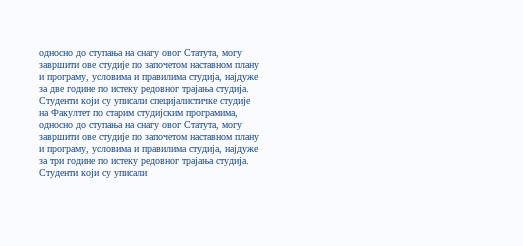односно до ступања на снагу овог Статута, могу завршити ове студије по започетом наставном плану и програму, условима и правилима студија, најдуже за две године по истеку редовног трајања студија.
Студенти који су уписали специјалистичке студије на Факултет по старим студијским програмима, односно до ступања на снагу овог Статута, могу завршити ове студије по започетом наставном плану и програму, условима и правилима студија, најдуже за три године по истеку редовног трајања студија.
Студенти који су уписали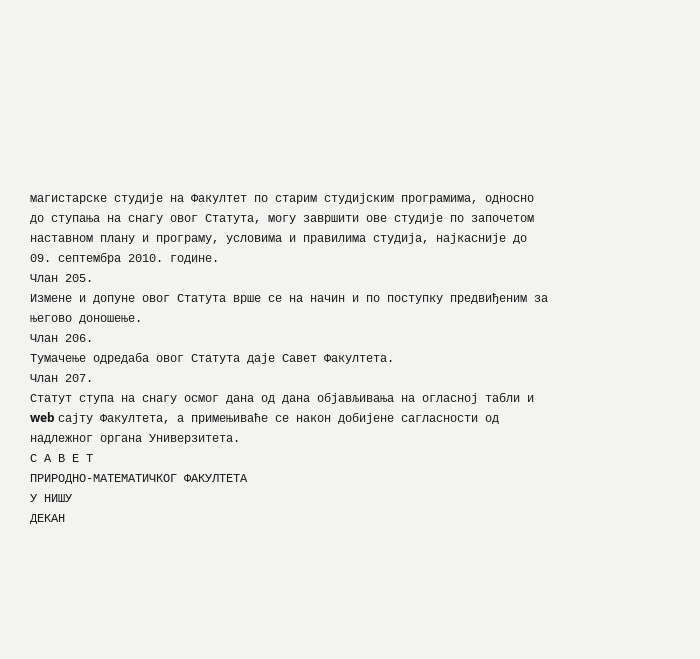магистарске студије на Факултет по старим студијским програмима, односно до ступања на снагу овог Статута, могу завршити ове студије по започетом наставном плану и програму, условима и правилима студија, најкасније до 09. септембра 2010. године.
Члан 205.
Измене и допуне овог Статута врше се на начин и по поступку предвиђеним за његово доношење.
Члан 206.
Тумачење одредаба овог Статута даје Савет Факултета.
Члан 207.
Статут ступа на снагу осмог дана од дана објављивања на огласној табли и web сајту Факултета, а примењиваће се након добијене сагласности од надлежног органа Универзитета.
С А В Е Т
ПРИРОДНО-МАТЕМАТИЧКОГ ФАКУЛТЕТА
У НИШУ
ДЕКАН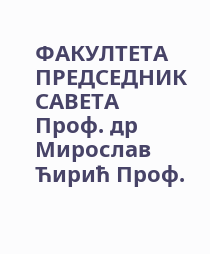ФАКУЛТЕТА ПРЕДСЕДНИК САВЕТА
Проф. др Мирослав Ћирић Проф.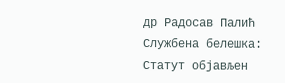др Радосав Палић
Службена белешка:
Статут објављен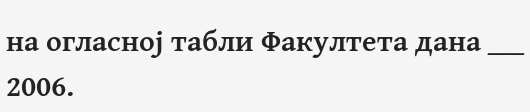на огласној табли Факултета дана ___ 2006.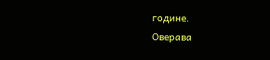године.
Оверава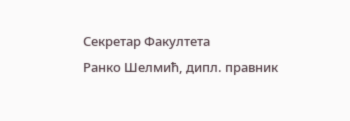Секретар Факултета
Ранко Шелмић, дипл. правник